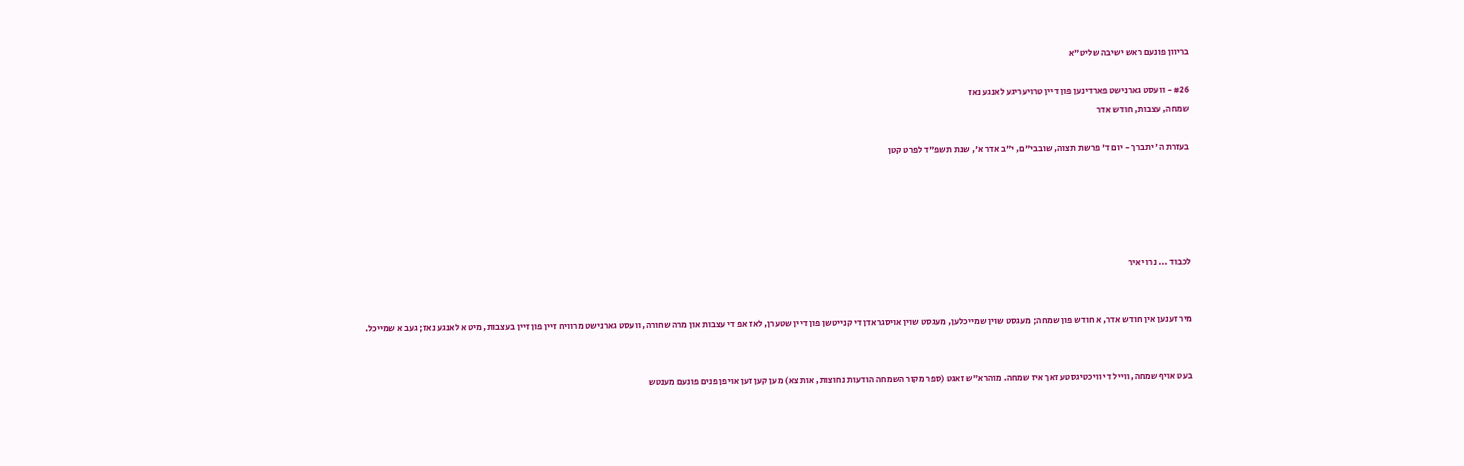בריוון פונעם ראש ישיבה שליט"א

#26 - וועסט גארנישט פארדינען פון דיין טרויעריגע לאנגע נאז
שמחה, עצבות, חודש אדר

בעזרת ה' יתברך - יום ד' פרשת תצוה, שובבי"ם, י"ב אדר א', שנת תשפ"ד לפרט קטן





לכבוד ... נרו יאיר


מיר זענען אין חודש אדר, א חודש פון שמחה; מעגסט שוין שמייכלען, מעגסט שוין אויסגראדן די קנייטשן פון דיין שטערן, לאז אפ די עצבות און מרה שחורה, וועסט גארנישט מרוויח זיין פון זיין בעצבות, מיט א לאנגע נאז; געב א שמייכל.


בעט אויף שמחה, ווייל די וויכטיגסטע זאך איז שמחה. מוהרא"ש זאגט (ספר מקור השמחה הודעות נחוצות, אות צא) מען קען זען אויפן פנים פונעם מענטש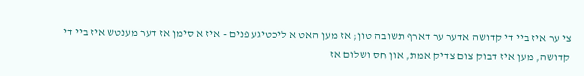צי ער איז ביי די קדושה אדער ער דארף תשובה טון; אז מען האט א ליכטיגע פנים - איז א סימן אז דער מענטש איז ביי די קדושה, מען איז דבוק צום צדיק אמת, און חס ושלום אז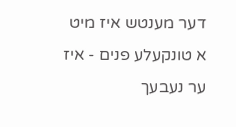דער מענטש איז מיט א טונקעלע פנים - איז ער נעבעך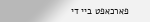פארכאפט ביי די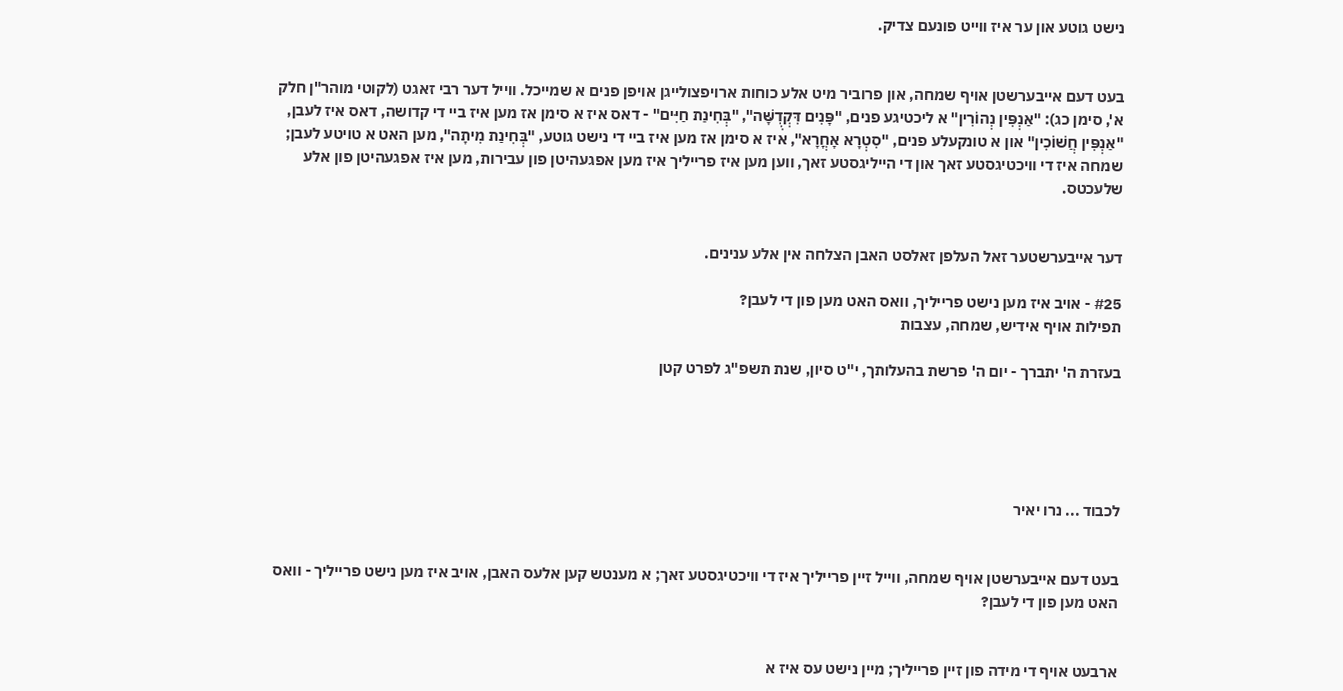נישט גוטע און ער איז ווייט פונעם צדיק.


בעט דעם אייבערשטן אויף שמחה, און פרוביר מיט אלע כוחות ארויפצולייגן אויפן פנים א שמייכל. ווייל דער רבי זאגט (לקוטי מוהר"ן חלק א', סימן כג): "אַנְפִּין נְהוֹרִין" א ליכטיגע פנים, "פָּנִים דִּקְדֻשָּׁה", "בְּחִינַת חַיִּים" - דאס איז א סימן אז מען איז ביי די קדושה, דאס איז לעבן, "אַנְפִּין חֲשׁוֹכִין" און א טונקעלע פנים, "סִטְרָא אָחֳרָא", איז א סימן אז מען איז ביי די נישט גוטע, "בְּחִינַת מִיתָה", מען האט א טויטע לעבן; שמחה איז די וויכטיגסטע זאך און די הייליגסטע זאך, ווען מען איז פרייליך איז מען אפגעהיטן פון עבירות, מען איז אפגעהיטן פון אלע שלעכטס.


דער אייבערשטער זאל העלפן זאלסט האבן הצלחה אין אלע ענינים.

#25 - אויב איז מען נישט פרייליך, וואס האט מען פון די לעבן?
תפילות אויף אידיש, שמחה, עצבות

בעזרת ה' יתברך - יום ה' פרשת בהעלותך, י"ט סיון, שנת תשפ"ג לפרט קטן





לכבוד ... נרו יאיר


בעט דעם אייבערשטן אויף שמחה, ווייל זיין פרייליך איז די וויכטיגסטע זאך; א מענטש קען אלעס האבן, אויב איז מען נישט פרייליך - וואס האט מען פון די לעבן?


ארבעט אויף די מידה פון זיין פרייליך; מיין נישט עס איז א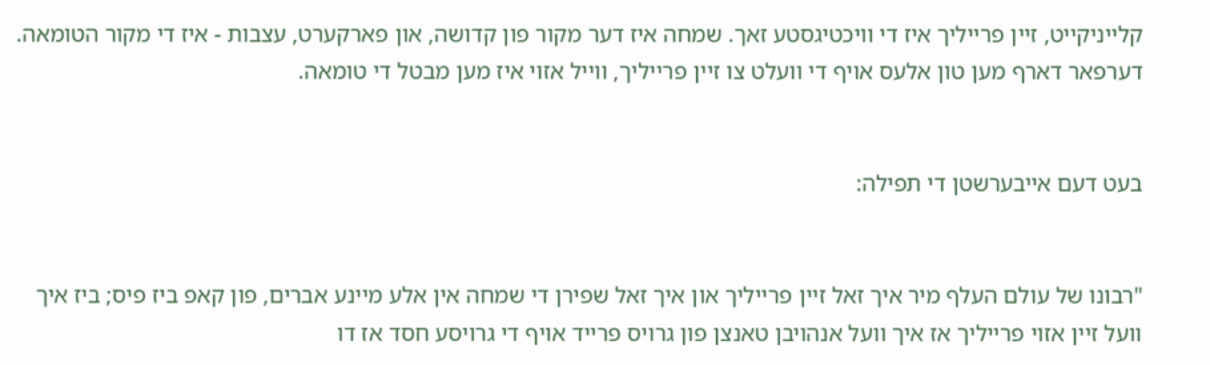קלייניקייט, זיין פרייליך איז די וויכטיגסטע זאך. שמחה איז דער מקור פון קדושה, און פארקערט, עצבות - איז די מקור הטומאה. דערפאר דארף מען טון אלעס אויף די וועלט צו זיין פרייליך, ווייל אזוי איז מען מבטל די טומאה.


בעט דעם אייבערשטן די תפילה:


"רבונו של עולם העלף מיר איך זאל זיין פרייליך און איך זאל שפירן די שמחה אין אלע מיינע אברים, פון קאפ ביז פיס; ביז איך וועל זיין אזוי פרייליך אז איך וועל אנהויבן טאנצן פון גרויס פרייד אויף די גרויסע חסד אז דו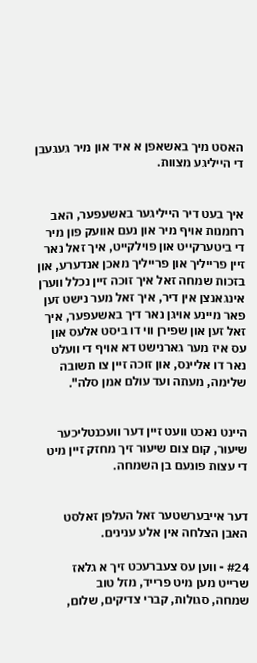האסט מיך באשאפן א איד און מיר געגעבן די הייליגע מצוות.


איך בעט דיר הייליגער באשעפער, האב רחמנות אויף מיר און נעם אוועק פון מיר די ביטערקייט און פוילקייט, איך זאל נאר זיין פרייליך און פרייליך מאכן אנדערע, און בזכות שמחה זאל איך זוכה זיין נכלל ווערן אינגאנצן אין דיר, איך זאל מער נישט זען פאר מיינע אויגן נאר דיך באשעפער, איך זאל זען און שפירן ווי דו ביסט אלעס און עס איז מער גארנישט דא אויף די וועלט נאר דו אליינס, און זוכה זיין צו תשובה שלימה, מעתה ועד עולם אמן סלה".


היינט נאכט וועט זיין דער וועכנטליכער שיעור, קום צום שיעור זיך מחזק זיין מיט די עצות פונעם בן השמחה.


דער אייבערשטער זאל העלפן זאלסט האבן הצלחה אין אלע ענינים.

#24 - ווען עס צעברעכט זיך א גלאז שרייט מען מיט פרייד, מזל טוב
שמחה, סגולות, קברי צדיקים, שלום,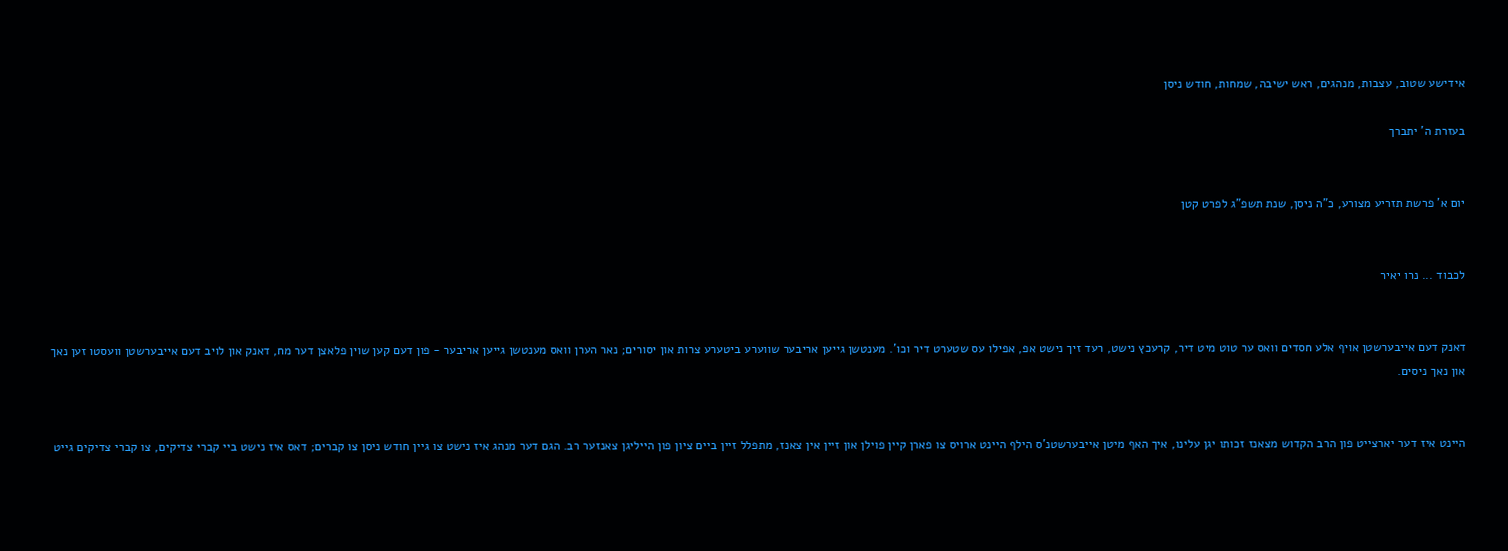אידישע שטוב, עצבות, מנהגים, ראש ישיבה, שמחות, חודש ניסן

בעזרת ה' יתברך


יום א' פרשת תזריע מצורע, כ"ה ניסן, שנת תשפ"ג לפרט קטן


לכבוד ... נרו יאיר


דאנק דעם אייבערשטן אויף אלע חסדים וואס ער טוט מיט דיר, קרעכץ נישט, רעד זיך נישט אפ, אפילו עס שטערט דיר וכו'. מענטשן גייען אריבער שווערע ביטערע צרות און יסורים; נאר הערן וואס מענטשן גייען אריבער - פון דעם קען שוין פלאצן דער מח, דאנק און לויב דעם אייבערשטן וועסטו זען נאך און נאך ניסים.


היינט איז דער יארצייט פון הרב הקדוש מצאנז זכותו יגן עלינו, איך האף מיטן אייבערשטנ'ס הילף היינט ארויס צו פארן קיין פוילן און זיין אין צאנז, מתפלל זיין ביים ציון פון הייליגן צאנזער רב. הגם דער מנהג איז נישט צו גיין חודש ניסן צו קברים; דאס איז נישט ביי קברי צדיקים, צו קברי צדיקים גייט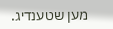מען שטענדיג.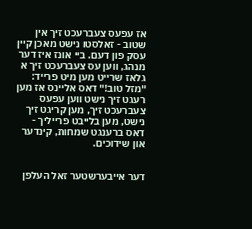אז עפעס צעברעכט זיך אין שטוב - זאלסטו נישט מאכן קיין עסק פון דעם. ביי אונז איז דער מנהג, ווען עס צעברעכט זיך א גלאז שרייט מען מיט פרייד: "מזל טוב!" דאס אליינס אז מען רעגט זיך נישט ווען עפעס צעברעכט זיך, מען קריגט זיך נישט, מען בלייבט פרייליך - דאס ברענגט שמחות, קינדער און שידוכים.


דער אייבערשטער זאל העלפן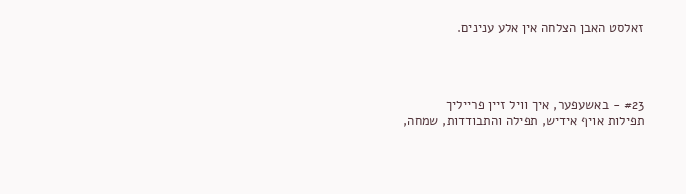זאלסט האבן הצלחה אין אלע ענינים.




#23 - באשעפער, איך וויל זיין פרייליך
תפילות אויף אידיש, תפילה והתבודדות, שמחה,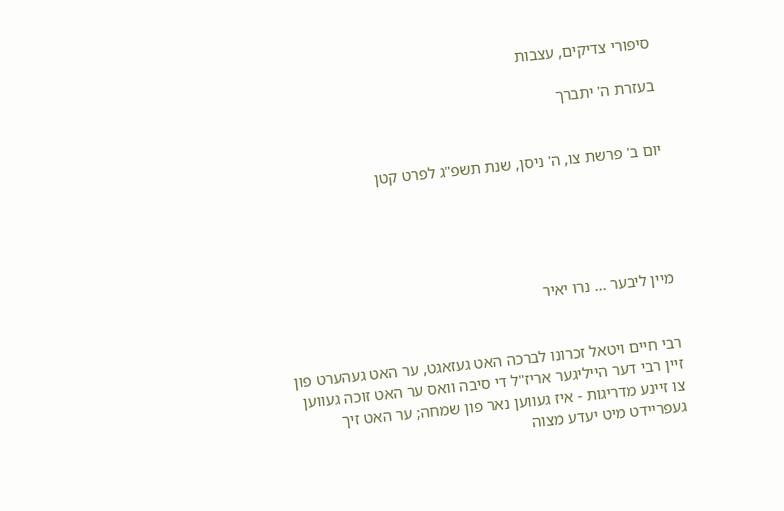סיפורי צדיקים, עצבות

בעזרת ה' יתברך


יום ב' פרשת צו, ה' ניסן, שנת תשפ"ג לפרט קטן





מיין ליבער ... נרו יאיר


רבי חיים ויטאל זכרונו לברכה האט געזאגט, ער האט געהערט פון זיין רבי דער הייליגער אריז"ל די סיבה וואס ער האט זוכה געווען צו זיינע מדריגות - איז געווען נאר פון שמחה; ער האט זיך געפריידט מיט יעדע מצוה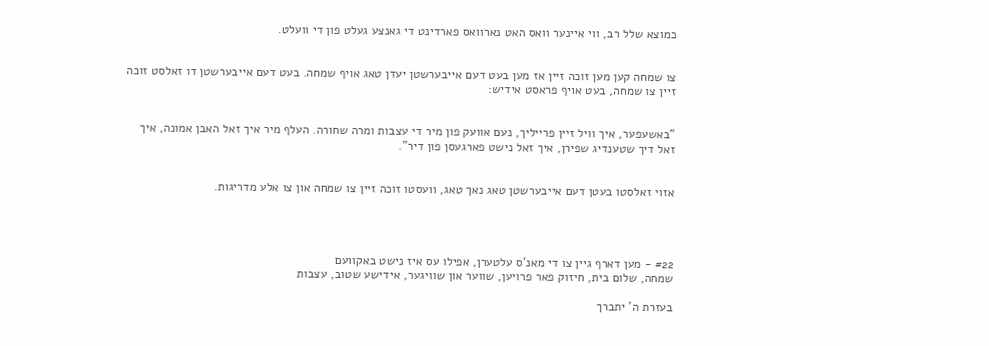כמוצא שלל רב, ווי איינער וואס האט נארוואס פארדינט די גאנצע געלט פון די וועלט.


צו שמחה קען מען זוכה זיין אז מען בעט דעם אייבערשטן יעדן טאג אויף שמחה. בעט דעם אייבערשטן דו זאלסט זוכה זיין צו שמחה, בעט אויף פראסט אידיש:


"באשעפער, איך וויל זיין פרייליך, נעם אוועק פון מיר די עצבות ומרה שחורה. העלף מיר איך זאל האבן אמונה, איך זאל דיך שטענדיג שפירן, איך זאל נישט פארגעסן פון דיר".


אזוי זאלסטו בעטן דעם אייבערשטן טאג נאך טאג, וועסטו זוכה זיין צו שמחה און צו אלע מדריגות.




#22 - מען דארף גיין צו די מאנ'ס עלטערן, אפילו עס איז נישט באקוועם
שמחה, שלום בית, חיזוק פאר פרויען, שווער און שוויגער, אידישע שטוב, עצבות

בעזרת ה' יתברך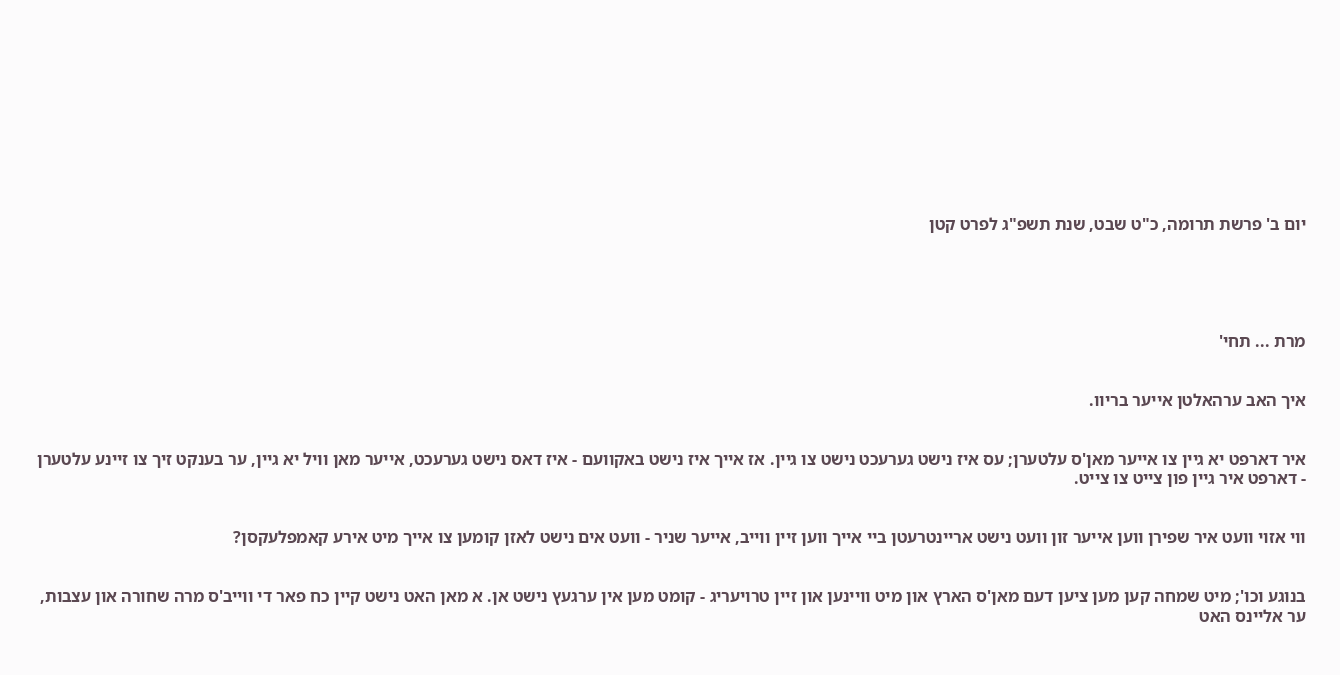יום ב' פרשת תרומה, כ"ט שבט, שנת תשפ"ג לפרט קטן





מרת ... תחי'


איך האב ערהאלטן אייער בריוו.


איר דארפט יא גיין צו אייער מאן'ס עלטערן; עס איז נישט גערעכט נישט צו גיין. אז אייך איז נישט באקוועם - איז דאס נישט גערעכט, אייער מאן וויל יא גיין, ער בענקט זיך צו זיינע עלטערן - דארפט איר גיין פון צייט צו צייט.


ווי אזוי וועט איר שפירן ווען אייער זון וועט נישט אריינטרעטן ביי אייך ווען זיין ווייב, אייער שניר - וועט אים נישט לאזן קומען צו אייך מיט אירע קאמפלעקסן?


בנוגע וכו'; מיט שמחה קען מען ציען דעם מאן'ס הארץ און מיט וויינען און זיין טרויעריג - קומט מען אין ערגעץ נישט אן. א מאן האט נישט קיין כח פאר די ווייב'ס מרה שחורה און עצבות, ער אליינס האט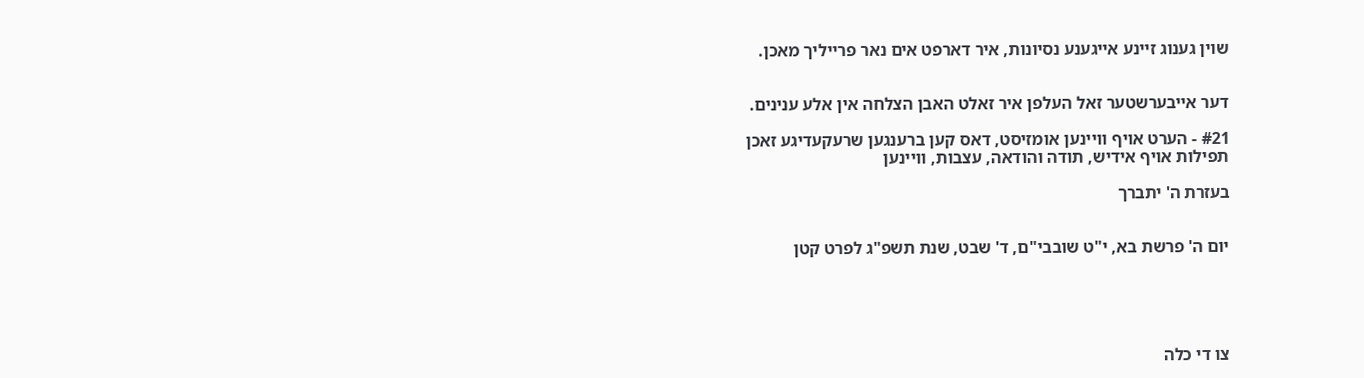שוין גענוג זיינע אייגענע נסיונות, איר דארפט אים נאר פרייליך מאכן.


דער אייבערשטער זאל העלפן איר זאלט האבן הצלחה אין אלע ענינים.

#21 - הערט אויף וויינען אומזיסט, דאס קען ברענגען שרעקעדיגע זאכן
תפילות אויף אידיש, תודה והודאה, עצבות, וויינען

בעזרת ה' יתברך


יום ה' פרשת בא, י"ט שובבי"ם, ד' שבט, שנת תשפ"ג לפרט קטן





צו די כלה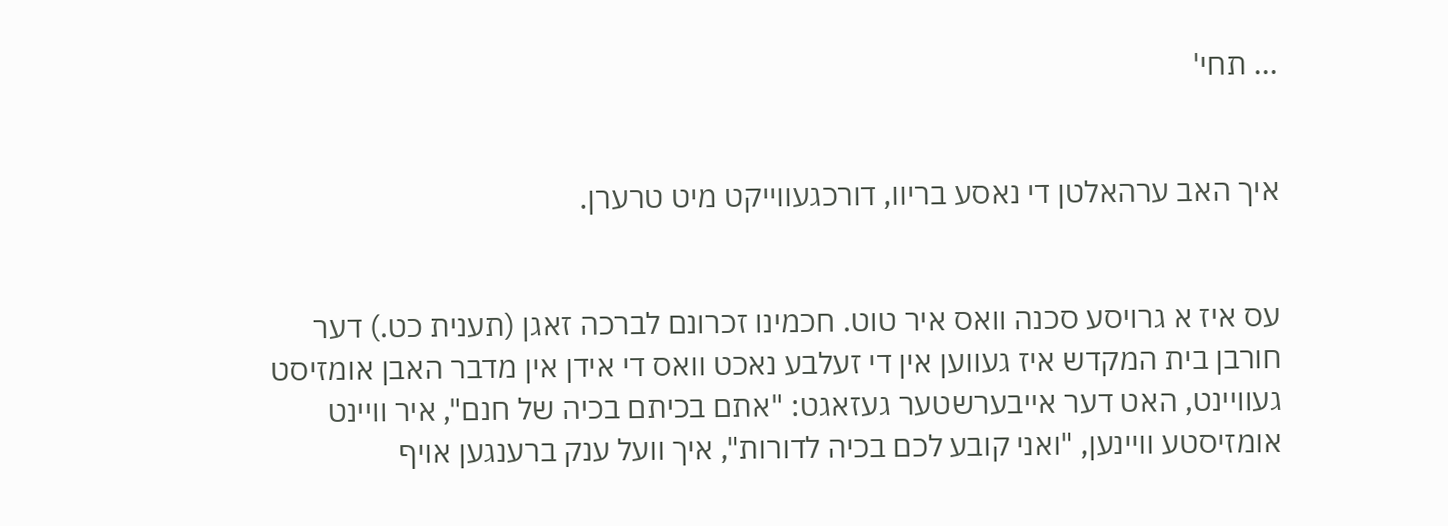... תחי'


איך האב ערהאלטן די נאסע בריוו, דורכגעווייקט מיט טרערן.


עס איז א גרויסע סכנה וואס איר טוט. חכמינו זכרונם לברכה זאגן (תענית כט.) דער חורבן בית המקדש איז געווען אין די זעלבע נאכט וואס די אידן אין מדבר האבן אומזיסט געוויינט, האט דער אייבערשטער געזאגט: "אתם בכיתם בכיה של חנם", איר וויינט אומזיסטע וויינען, "ואני קובע לכם בכיה לדורות", איך וועל ענק ברענגען אויף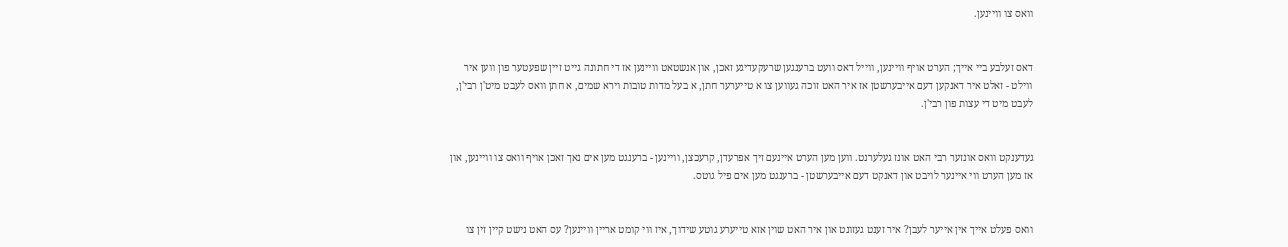וואס צו וויינען.


דאס זעלבע ביי אייך; הערט אויף וויינען, ווייל דאס וועט ברענגען שרעקעדיגע זאכן, און אנשטאט וויינען אז די חתונה גייט זיין שפעטער פון ווען איר ווילט - זאלט איר דאנקען דעם אייבערשטן אז איר האט זוכה געווען צו א טייערער חתן, א בעל מדות טובות וירא שמים, א חתן וואס לעבט מיט'ן רבי'ן, לעבט מיט די עצות פון רבי'ן.


געדענקט וואס אונזער רבי האט אונז געלערנט. ווען מען הערט איינעם זיך אפרעדן, קרעכצן, וויינען - ברענגט מען אים נאך זאכן אויף וואס צו וויינען, און אז מען הערט ווי איינער לויבט און דאנקט דעם אייבערשטן - ברענגט מען אים פיל גוטס.


וואס פעלט אייך אין אייער לעבן? איר זענט געזונט און איר האט שוין אזא טייערע גוטע שידוך, איז ווי קומט אריין וויינען? עס האט נישט קיין זין צו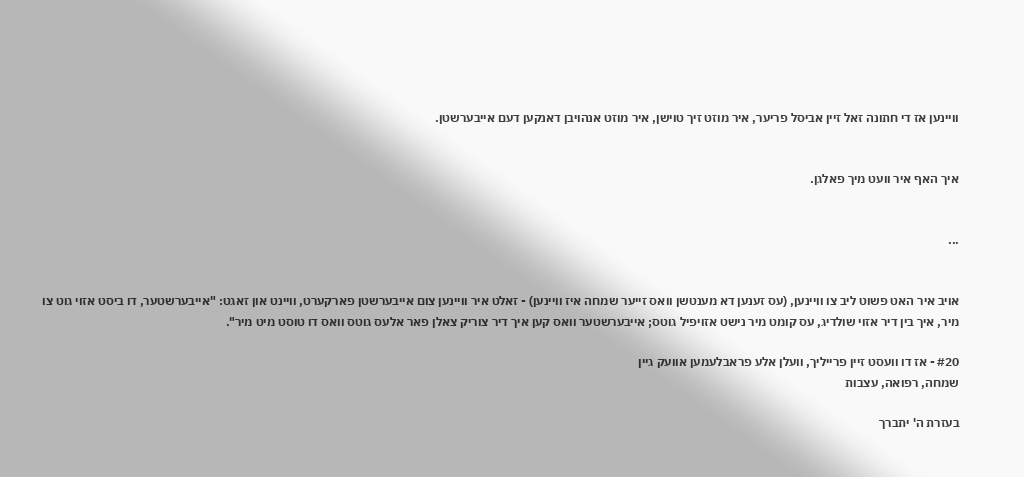וויינען אז די חתונה זאל זיין אביסל פריער, איר מוזט זיך טוישן, איר מוזט אנהויבן דאנקען דעם אייבערשטן.


איך האף איר וועט מיך פאלגן.


...


אויב איר האט פשוט ליב צו וויינען, (עס זענען דא מענטשן וואס זייער שמחה איז וויינען) - זאלט איר וויינען צום אייבערשטן פארקערט, וויינט און זאגט: "אייבערשטער, דו ביסט אזוי גוט צו מיר, איך בין דיר אזוי שולדיג, עס קומט מיר נישט אזויפיל גוטס; אייבערשטער וואס קען איך דיר צוריק צאלן פאר אלעס גוטס וואס דו טוסט מיט מיר".

#20 - אז דו וועסט זיין פרייליך, וועלן אלע פראבלעמען אוועק גיין
שמחה, רפואה, עצבות

בעזרת ה' יתברך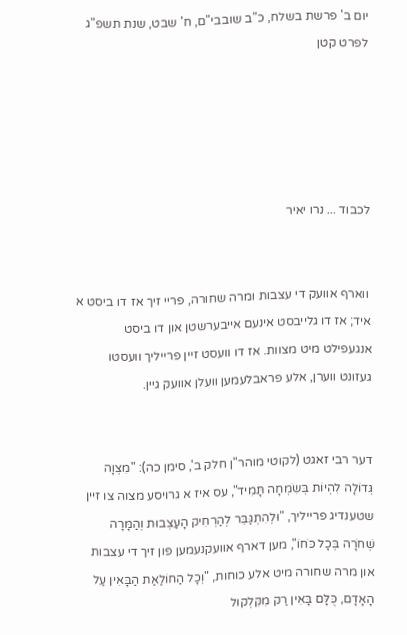יום ב' פרשת בשלח, כ"ב שובבי"ם, ח' שבט, שנת תשפ"ג לפרט קטן





לכבוד ... נרו יאיר


 ווארף אוועק די עצבות ומרה שחורה, פריי זיך אז דו ביסט א איד; אז דו גלייבסט אינעם אייבערשטן און דו ביסט אנגעפילט מיט מצוות. אז דו וועסט זיין פרייליך וועסטו געזונט ווערן, אלע פראבלעמען וועלן אוועק גיין.


דער רבי זאגט (לקוטי מוהר"ן חלק ב', סימן כה): "מִצְוָה גְּדוֹלָה לִהְיוֹת בְּשִֹמְחָה תָּמִיד", עס איז א גרויסע מצוה צו זיין שטענדיג פרייליך, "וּלְהִתְגַּבֵּר לְהַרְחִיק הָעַצְבוּת וְהַמָּרָה שְׁחֹרָה בְּכָל כֹּחוֹ", מען דארף אוועקנעמען פון זיך די עצבות און מרה שחורה מיט אלע כוחות, "וְכָל הַחוֹלַאַת הַבָּאִין עַל הָאָדָם, כֻּלָּם בָּאִין רַק מִקִּלְקוּל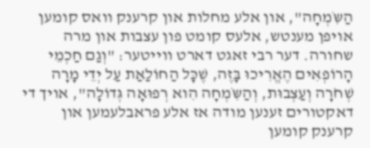הַשִֹּמְחָה", און אלע מחלות און קרענק וואס קומען אויפן מענטש, אלעס קומט פון עצבות און מרה שחורה. דער רבי זאגט דארט ווייטער: "וְגַם חַכְמֵי הָרוֹפְאִים הֶאֱרִיכוּ בָּזֶה, שֶׁכָּל הַחוֹלַאַת עַל יְדֵי מָרָה שְׁחֹרָה וְעַצְבוּת, וְהַשִֹּמְחָה הִוא רְפוּאָה גְּדוֹלָה", אויך די דאקטורים זענען מודה אז אלע פראבלעמען און קרענק קומען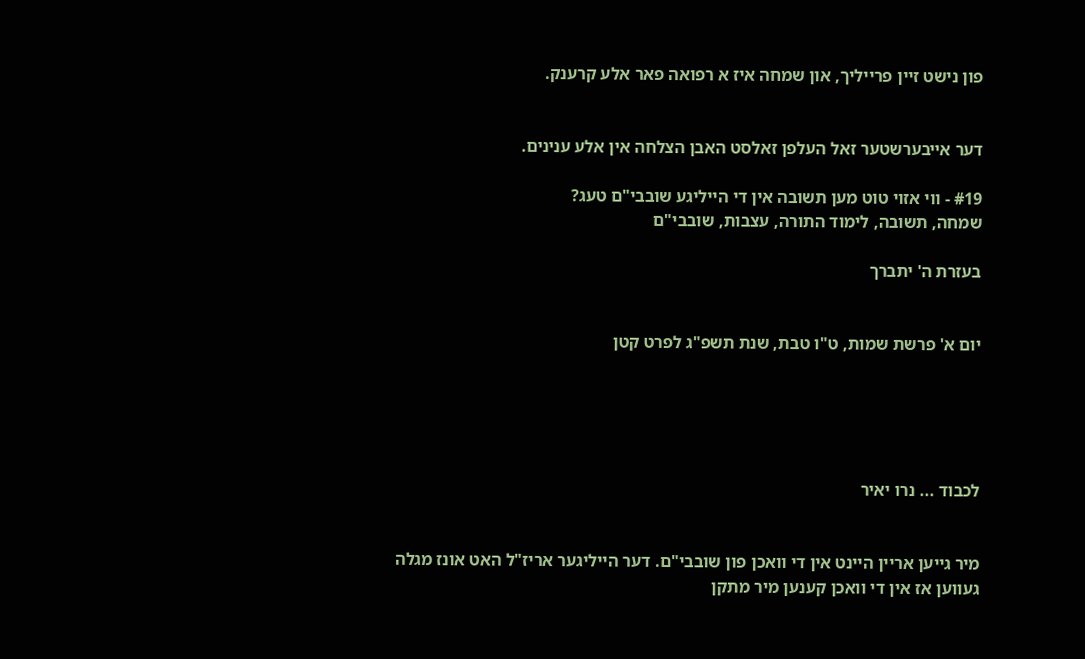פון נישט זיין פרייליך, און שמחה איז א רפואה פאר אלע קרענק.


דער אייבערשטער זאל העלפן זאלסט האבן הצלחה אין אלע ענינים.

#19 - ווי אזוי טוט מען תשובה אין די הייליגע שובבי"ם טעג?
שמחה, תשובה, לימוד התורה, עצבות, שובבי"ם

בעזרת ה' יתברך


יום א' פרשת שמות, ט"ו טבת, שנת תשפ"ג לפרט קטן





לכבוד ... נרו יאיר


מיר גייען אריין היינט אין די וואכן פון שובבי"ם. דער הייליגער אריז"ל האט אונז מגלה געווען אז אין די וואכן קענען מיר מתקן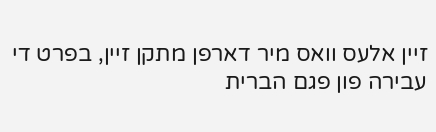זיין אלעס וואס מיר דארפן מתקן זיין, בפרט די עבירה פון פגם הברית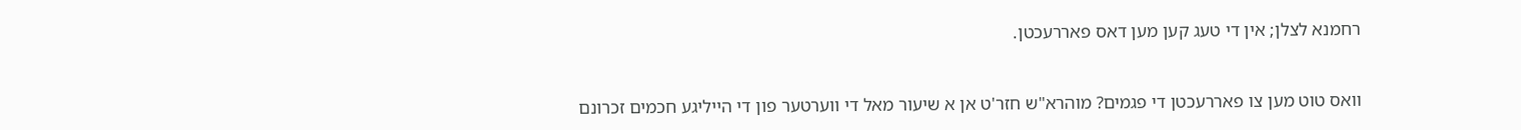רחמנא לצלן; אין די טעג קען מען דאס פאררעכטן.


וואס טוט מען צו פאררעכטן די פגמים? מוהרא"ש חזר'ט אן א שיעור מאל די ווערטער פון די הייליגע חכמים זכרונם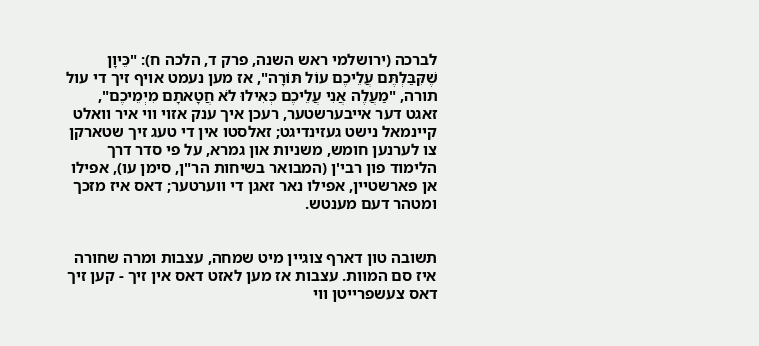לברכה (ירושלמי ראש השנה, פרק ד, הלכה ח): "כֵּיוָן שֶׁקִּבַּלְתֶּם עֲלֵיכֶם עוֹל תּוֹרָה", אז מען נעמט אויף זיך די עול תורה, "מַעֲלֶה אֲנִי עֲלֵיכֶם כְּאִילוּ לֹא חֲטָאתָם מִיְמֵיכֶם", זאגט דער אייבערשטער, רעכן איך ענק אזוי ווי איר וואלט קיינמאל נישט געזינדיגט; זאלסטו אין די טעג זיך שטארקן צו לערנען חומש, משניות און גמרא, על פי סדר דרך הלימוד פון רבי'ן (המבואר בשיחות הר"ן, סימן עו), אפילו אן פארשטיין, אפילו נאר זאגן די ווערטער; דאס איז מזכך ומטהר דעם מענטש.


תשובה טון דארף צוגיין מיט שמחה, עצבות ומרה שחורה איז סם המוות. עצבות אז מען לאזט דאס אין זיך - קען זיך דאס צעשפרייטן ווי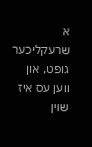א שרעקליכער גופט, און ווען עס איז שוין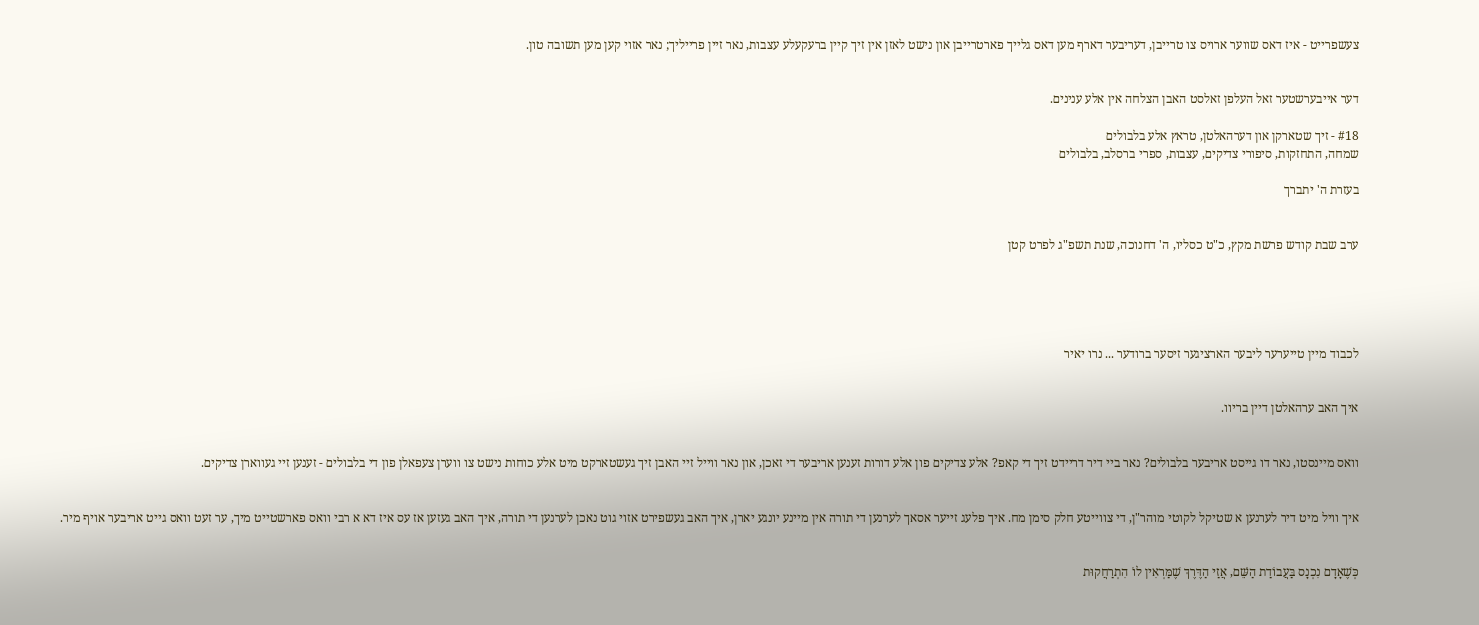צעשפרייט - איז דאס שווער ארויס צו טרייבן, דעריבער דארף מען דאס גלייך פארטרייבן און נישט לאזן אין זיך קיין ברעקעלע עצבות, נאר זיין פרייליך; נאר אזוי קען מען תשובה טון.


דער אייבערשטער זאל העלפן זאלסט האבן הצלחה אין אלע ענינים.

#18 - זיך שטארקן און דערהאלטן, טראץ אלע בלבולים
שמחה, התחזקות, סיפורי צדיקים, עצבות, ספרי ברסלב, בלבולים

בעזרת ה' יתברך


ערב שבת קודש פרשת מקץ, כ"ט כסליו, ה' דחנוכה, שנת תשפ"ג לפרט קטן





לכבוד מיין טייערער ליבער הארציגער זיסער ברודער ... נרו יאיר


איך האב ערהאלטן דיין בריוו.


וואס מיינסטו, נאר דו גייסט אריבער בלבולים? נאר ביי דיר דריידט זיך די קאפ? אלע צדיקים פון אלע דורות זענען אריבער די זאכן, און נאר ווייל זיי האבן זיך געשטארקט מיט אלע כוחות נישט צו ווערן צעפאלן פון די בלבולים - זענען זיי געווארן צדיקים.


איך וויל מיט דיר לערנען א שטיקל לקוטי מוהר"ן, די צווייטע חלק סימן מח. איך פלעג זייער אסאך לערנען די תורה אין מיינע יונגע יארן, איך האב געשפירט אזוי גוט נאכן לערנען די תורה, איך האב געזען אז עס איז דא א רבי וואס פארשטייט מיך, ער זעט וואס גייט אריבער אויף מיר.


כְּשֶׁאָדָם נִכְנָס בַּעֲבוֹדַת הַשֵּׁם, אֲזַי הַדֶּרֶךְ שֶׁמַּרְאִין לוֹ הִתְרַחֲקוּת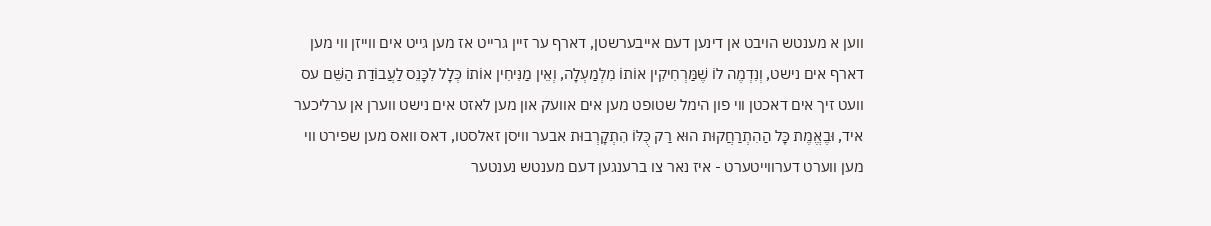ווען א מענטש הויבט אן דינען דעם אייבערשטן, דארף ער זיין גרייט אז מען גייט אים ווייזן ווי מען דארף אים נישט, וְנִדְמֶה לוֹ שֶׁמַּרְחִיקִין אוֹתוֹ מִלְמַעְלָה, וְאֵין מַנִּיחִין אוֹתוֹ כְּלָל לִכָּנֵס לַעֲבוֹדַת הַשֵּׁם עס וועט זיך אים דאכטן ווי פון הימל שטופט מען אים אוועק און מען לאזט אים נישט ווערן אן ערליכער איד, וּבֶאֱמֶת כָּל הַהִתְרַחֲקוּת הוּא רַק כֻּלּוֹ הִתְקָרְבוּת אבער וויסן זאלסטו, דאס וואס מען שפירט ווי מען ווערט דערווייטערט - איז נאר צו ברענגען דעם מענטש נענטער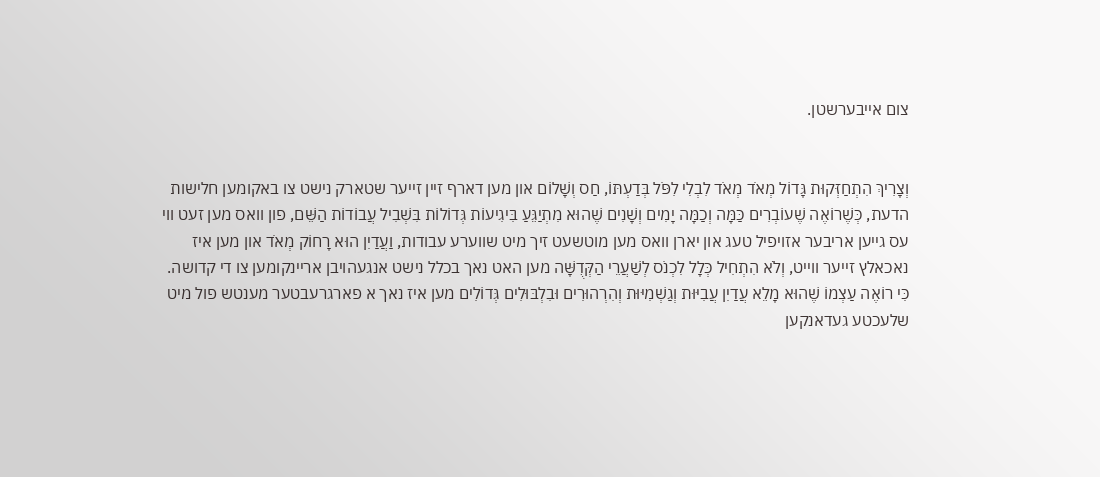צום אייבערשטן.


וְצָרִיךְ הִתְחַזְּקוּת גָּדוֹל מְאֹד מְאֹד לִבְלִי לִפֹּל בְּדַעְתּוֹ, חַס וְשָׁלוֹם און מען דארף זיין זייער שטארק נישט צו באקומען חלישות הדעת, כְּשֶׁרוֹאֶה שֶׁעוֹבְרִים כַּמָּה וְכַמָּה יָמִים וְשָׁנִים שֶׁהוּא מִתְיַגֵּעַ בִּיגִיעוֹת גְּדוֹלוֹת בִּשְׁבִיל עֲבוֹדוֹת הַשֵּׁם, פון וואס מען זעט ווי עס גייען אריבער אזויפיל טעג און יארן וואס מען מוטשעט זיך מיט שווערע עבודות, וַעֲדַיִן הוּא רָחוֹק מְאֹד און מען איז נאכאלץ זייער ווייט, וְלֹא הִתְחִיל כְּלָל לִכְנֹס לְשַׁעֲרֵי הַקְּדֻשָּׁה מען האט נאך בכלל נישט אנגעהויבן אריינקומען צו די קדושה. כִּי רוֹאֶה עַצְמוֹ שֶׁהוּא מָלֵא עֲדַיִן עֲבִיּוּת וְגַשְׁמִיּוּת וְהִרְהוּרִים וּבִלְבּוּלִים גְּדוֹלִים מען איז נאך א פארגרעבטער מענטש פול מיט שלעכטע געדאנקען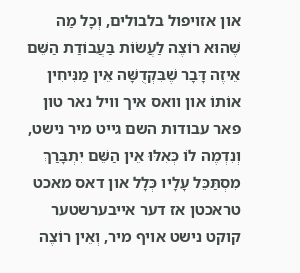און אזויפול בלבולים, וְכָל מַה שֶּׁהוּא רוֹצֶה לַעֲשׂוֹת בַּעֲבוֹדַת הַשֵּׁם אֵיזֶה דָּבָר שֶׁבִּקְדֻשָּׁה אֵין מַנִּיחִין אוֹתוֹ און וואס איך וויל נאר טון פאר עבודות השם גייט מיר נישט, וְנִדְמֶה לוֹ כְּאִלּוּ אֵין הַשֵּׁם יִתְבָּרַךְ מִסְתַּכֵּל עָלָיו כְּלָל און דאס מאכט טראכטן אז דער אייבערשטער קוקט נישט אויף מיר, וְאֵין רוֹצֶה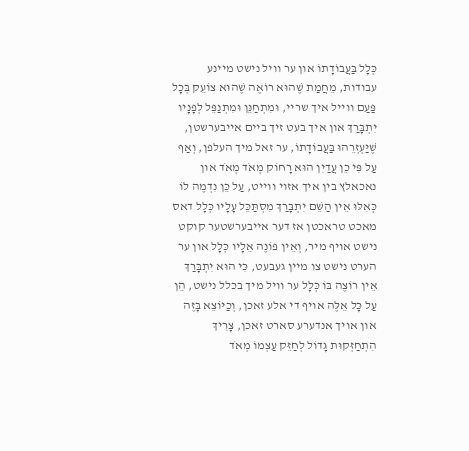כְּלָל בַּעֲבוֹדָתוֹ און ער וויל נישט מיינע עבודות, מֵחֲמַת שֶׁהוּא רוֹאֶה שֶׁהוּא צוֹעֵק בְּכָל פַּעַם ווייל איך שריי, וּמִתְחַנֵּן וּמִתְנַפֵּל לְפָנָיו יִתְבָּרַךְ און איך בעט זיך ביים אייבערשטן, שֶׁיַּעְזְרֵהוּ בַּעֲבוֹדָתוֹ, ער זאל מיך העלפן, וְאַף עַל פִּי כֵן עֲדַיִן הוּא רָחוֹק מְאֹד מְאֹד און נאכאלץ בין איך אזוי ווייט, עַל כֵּן נִדְמֶה לוֹ כְּאִלּוּ אֵין הַשֵּׁם יִתְבָּרַךְ מִסְתַּכֵּל עָלָיו כְּלָל דאס מאכט טראכטן אז דער אייבערשטער קוקט נישט אויף מיר, וְאֵין פּוֹנֶה אֵלָיו כְּלָל און ער הערט נישט צו מיין געבעט, כִּי הוּא יִתְבָּרַךְ אֵין רוֹצֶה בּוֹ כְּלָל ער וויל מיך בכלל נישט, הֵן עַל כָּל אֵלֶּה אויף די אלע זאכן, וְכַיּוֹצֵא בָּזֶה און אויך אנדערע סארט זאכן, צָרִיךְ הִתְחַזְּקוּת גָּדוֹל לְחַזֵּק עַצְמוֹ מְאֹד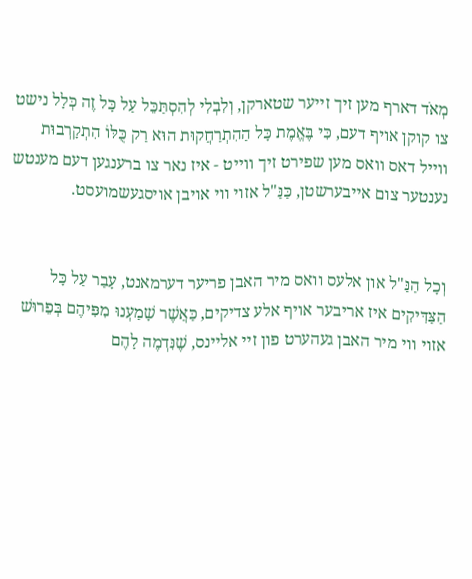מְאֹד דארף מען זיך זייער שטארקן, וְלִבְלִי לְהִסְתַּכֵּל עַל כָּל זֶה כְּלָל נישט צו קוקן אויף דעם, כִּי בֶּאֱמֶת כָּל הַהִתְרַחֲקוּת הוּא רַק כֻּלּוֹ הִתְקָרְבוּת ווייל דאס וואס מען שפירט זיך ווייט - איז נאר צו ברענגען דעם מענטש נענטער צום אייבערשטן, כַּנַּ"ל אזוי ווי אויבן אויסגעשמועסט.


וְכָל הַנַּ"ל און אלעס וואס מיר האבן פריער דערמאנט, עָבַר עַל כָּל הַצַּדִּיקִים איז אריבער אויף אלע צדיקים, כַּאֲשֶׁר שָׁמַעְנוּ מִפִּיהֶם בְּפֵרוּשׁ אזוי ווי מיר האבן געהערט פון זיי אליינס, שֶׁנִּדְמֶה לָהֶם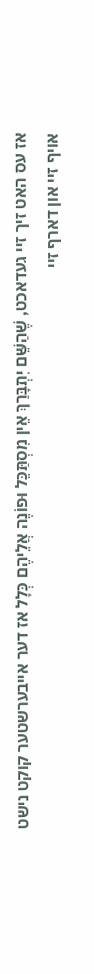אז עס האט זיך זיי געדאכט, שֶׁהַשֵּׁם יִתְבָּרַךְ אֵין מִסְתַּכֵּל וּפוֹנֶה אֲלֵיהֶם כְּלָל אז דער אייבערשטער קוקט נישט אויף זיי און דארף זיי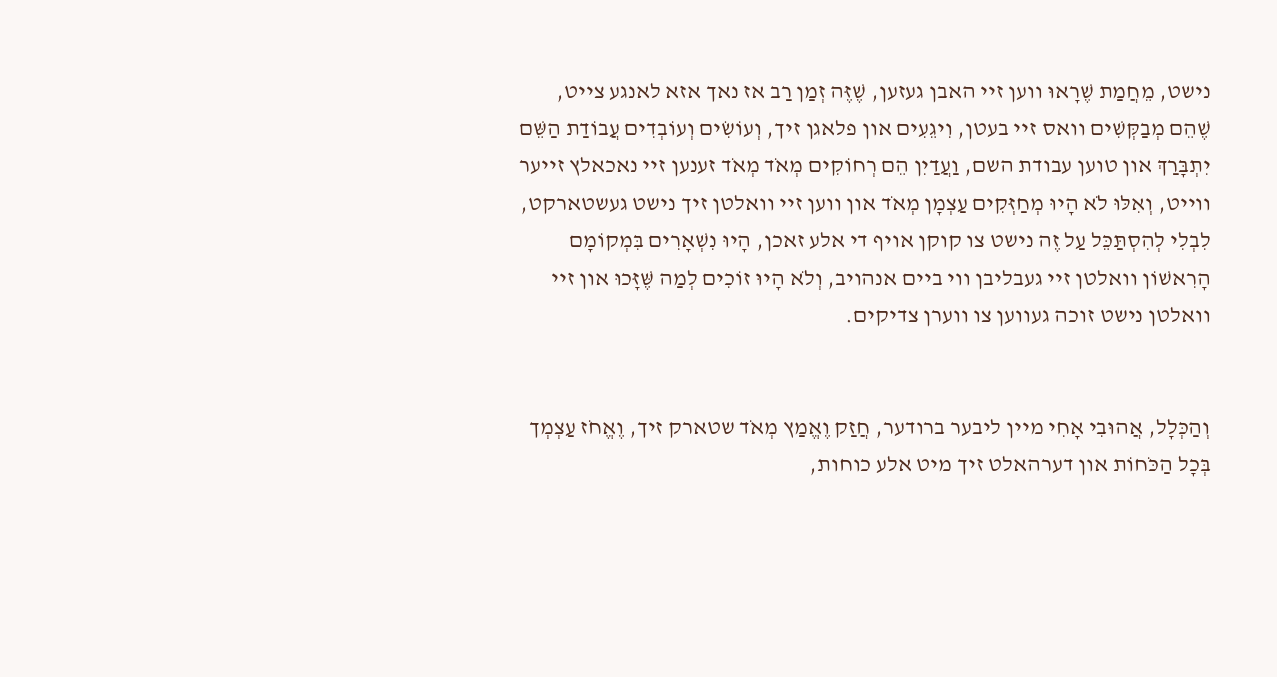נישט, מֵחֲמַת שֶׁרָאוּ ווען זיי האבן געזען, שֶׁזֶּה זְמַן רַב אז נאך אזא לאנגע צייט, שֶׁהֵם מְבַקְּשִׁים וואס זיי בעטן, וִיגֵעִים און פלאגן זיך, וְעוֹשִׂים וְעוֹבְדִים עֲבוֹדַת הַשֵּׁם יִתְבָּרַךְ און טוען עבודת השם, וַעֲדַיִן הֵם רְחוֹקִים מְאֹד מְאֹד זענען זיי נאכאלץ זייער ווייט, וְאִלּוּ לֹא הָיוּ מְחַזְּקִים עַצְמָן מְאֹד און ווען זיי וואלטן זיך נישט געשטארקט, לִבְלִי לְהִסְתַּכֵּל עַל זֶה נישט צו קוקן אויף די אלע זאכן, הָיוּ נִשְׁאָרִים בִּמְקוֹמָם הָרִאשׁוֹן וואלטן זיי געבליבן ווי ביים אנהויב, וְלֹא הָיוּ זוֹכִים לְמַה שֶּׁזָּכוּ און זיי וואלטן נישט זוכה געווען צו ווערן צדיקים.


וְהַכְּלָל, אֲהוּבִי אָחִי מיין ליבער ברודער, חֲזַק וֶאֱמַץ מְאֹד שטארק זיך, וֶאֱחֹז עַצְמְך בְּכָל הַכֹּחוֹת און דערהאלט זיך מיט אלע כוחות,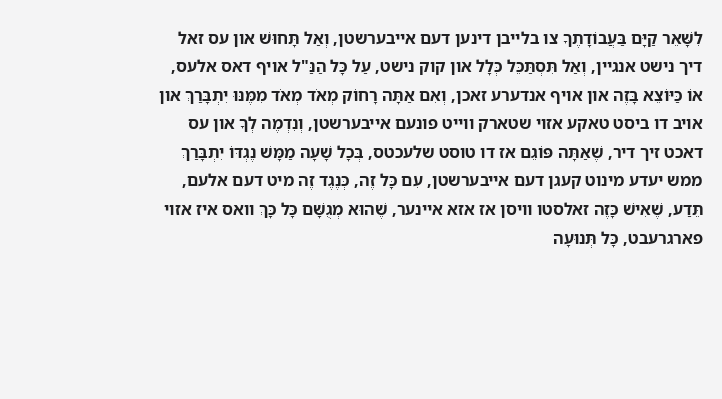לִשָּׁאֵר קַיָּם בַּעֲבוֹדָתֶךָ צו בלייבן דינען דעם אייבערשטן, וְאַל תָּחוּשׁ און עס זאל דיך נישט אנגיין, וְאַל תִּסְתַּכֵּל כְּלָל און קוק נישט, עַל כָּל הַנַּ"ל אויף דאס אלעס, אוֹ כַּיּוֹצֵא בָּזֶה און אויף אנדערע זאכן, וְאִם אַתָּה רָחוֹק מְאֹד מְאֹד מִמֶּנּוּ יִתְבָּרַךְ און אויב דו ביסט טאקע אזוי שטארק ווייט פונעם אייבערשטן, וְנִדְמֶה לְךָ און עס דאכט זיך דיר, שֶׁאַתָּה פּוֹגֵם אז דו טוסט שלעכטס, בְּכָל שָׁעָה מַמָּשׁ נֶגְדּוֹ יִתְבָּרַךְ ממש יעדע מינוט קעגן דעם אייבערשטן, עִם כָּל זֶה, כְּנֶגֶד זֶה מיט דעם אלעם, תֵּדַע, שֶׁאִישׁ כָּזֶה זאלסטו וויסן אז אזא איינער, שֶׁהוּא מְגֻשָּׁם כָּל כָּךְ וואס איז אזוי פארגרעבט, כָּל תְּנוּעָה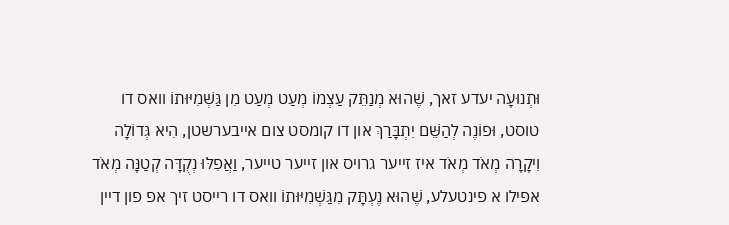וּתְנוּעָה יעדע זאך, שֶׁהוּא מְנַתֵּק עַצְמוֹ מְעַט מְעַט מִן גַּשְׁמִיּוּתוֹ וואס דו טוסט, וּפוֹנֶה לְהַשֵּׁם יִתְבָּרַךְ און דו קומסט צום אייבערשטן, הִיא גְּדוֹלָה וִיקָרָה מְאֹד מְאֹד איז זייער גרויס און זייער טייער, וַאֲפִלּוּ נְקֻדָּה קְטַנָּה מְאֹד אפילו א פינטעלע, שֶׁהוּא נֶעְתָּק מִגַּשְׁמִיּוּתוֹ וואס דו רייסט זיך אפ פון דיין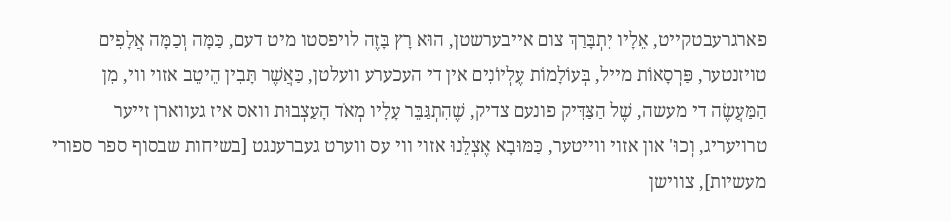פארגרעבטקייט, אֵלָיו יִתְבָּרַךְ צום אייבערשטן, הוּא רָץ בָּזֶה לויפסטו מיט דעם, כַּמָּה וְכַמָּה אֲלָפִים טויזנטער, פַּרְסָאוֹת מייל, בְּעוֹלָמוֹת עֶלְיוֹנִים אין די העכערע וועלטן, כַּאֲשֶׁר תָּבִין הֵיטֵב אזוי ווי, מִן הַמַּעֲשֶׂה די מעשה, שֶׁל הַצַּדִּיק פונעם צדיק, שֶׁהִתְגַּבֵּר עָלָיו מְאֹד הָעַצְבוּת וואס איז געווארן זייער טרויעריג, וְכוּ' און אזוי ווייטער, כַּמּוּבָא אֶצְלֵנוּ אזוי ווי עס ווערט געברענגט [בשיחות שבסוף ספר ספורי מעשיות], צווישן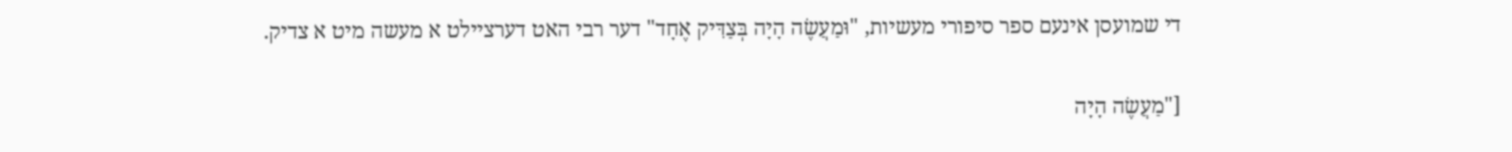די שמועסן אינעם ספר סיפורי מעשיות, "וּמַעֲשֶׂה הָיָה בְּצַדִּיק אֶחָד" דער רבי האט דערציילט א מעשה מיט א צדיק.


["מַעֲשֶׂה הָיָה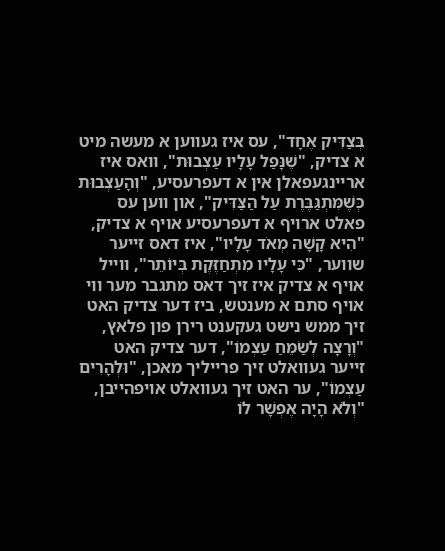בְּצַדִּיק אֶחָד", עס איז געווען א מעשה מיט א צדיק, "שֶׁנָּפַל עָלָיו עַצְבוּת", וואס איז אריינגעפאלן אין א דעפרעסיע, "וְהָעַצְבוּת כְּשֶׁמִּתְגַּבֶּרֶת עַל הַצַּדִּיק", און ווען עס פאלט ארויף א דעפרעסיע אויף א צדיק, "הִיא קָשָׁה מְאֹד עָלָיו", איז דאס זייער שווער, "כִּי עָלָיו מִתְחַזֶּקֶת בְּיוֹתֵר", ווייל אויף א צדיק איז זיך דאס מתגבר מער ווי אויף סתם א מענטש, ביז דער צדיק האט זיך ממש נישט געקענט רירן פון פלאץ, "וְרָצָה לְשַׂמֵּחַ עַצְמוֹ", דער צדיק האט זייער געוואלט זיך פרייליך מאכן, "וּלְהָרִים עַצְמוֹ", ער האט זיך געוואלט אויפהייבן, "וְלֹא הָיָה אֶפְשָׁר לוֹ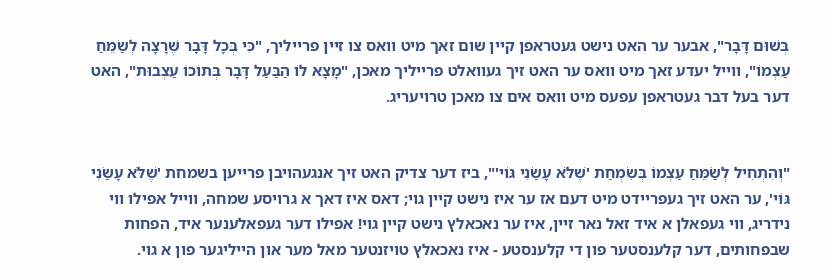בְּשׁוּם דָּבָר", אבער ער האט נישט געטראפן קיין שום זאך מיט וואס צו זיין פרייליך, "כִּי בְּכָל דָּבָר שֶׁרָצָה לְשַׂמֵּחַ עַצְמוֹ", ווייל יעדע זאך מיט וואס ער האט זיך געוואלט פרייליך מאכן, "מָצָא לוֹ הַבַּעַל דָּבָר בְּתוֹכוֹ עַצְבוּת", האט דער בעל דבר געטראפן עפעס מיט וואס אים צו מאכן טרויעריג.


"וְהִתְחִיל לְשַׂמֵּחַ עַצְמוֹ בְּשִׂמְחַת 'שֶׁלֹּא עָשַׂנִי גּוֹי'", ביז דער צדיק האט זיך אנגעהויבן פרייען בשמחת 'שֶׁלֹּא עָשַׂנִי גּוֹי', ער האט זיך געפריידט מיט דעם אז ער איז נישט קיין גוי; דאס איז דאך א גרויסע שמחה, ווייל אפילו ווי נידריג, ווי געפאלן א איד זאל נאר זיין, איז ער נאכאלץ נישט קיין גוי! אפילו דער געפאלענער איד, הפחות שבפחותים, דער קלענסטער פון די קלענסטע - איז נאכאלץ טויזנטער מאל מער און הייליגער פון א גוי.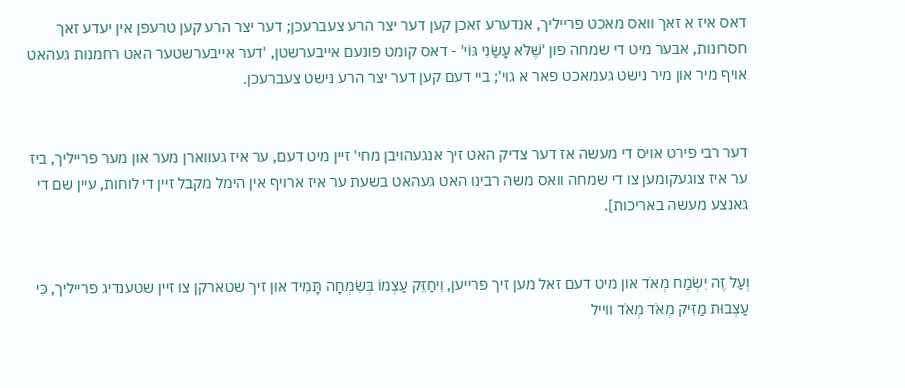דאס איז א זאך וואס מאכט פרייליך, אנדערע זאכן קען דער יצר הרע צעברעכן; דער יצר הרע קען טרעפן אין יעדע זאך חסרונות, אבער מיט די שמחה פון 'שֶׁלֹּא עָשַׂנִי גּוֹי' - דאס קומט פונעם אייבערשטן, 'דער אייבערשטער האט רחמנות געהאט אויף מיר און מיר נישט געמאכט פאר א גוי'; ביי דעם קען דער יצר הרע נישט צעברעכן.


דער רבי פירט אויס די מעשה אז דער צדיק האט זיך אנגעהויבן מחי' זיין מיט דעם, ער איז געווארן מער און מער פרייליך, ביז ער איז צוגעקומען צו די שמחה וואס משה רבינו האט געהאט בשעת ער איז ארויף אין הימל מקבל זיין די לוחות, עיין שם די גאנצע מעשה באריכות].


וְעַל זֶה יִשְׂמַח מְאֹד און מיט דעם זאל מען זיך פרייען, וִיחַזֵּק עַצְמוֹ בְּשִׂמְחָה תָּמִיד און זיך שטארקן צו זיין שטענדיג פרייליך, כִּי עַצְבוּת מַזִּיק מְאֹד מְאֹד ווייל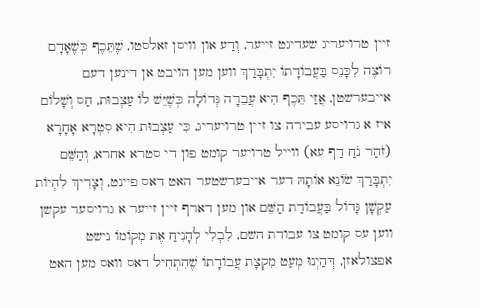זיין טרויעריג שעדיגט זייער, וְדַע און וויסן זאלסטו, שֶׁתֵּכֶף כְּשֶׁאָדָם רוֹצֶה לִכָּנֵס בַּעֲבוֹדָתוֹ יִתְבָּרַךְ ווען מען הויבט אן דינען דעם אייבערשטן, אֲזַי תֵּכֶף הִיא עֲבֵרָה גְּדוֹלָה כְּשֶׁיֵּשׁ לוֹ עַצְבוּת, חַס וְשָׁלוֹם איז א גרויסע עבירה צו זיין טרויעריג, כִּי עַצְבוּת הִיא סִטְרָא אָחָרָא (זֹהַר נֹחַ דַף עא) ווייל טרויער קומט פון די סטרא אחרא, וְהַשֵּׁם יִתְבָּרַךְ שׂוֹנֵא אוֹתָהּ דער אייבערשטער האט דאס פיינט, וְצָרִיךְ לִהְיוֹת עַקְשָׁן גָּדוֹל בַּעֲבוֹדַת הַשֵּׁם און מען דארף זיין זייער א גרויסער עקשן ווען עס קומט צו עבודת השם, לִבְלִי לְהָנִיחַ אֶת מְקוֹמוֹ נישט אפצולאזן, דְּהַיְנוּ מְעַט מִקְצָת עֲבוֹדָתוֹ שֶׁהִתְחִיל דאס וואס מען האט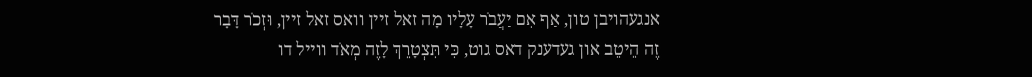אנגעהויבן טון, אַף אִם יַעֲבֹר עָלָיו מָה זאל זיין וואס זאל זיין, וּזְכֹר דָּבָר זֶה הֵיטֵב און געדענק דאס גוט, כִּי תִּצְטָרֵךְ לָזֶה מְאֹד ווייל דו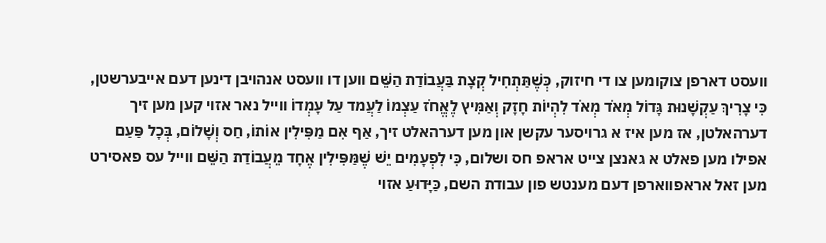וועסט דארפן צוקומען צו די חיזוק, כְּשֶׁתַּתְחִיל קְצָת בַּעֲבוֹדַת הַשֵּׁם ווען דו וועסט אנהויבן דינען דעם אייבערשטן, כִּי צָרִיךְ עַקְשָׁנוּת גָּדוֹל מְאֹד מְאֹד לִהְיוֹת חָזָק וְאַמִּיץ לֶאֱחֹז עַצְמוֹ לַעֲמד עַל עָמְדוֹ ווייל נאר אזוי קען מען זיך דערהאלטן, אז מען איז א גרויסער עקשן און מען דערהאלט זיך, אַף אִם מַפִּילִין אוֹתוֹ, חַס וְשָׁלוֹם, בְּכָל פַּעַם אפילו מען פאלט א גאנצן צייט אראפ חס ושלום, כִּי לִפְעָמִים יֵשׁ שֶׁמַּפִּילִין אֶחָד מֵעֲבוֹדַת הַשֵּׁם ווייל עס פאסירט מען זאל אראפווארפן דעם מענטש פון עבודת השם, כַּיָּדוּעַ אזוי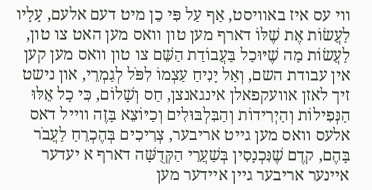ווי עס איז באוויסט, אַף עַל פִּי כֵן מיט דעם אלעם, עָלָיו לַעֲשׂוֹת אֶת שֶׁלּוֹ דארף מען טון וואס מען האט צו טון, לַעֲשׂוֹת מַה שֶׁיּוּכַל בַּעֲבוֹדַת הַשֵּׁם צו טון וואס מען קען אין עבודת השם, וְאַל יָנִיחַ עַצְמוֹ לִפֹּל לְגַמְרֵי, און נישט זיך לאזן אוועקפאלן אינגאנצן, חַס וְשָׁלוֹם, כִּי כָל אֵלּוּ הַנְּפִילוֹת וְהַיְרִידוֹת וְהַבִּלְבּוּלִים וְכַיּוֹצֵא בָּזֶה ווייל דאס אלעס וואס מען גייט אריבער, צְרִיכִים בְּהֶכְרֵחַ לַעֲבֹר בָּהֶם, קדֶם שֶׁנִּכְנָסִין בְּשַׁעֲרֵי הַקְּדֻשָּׁה דארף א יעדער איינער אריבער גיין איידער מען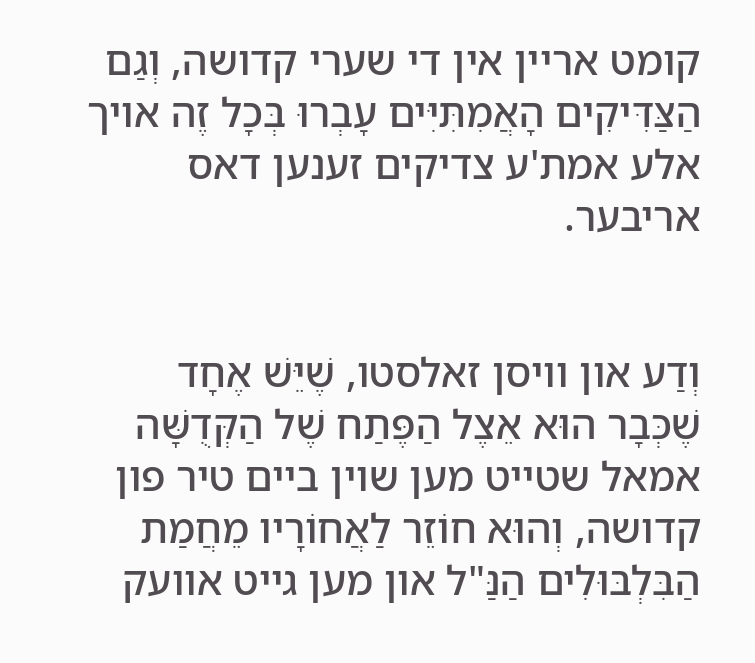קומט אריין אין די שערי קדושה, וְגַם הַצַּדִּיקִים הָאֲמִתִּיִּים עָבְרוּ בְּכָל זֶה אויך אלע אמת'ע צדיקים זענען דאס אריבער.


וְדַע און וויסן זאלסטו, שֶׁיֵּשׁ אֶחָד שֶׁכְּבָר הוּא אֵצֶל הַפֶּתַח שֶׁל הַקְּדֻשָּׁה אמאל שטייט מען שוין ביים טיר פון קדושה, וְהוּא חוֹזֵר לַאֲחוֹרָיו מֵחֲמַת הַבִּלְבּוּלִים הַנַּ"ל און מען גייט אוועק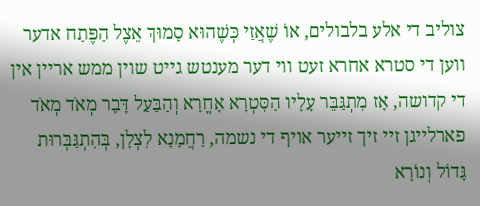צוליב די אלע בלבולים, אוֹ שֶׁאֲזַי כְּשֶׁהוּא סָמוּךְ אֵצֶל הַפֶּתַח אדער ווען די סטרא אחרא זעט ווי דער מענטש גייט שוין ממש אריין אין די קדושה, אָז מִתְגַּבֵּר עָלָיו הַסִּטְרָא אָחֳרָא וְהַבַּעַל דָּבָר מְאֹד מְאֹד פארלייגן זיי זיך זייער אויף די נשמה, רַחֲמָנָא לִצְלָן, בְּהִתְגַּבְּרוּת גָּדוֹל וְנוֹרָא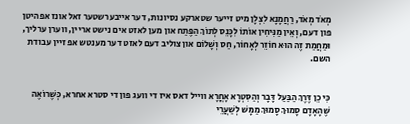מְאֹד מְאֹד, רַחֲמָנָא לִצְלָן מיט זייער שטארקע נסיונות, דער אייבערשטער זאל אונז אפהיטן פון דעם, וְאֵין מַנִּיחִין אוֹתוֹ לִכָּנֵס לְתוֹךְ הַפֶּתַח און מען לאזט אים נישט אריין, ווערן ערליך, וּמַחֲמַת זֶה הוּא חוֹזֵר לְאָחוֹר, חַס וְשָׁלוֹם און צוליב דעם לאזט דער מענטש אפ זיין עבודת השם.


כִּי כֵן דֶּרֶךְ הַבַּעַל דָּבָר וְהַסִּטְרָא אָחֳרָא ווייל דאס איז די וועג פון די סטרא אחרא, כְּשֶׁרוֹאֶה שֶׁהָאָדָם סָמוּךְ סָמוּךְ מַמָּשׁ לְשַׁעֲרֵי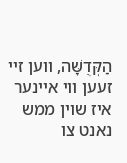הַקְּדֻשָּׁה, ווען זיי זעען ווי איינער איז שוין ממש נאנט צו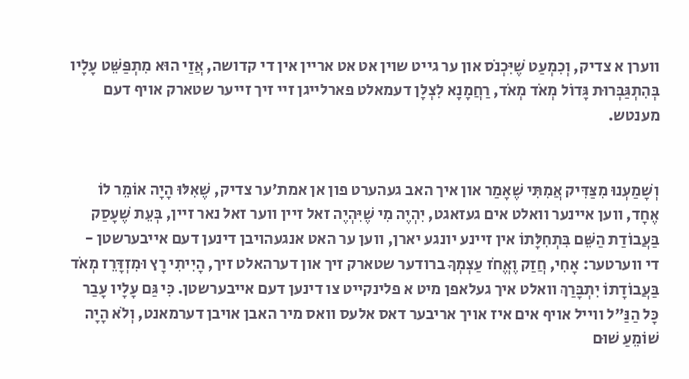ווערן א צדיק, וְכִמְעַט שֶׁיִּכְנֹס און ער גייט שוין אט אט אריין אין די קדושה, אֲזַי הוּא מִתְפַּשֵּׁט עָלָיו בְּהִתְגַּבְּרוּת גָּדוֹל מְאֹד מְאֹד, רַחֲמָנָא לִצְלָן דעמאלט פארלייגן זיי זיך זייער שטארק אויף דעם מענטש.


וְשָׁמַעְנוּ מִצַּדִּיק אֲמִתִּי שֶׁאָמַר און איך האב געהערט פון אן אמת'ער צדיק, שֶׁאִלּוּ הָיָה אוֹמֵר לוֹ אֶחָד, ווען איינער וואלט אים געזאגט, יִהְיֶה מִי שֶׁיִּהְיֶה זאל זיין ווער זאל נאר זיין, בְּעֵת שֶׁעָסַק בַּעֲבוֹדַת הַשֵּׁם בִּתְחִלָּתוֹ אין זיינע יונגע יארן, ווען ער האט אנגעהויבן דינען דעם אייבערשטן - די ווערטער: אָחִי, חֲזַק וֶאֱחֹז עַצְמְךָ ברודער שטארק זיך און דערהאלט זיך, הָיִיתִי רָץ וּמִזְדָּרֵז מְאֹד בַּעֲבוֹדָתוֹ יִתְבָּרַךְ וואלט איך געלאפן מיט א פלינקייט צו דינען דעם אייבערשטן. כִּי גַּם עָלָיו עָבַר כָּל הַנַּ"ל ווייל אויף אים איז אויך אריבער דאס אלעס וואס מיר האבן אויבן דערמאנט, וְלֹא הָיָה שׁוֹמֵעַ שׁוּם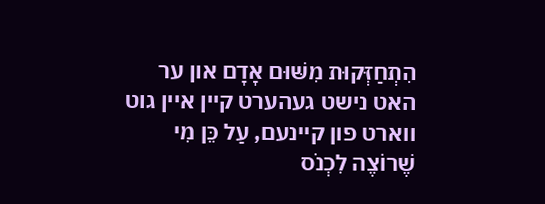הִתְחַזְּקוּת מִשּׁוּם אָדָם און ער האט נישט געהערט קיין איין גוט ווארט פון קיינעם, עַל כֵּן מִי שֶׁרוֹצֶה לִכְנֹס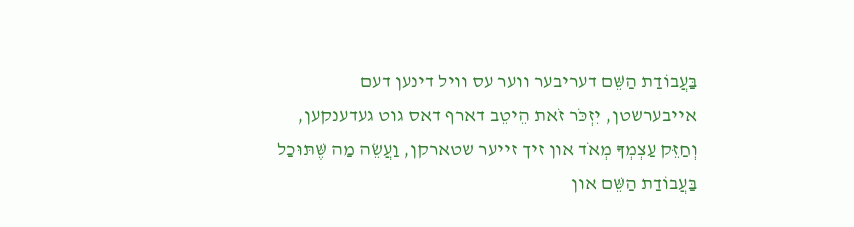בַּעֲבוֹדַת הַשֵּׁם דעריבער ווער עס וויל דינען דעם אייבערשטן, יִזְכֹּר זֹאת הֵיטֵב דארף דאס גוט געדענקען, וְחַזֵּק עַצְמְךָ מְאֹד און זיך זייער שטארקן, וַעֲשֵׂה מַה שֶּׁתּוּכַל בַּעֲבוֹדַת הַשֵּׁם און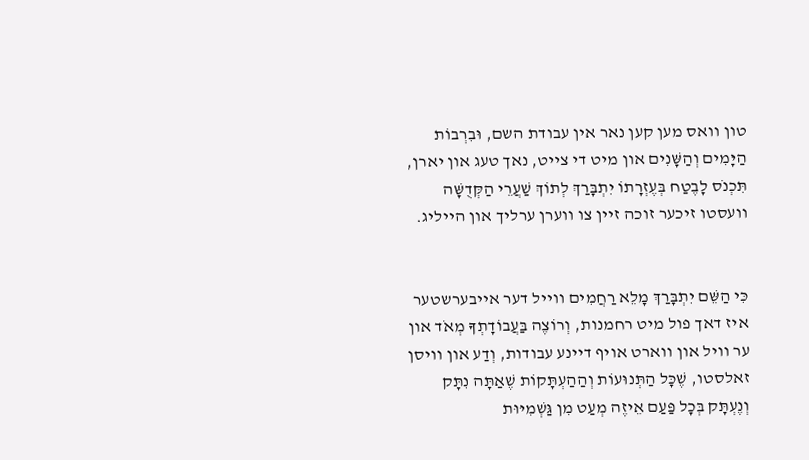טון וואס מען קען נאר אין עבודת השם, וּבִרְבוֹת הַיָּמִים וְהַשָּׁנִים און מיט די צייט, נאך טעג און יארן, תִּכְנֹס לָבֶטַח בְּעֶזְרָתוֹ יִתְבָּרַךְ לְתוֹךְ שַׁעֲרֵי הַקְּדֻשָּׁה וועסטו זיכער זוכה זיין צו ווערן ערליך און הייליג.


כִּי הַשֵּׁם יִתְבָּרַךְ מָלֵא רַחֲמִים ווייל דער אייבערשטער איז דאך פול מיט רחמנות, וְרוֹצֶה בַּעֲבוֹדָתְךָ מְאֹד און ער וויל און ווארט אויף דיינע עבודות, וְדַע און וויסן זאלסטו, שֶׁכָּל הַתְּנוּעוֹת וְהַהַעְתָּקוֹת שֶׁאַתָּה נִתָּק וְנֶעְתָּק בְּכָל פַּעַם אֵיזֶה מְעַט מִן גַּשְׁמִיּוּת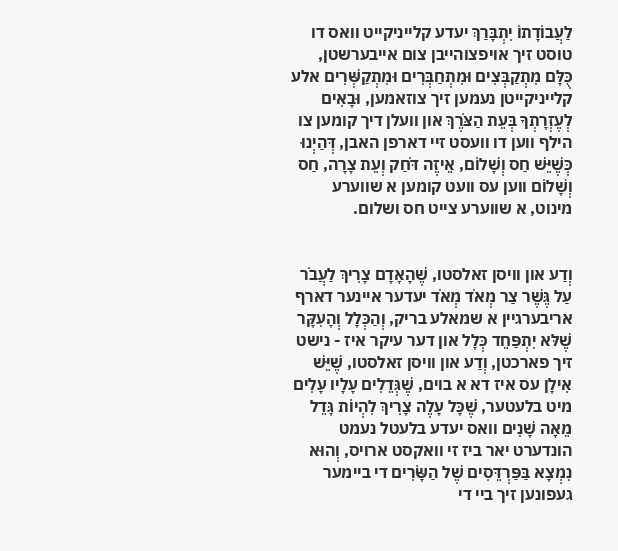לַעֲבוֹדָתוֹ יִתְבָּרַךְ יעדע קלייניקייט וואס דו טוסט זיך אויפצוהייבן צום אייבערשטן, כֻּלָּם מִתְקַבְּצִים וּמִתְחַבְּרִים וּמִתְקַשְּׁרִים אלע קלייניקייטן נעמען זיך צוזאמען, וּבָאִים לְעֶזְרָתְךָ בְּעֵת הַצֹּרֶךְ און וועלן דיך קומען צו הילף ווען דו וועסט זיי דארפן האבן, דְּהַיְנוּ כְּשֶׁיֵּשׁ חַס וְשָׁלוֹם, אֵיזֶה דֹּחַק וְעֵת צָרָה, חַס וְשָׁלוֹם ווען עס וועט קומען א שווערע מינוט, א שווערע צייט חס ושלום.


וְדַע און וויסן זאלסטו, שֶׁהָאָדָם צָרִיךְ לַעֲבֹר עַל גֶּשֶׁר צַר מְאֹד מְאֹד יעדער איינער דארף אריבערגיין א שמאלע בריק, וְהַכְּלָל וְהָעִקָּר שֶׁלּא יִתְפַּחֵד כְּלָל און דער עיקר איז - נישט זיך פארכטן, וְדַע און וויסן זאלסטו, שֶׁיֵּשׁ אִילָן עס איז דא א בוים, שֶׁגְּדֵלִים עָלָיו עָלִים מיט בלעטער, שֶׁכָּל עָלֶה צָרִיךְ לִהְיוֹת גָּדֵל מֵאָה שָׁנִים וואס יעדע בלעטל נעמט הונדערט יאר ביז זי וואקסט ארויס, וְהוּא נִמְצָא בַּפַּרְדֵּסִים שֶׁל הַשָּׂרִים די ביימער געפונען זיך ביי די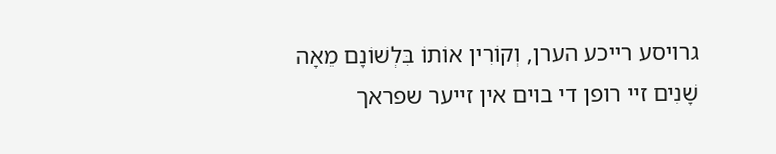גרויסע רייכע הערן, וְקוֹרִין אוֹתוֹ בִּלְשׁוֹנָם מֵאָה שָׁנִים זיי רופן די בוים אין זייער שפראך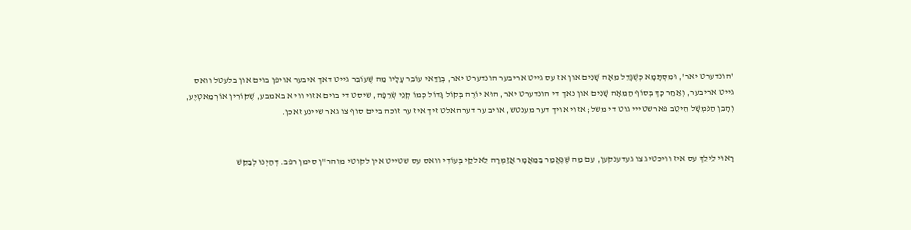'הונדערט יאר', וּמִסְּתָּמָא כְּשֶׁגָּדֵל מֵאָה שָׁנִים און אז עס גייט אריבער הונדערט יאר, בְּוַדַּאי עוֹבֵר עָלָיו מַה שֶּׁעוֹבֵר גייט דאך איבער אויפן בוים און בלעטל וואס גייט אריבער, וְאַחַר כָּךְ בְּסוֹף הַמֵּאָה שָׁנִים און נאך די הונדערט יאר, הוּא יוֹרֶה בְּקוֹל גָּדוֹל כְּמוֹ קְנֵי שְׂרֵפָה, שיסט די בוים אזוי ווי א באמבע, שֶׁקּוֹרִין אוֹרְמַאטְיֶע, וְהָבֵן הַנִּמְשָׁל הֵיטֵב פארשטייי גוט די משל; אזוי אויך דער מענטש, אויב ער דערהאלט זיך איז ער זוכה ביים סוף צו גאר שיינע זאכן.


רָאוּי לֵילֵךְ עס איז וויכטיג צו געדענקען, עִם מַה שֶּׁנֶּאֱמַר בַּמַּאֲמָר אֲזַמְּרָה לֵאלקַי בְּעוֹדִי וואס עס שטייט אין לקוטי מוהר"ן סימן רפב. דְּהַיְנוּ לְבַקֵּשׁ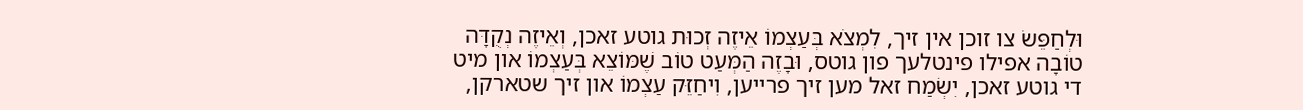וּלְחַפֵּשׂ צו זוכן אין זיך, לִמְצֹא בְּעַצְמוֹ אֵיזֶה זְכוּת גוטע זאכן, וְאֵיזֶה נְקֻדָּה טוֹבָה אפילו פינטלעך פון גוטס, וּבָזֶה הַמְּעַט טוֹב שֶׁמּוֹצֵא בְּעַצְמוֹ און מיט די גוטע זאכן, יִשְׂמַח זאל מען זיך פרייען, וִיחַזֵּק עַצְמוֹ און זיך שטארקן,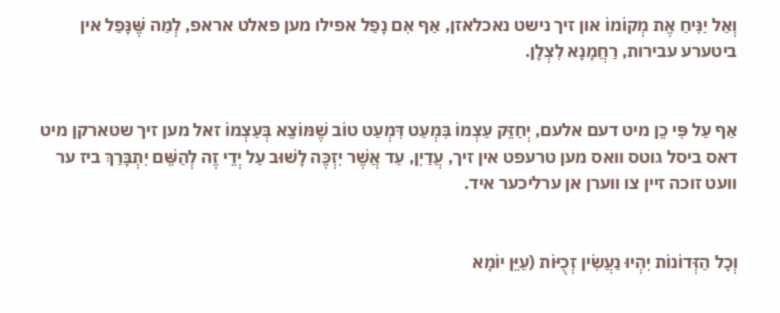וְאַל יַנִּיחַ אֶת מְקוֹמוֹ און זיך נישט נאכלאזן, אַף אִם נָפַל אפילו מען פאלט אראפ, לְמַה שֶּׁנָּפַל אין ביטערע עבירות, רַחֲמָנָא לִצְלָן.


אַף עַל פִּי כֵן מיט דעם אלעם, יְחַזֵּק עַצְמוֹ בִּמְעַט דִּמְעַט טוֹב שֶׁמּוֹצֵא בְּעַצְמוֹ זאל מען זיך שטארקן מיט דאס ביסל גוטס וואס מען טרעפט אין זיך, עֲדַיִן, עַד אֲשֶׁר יִזְכֶּה לָשׁוּב עַל יְדֵי זֶה לְהַשֵּׁם יִתְבָּרַךְ ביז ער וועט זוכה זיין צו ווערן אן ערליכער איד.


וְכָל הַזְּדוֹנוֹת יִהְיוּ נַעֲשִׂין זְכֻיּוֹת (עַיֵּן יוֹמָא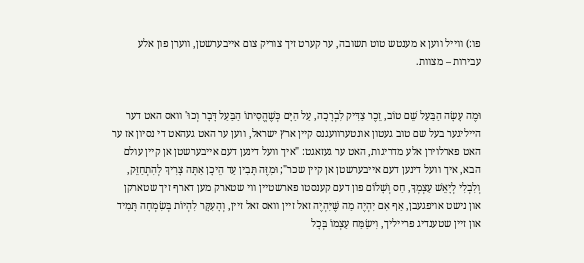פו:) ווייל ווען א מענטש טוט תשובה, ער קערט זיך צוריק צום אייבערשטן, ווערן פון אלע עבירות – מצוות.


וּמֶה עָשָׂה הַבַּעַל שֵׁם טוֹב, זֵכֶר צַדִּיק לִבְרָכָה, עַל הַיָּם כְּשֶׁהֱסִיתוֹ הַבַּעַל דָּבָר וְכוּ' וואס האט דער הייליגער בעל שם טוב געטון אונטערוועגנס קיין ארץ ישראל, ווען ער האט געהאט די נסיון אז ער האט פארלוירן אלע מדריגות, האט ער געזאגט: "איך וועל דינען דעם אייבערשטן אן קיין עולם הבא, איך וועל דינען דעם אייבערשטן אן קיין שכר"; וּמִזֶּה תָּבִין עַד הֵיכָן אַתָּה צָרִיךְ לְהִתְחַזֵּק, וְלִבְלִי לְיָאֵשׁ עַצְמְךָ, חַס וְשָׁלוֹם פון דעם קענסטו פארשטיין ווי שטארק מען דארף זיך שטארקן און נישט אויפגעבן, אַף אִם יִהְיֶה מַה שֶּׁיִּהְיֶה זאל זיין וואס זאל זיין, וְהָעִקָּר לִהְיוֹת בְּשִׂמְחָה תָּמִיד און זיין שטענדיג פרייליך, וִישַׂמַּח עַצְמוֹ בְּכָל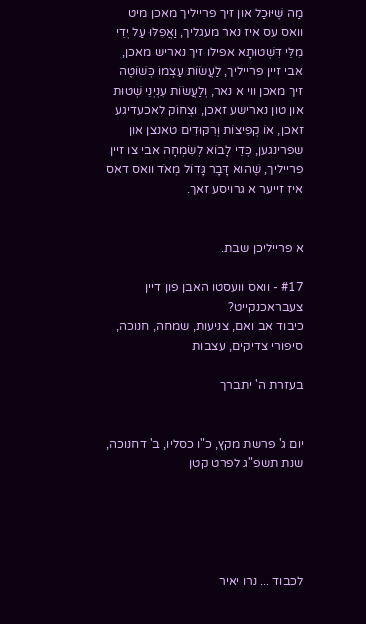מַה שֶּׁיּוּכַל און זיך פרייליך מאכן מיט וואס עס איז נאר מעגליך, וַאֲפִלּוּ עַל יְדֵי מִלֵּי דִּשְׁטוּתָא אפילו זיך נאריש מאכן, אבי זיין פרייליך, לַעֲשׂוֹת עַצְמוֹ כְּשׁוֹטֶה זיך מאכן ווי א נאר, וְלַעֲשׂוֹת עִנְיְנֵי שְׁטוּת און טון נארישע זאכן, וּצְחוֹק לאכעדיגע זאכן, אוֹ קְפִיצוֹת וְרִקּוּדִים טאנצן און שפרינגען, כְּדֵי לָבוֹא לְשִׂמְחָה אבי צו זיין פרייליך, שֶׁהוּא דָּבָר גָּדוֹל מְאֹד וואס דאס איז זייער א גרויסע זאך.


א פרייליכן שבת.

#17 - וואס וועסטו האבן פון דיין צעבראכנקייט?
כיבוד אב ואם, צניעות, שמחה, חנוכה, סיפורי צדיקים, עצבות

בעזרת ה' יתברך


יום ג' פרשת מקץ, כ"ו כסליו, ב' דחנוכה, שנת תשפ"ג לפרט קטן





לכבוד ... נרו יאיר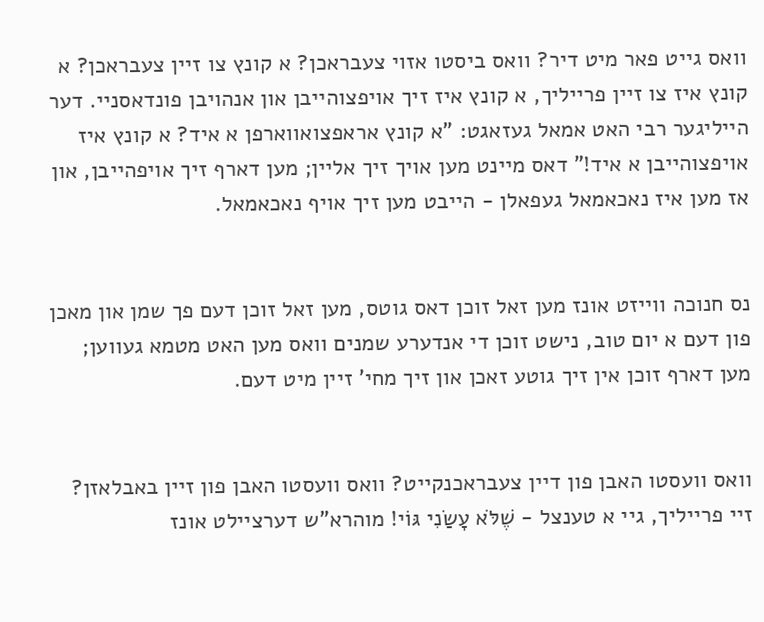וואס גייט פאר מיט דיר? וואס ביסטו אזוי צעבראכן? א קונץ צו זיין צעבראכן? א קונץ איז צו זיין פרייליך, א קונץ איז זיך אויפצוהייבן און אנהויבן פונדאסניי. דער הייליגער רבי האט אמאל געזאגט: "א קונץ אראפצואווארפן א איד? א קונץ איז אויפצוהייבן א איד!" דאס מיינט מען אויך זיך אליין; מען דארף זיך אויפהייבן, און אז מען איז נאכאמאל געפאלן - הייבט מען זיך אויף נאכאמאל.


נס חנוכה ווייזט אונז מען זאל זוכן דאס גוטס, מען זאל זוכן דעם פך שמן און מאכן פון דעם א יום טוב, נישט זוכן די אנדערע שמנים וואס מען האט מטמא געווען; מען דארף זוכן אין זיך גוטע זאכן און זיך מחי' זיין מיט דעם.


וואס וועסטו האבן פון דיין צעבראכנקייט? וואס וועסטו האבן פון זיין באבלאזן? זיי פרייליך, גיי א טענצל - שֶׁלֹּא עָשַׂנִי גּוֹי! מוהרא"ש דערציילט אונז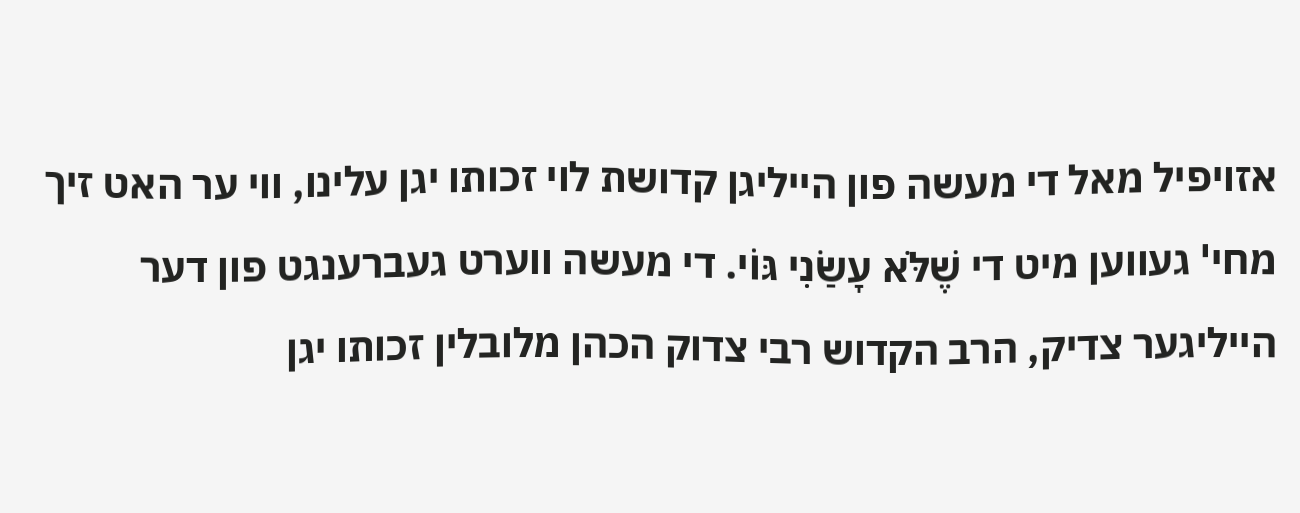אזויפיל מאל די מעשה פון הייליגן קדושת לוי זכותו יגן עלינו, ווי ער האט זיך מחי' געווען מיט די שֶׁלֹּא עָשַׂנִי גּוֹי. די מעשה ווערט געברענגט פון דער הייליגער צדיק, הרב הקדוש רבי צדוק הכהן מלובלין זכותו יגן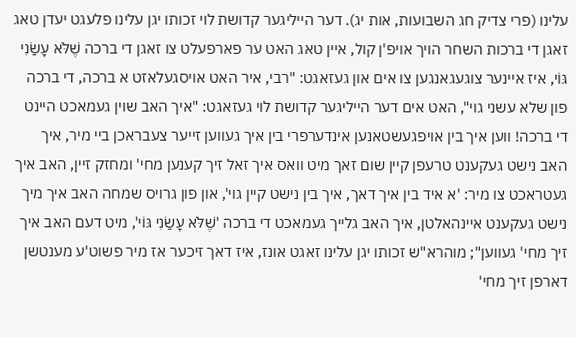עלינו (פרי צדיק חג השבועות, אות יג). דער הייליגער קדושת לוי זכותו יגן עלינו פלעגט יעדן טאג זאגן די ברכות השחר הויך אויפ'ן קול, איין טאג האט ער פארפעלט צו זאגן די ברכה שֶׁלֹּא עָשַׂנִי גּוֹי, איז איינער צוגעגאנגען צו אים און געזאגט: "רבי, איר האט אויסגעלאזט א ברכה, די ברכה פון שלא עשני גוי", האט אים דער הייליגער קדושת לוי געזאגט: "איך האב שוין געמאכט היינט די ברכה! ווען איך בין אויפגעשטאנען אינדערפרי בין איך געווען זייער צעבראכן ביי מיר, איך האב נישט געקענט טרעפן קיין שום זאך מיט וואס איך זאל זיך קענען מחי' ומחזק זיין, האב איך געטראכט צו מיר: 'א איד בין איך דאך, איך בין נישט קיין גוי', און פון גרויס שמחה האב איך מיך נישט געקענט איינהאלטן, איך האב גלייך געמאכט די ברכה 'שֶׁלֹּא עָשַׂנִי גּוֹי', מיט דעם האב איך זיך מחי' געווען"; מוהרא"ש זכותו יגן עלינו זאגט אונז, איז דאך זיכער אז מיר פשוט'ע מענטשן דארפן זיך מחי'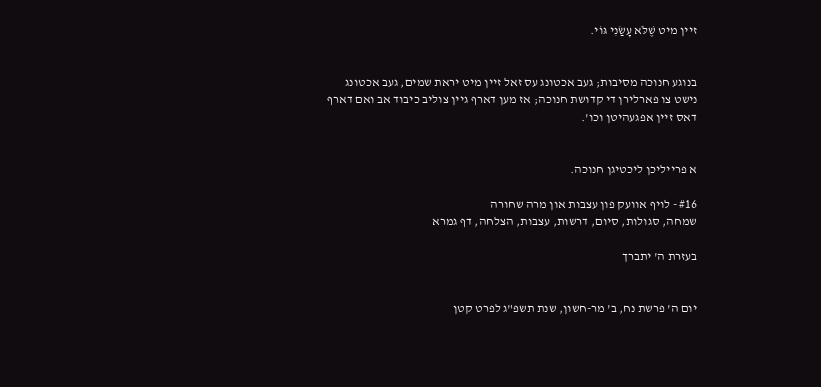זיין מיט שֶׁלֹּא עָשַׂנִי גּוֹי.


בנוגע חנוכה מסיבות; געב אכטונג עס זאל זיין מיט יראת שמים, געב אכטונג נישט צו פארלירן די קדושת חנוכה; אז מען דארף גיין צוליב כיבוד אב ואם דארף דאס זיין אפגעהיטן וכו'.


א פרייליכן ליכטיגן חנוכה.

#16 - לויף אוועק פון עצבות און מרה שחורה
שמחה, סגולות, סיום, דרשות, עצבות, הצלחה, דף גמרא

בעזרת ה' יתברך


יום ה' פרשת נח, ב' מר-חשון, שנת תשפ"ג לפרט קטן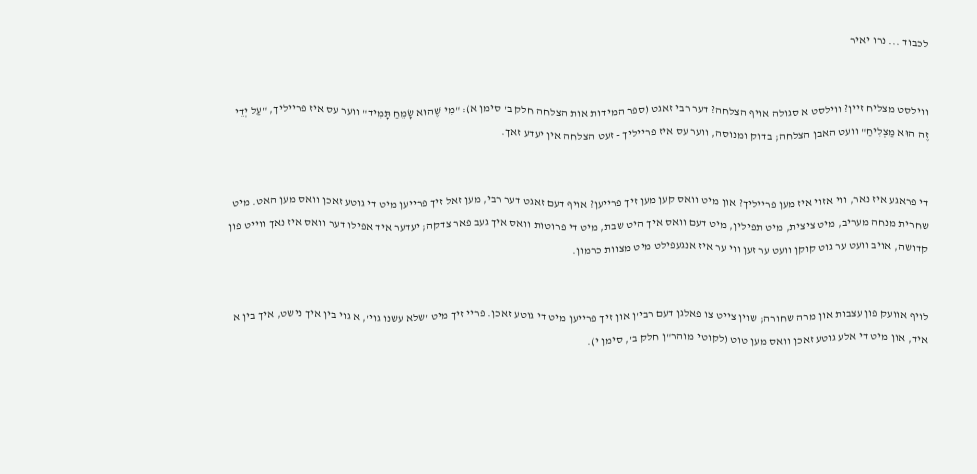לכבוד ... נרו יאיר


ווילסט מצליח זיין? ווילסט א סגולה אויף הצלחה? דער רבי זאגט (ספר המידות אות הצלחה חלק ב' סימן א): "מִי שֶׁהוּא שָׂמֵחַ תָּמִיד" ווער עס איז פרייליך, "עַל יְדֵי זֶה הוּא מַצְלִיחַ" וועט האבן הצלחה; בדוק ומנוסה, ווער עס איז פרייליך - זעט הצלחה אין יעדע זאך.


די פראגע איז נאר, ווי אזוי איז מען פרייליך? און מיט וואס קען מען זיך פרייען? אויף דעם זאגט דער רבי, מען זאל זיך פרייען מיט די גוטע זאכן וואס מען האט. מיט שחרית מנחה מעריב, מיט ציצית, מיט תפילין, מיט דעם וואס איך היט שבת, מיט די פרוטות וואס איך געב פאר צדקה; יעדער איד אפילו דער וואס איז נאך ווייט פון קדושה, אויב וועט ער גוט קוקן וועט ער זען ווי ער איז אנגעפילט מיט מצוות כרמון.


לויף אוועק פון עצבות און מרה שחורה; שוין צייט צו פאלגן דעם רבי'ן און זיך פרייען מיט די גוטע זאכן. פריי זיך מיט 'שלא עשנו גוי', א גוי בין איך נישט, איך בין א איד, און מיט די אלע גוטע זאכן וואס מען טוט (לקוטי מוהר"ן חלק ב', סימן י).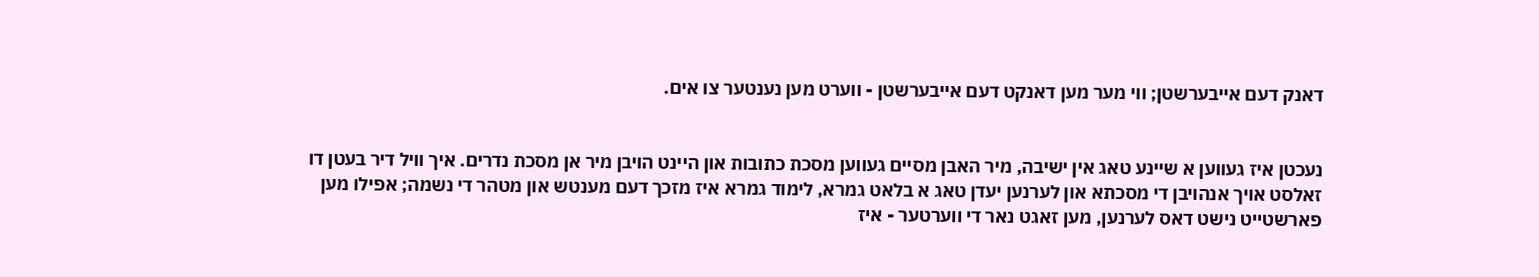דאנק דעם אייבערשטן; ווי מער מען דאנקט דעם אייבערשטן - ווערט מען נענטער צו אים.


נעכטן איז געווען א שיינע טאג אין ישיבה, מיר האבן מסיים געווען מסכת כתובות און היינט הויבן מיר אן מסכת נדרים. איך וויל דיר בעטן דו זאלסט אויך אנהויבן די מסכתא און לערנען יעדן טאג א בלאט גמרא, לימוד גמרא איז מזכך דעם מענטש און מטהר די נשמה; אפילו מען פארשטייט נישט דאס לערנען, מען זאגט נאר די ווערטער - איז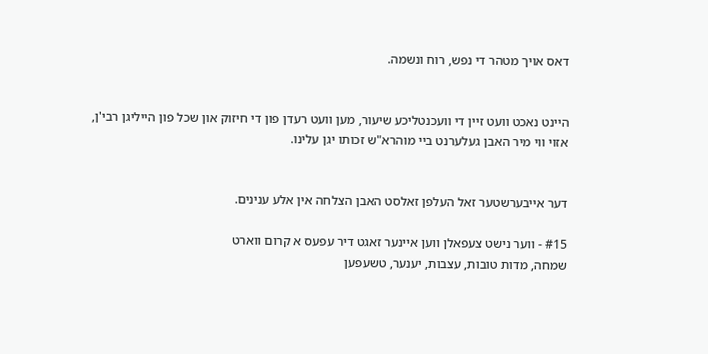דאס אויך מטהר די נפש, רוח ונשמה.


היינט נאכט וועט זיין די וועכנטליכע שיעור, מען וועט רעדן פון די חיזוק און שכל פון הייליגן רבי'ן, אזוי ווי מיר האבן געלערנט ביי מוהרא"ש זכותו יגן עלינו.


דער אייבערשטער זאל העלפן זאלסט האבן הצלחה אין אלע ענינים.

#15 - ווער נישט צעפאלן ווען איינער זאגט דיר עפעס א קרום ווארט
שמחה, מדות טובות, עצבות, יענער, טשעפען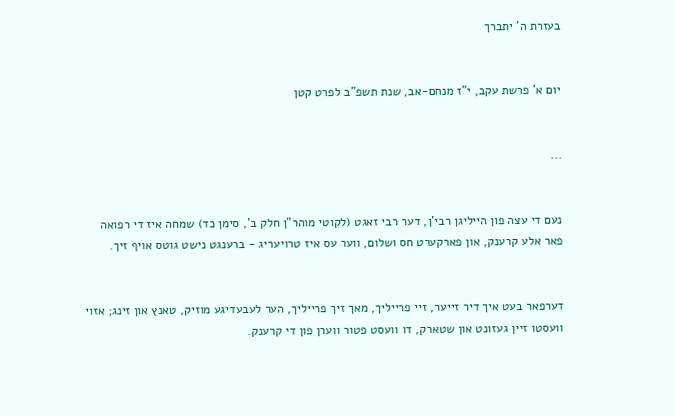בעזרת ה' יתברך


יום א' פרשת עקב, י"ז מנחם-אב, שנת תשפ"ב לפרט קטן


...


נעם די עצה פון הייליגן רבי'ן, דער רבי זאגט (לקוטי מוהר"ן חלק ב', סימן כד) שמחה איז די רפואה פאר אלע קרענק, און פארקערט חס ושלום, ווער עס איז טרויעריג - ברענגט נישט גוטס אויף זיך.


דערפאר בעט איך דיר זייער, זיי פרייליך, מאך זיך פרייליך, הער לעבעדיגע מוזיק, טאנץ און זינג; אזוי וועסטו זיין געזונט און שטארק, דו וועסט פטור ווערן פון די קרענק.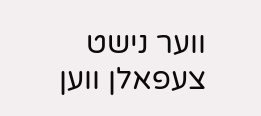ווער נישט צעפאלן ווען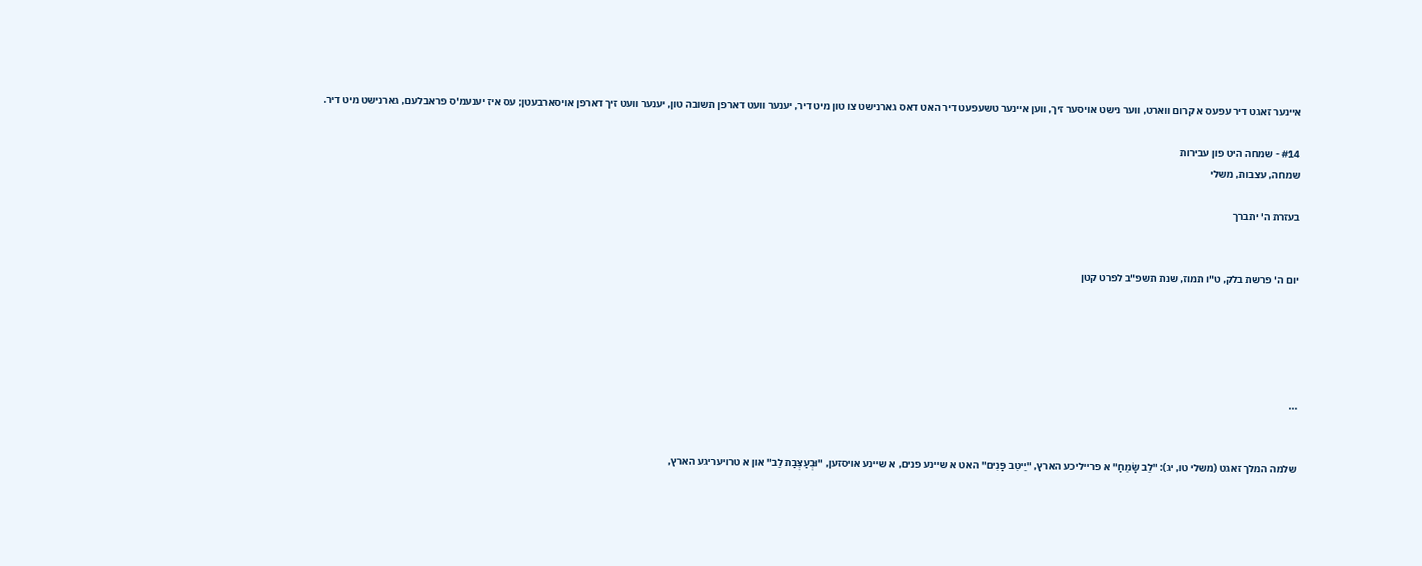איינער זאגט דיר עפעס א קרום ווארט, ווער נישט אויסער זיך, ווען איינער טשעפעט דיר האט דאס גארנישט צו טון מיט דיר, יענער וועט דארפן תשובה טון, יענער וועט זיך דארפן אויסארבעטן; עס איז יענעמ'ס פראבלעם, גארנישט מיט דיר.

#14 - שמחה היט פון עבירות
שמחה, עצבות, משלי

בעזרת ה' יתברך


יום ה' פרשת בלק, ט"ו תמוז, שנת תשפ"ב לפרט קטן





...


שלמה המלך זאגט (משלי טו, יג): "לֵב שָׂמֵחַ" א פרייליכע הארץ, "יֵיטִב פָּנִים" האט א שיינע פנים, א שיינע אויסזען, "וּבְעַצְּבַת לֵב" און א טרויעריגע הארץ,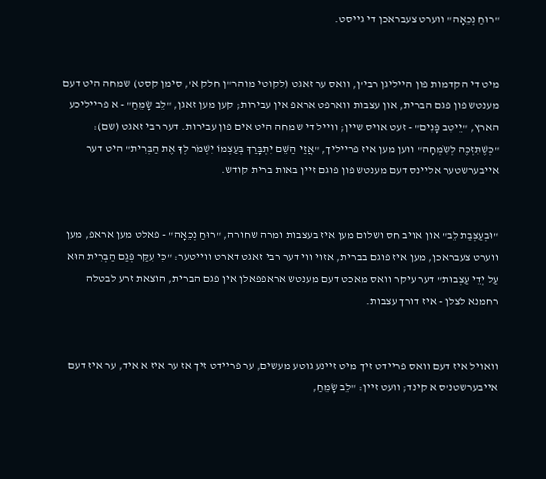"רוּחַ נְכֵאָה" ווערט צעבראכן די גייסט.


מיט די הקדמות פון הייליגן רבי'ן, וואס ער זאגט (לקוטי מוהר"ן חלק א', סימן קסט) שמחה היט דעם מענטש פון פגם הברית, און עצבות ווארפט אראפ אין עבירות; קען מען זאגן, "לֵב שָׂמֵחַ" - א פרייליכע הארץ, "יֵיטִב פָּנִים" - זעט אויס שיין; ווייל די שמחה היט אים פון עבירות. דער רבי זאגט (שם): "כְּשֶׁתִּזְכֶּה לְשִֹמְחָה" ווען מען איז פרייליך, "אֲזַי הַשֵּׁם יִתְבָּרַךְ בְּעַצְמוֹ יִשְׁמֹר לְךָ אֶת הַבְּרִית" היט דער אייבערשטער אליינס דעם מענטש פון פוגם זיין באות ברית קודש.


"וּבְעַצְּבַת לֵב" און אויב חס ושלום מען איז בעצבות ומרה שחורה, "רוּחַ נְכֵאָה" - פאלט מען אראפ, מען ווערט צעבראכן, מען איז פוגם בברית, אזוי ווי דער רבי זאגט דארט ווייטער: "כִּי עִקַּר פְּגַם הַבְּרִית הוּא עַל יְדֵי עַצְבוּת" דער עיקר וואס מאכט דעם מענטש אראפפאלן אין פגם הברית, הוצאת זרע לבטלה רחמנא לצלן - איז דורך עצבות.


וואויל איז דעם וואס פריידט זיך מיט זיינע גוטע מעשים, ער פריידט זיך אז ער איז א איד, ער איז דעם אייבערשטנ'ס א קינד; וועט זיין: "לֵב שָׂמֵחַ,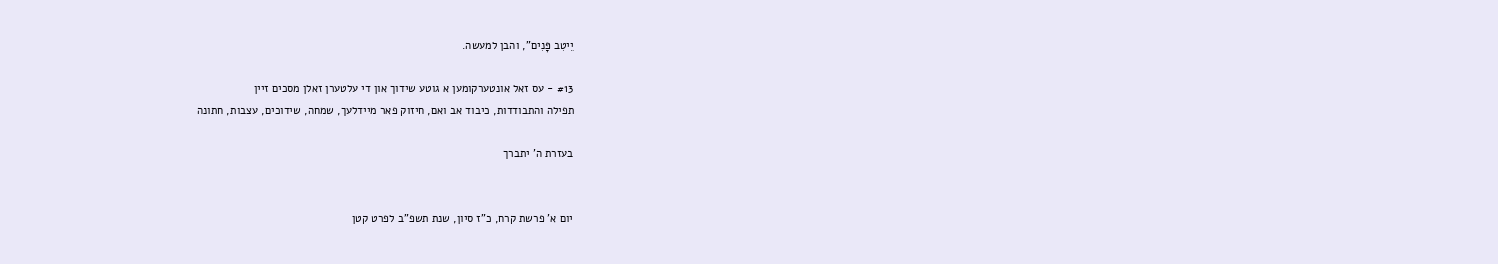יֵיטִב פָּנִים", והבן למעשה.

#13 - עס זאל אונטערקומען א גוטע שידוך און די עלטערן זאלן מסכים זיין
תפילה והתבודדות, כיבוד אב ואם, חיזוק פאר מיידלעך, שמחה, שידוכים, עצבות, חתונה

בעזרת ה' יתברך


יום א' פרשת קרח, כ"ז סיון, שנת תשפ"ב לפרט קטן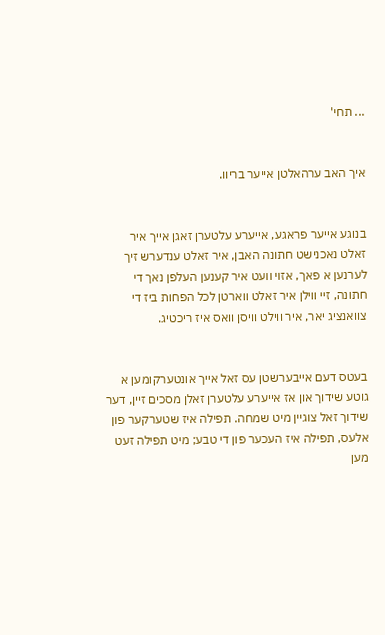... תחי'


איך האב ערהאלטן אייער בריוו.


בנוגע אייער פראגע, אייערע עלטערן זאגן אייך איר זאלט נאכנישט חתונה האבן, איר זאלט ענדערש זיך לערנען א פאך, אזוי וועט איר קענען העלפן נאך די חתונה, זיי ווילן איר זאלט ווארטן לכל הפחות ביז די צוואנציג יאר, איר ווילט וויסן וואס איז ריכטיג.


בעטס דעם אייבערשטן עס זאל אייך אונטערקומען א גוטע שידוך און אז אייערע עלטערן זאלן מסכים זיין, דער שידוך זאל צוגיין מיט שמחה. תפילה איז שטערקער פון אלעס, תפילה איז העכער פון די טבע; מיט תפילה זעט מען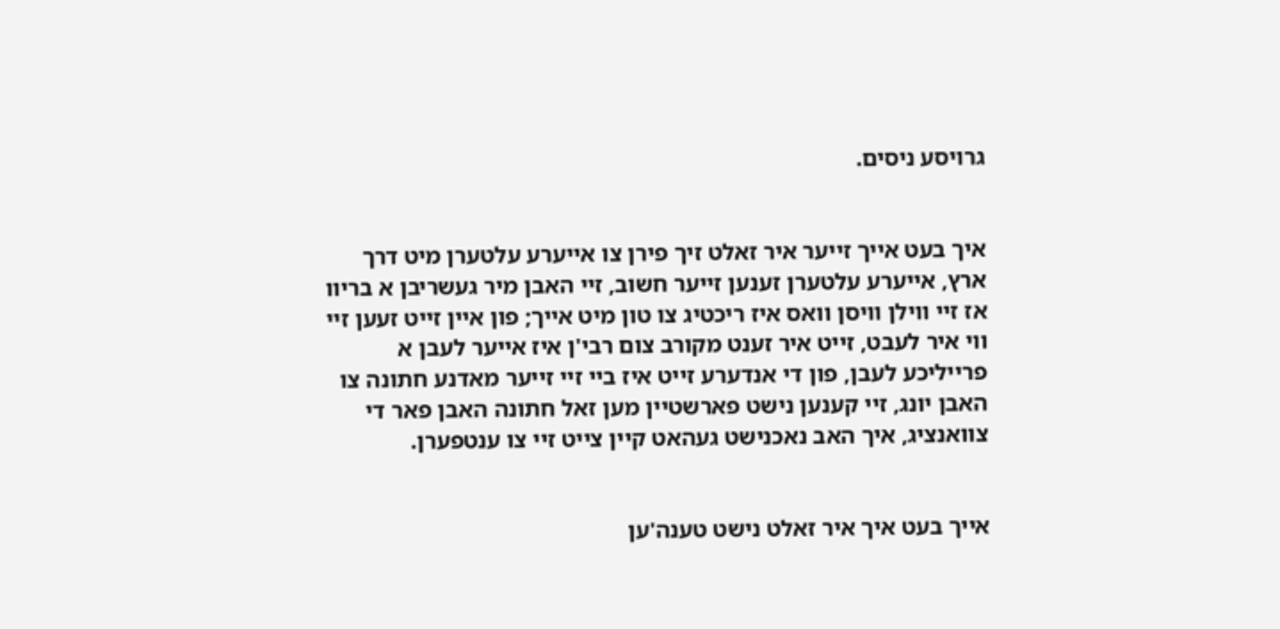גרויסע ניסים.


איך בעט אייך זייער איר זאלט זיך פירן צו אייערע עלטערן מיט דרך ארץ, אייערע עלטערן זענען זייער חשוב, זיי האבן מיר געשריבן א בריוו אז זיי ווילן וויסן וואס איז ריכטיג צו טון מיט אייך; פון איין זייט זעען זיי ווי איר לעבט, זייט איר זענט מקורב צום רבי'ן איז אייער לעבן א פרייליכע לעבן, פון די אנדערע זייט איז ביי זיי זייער מאדנע חתונה צו האבן יונג, זיי קענען נישט פארשטיין מען זאל חתונה האבן פאר די צוואנציג, איך האב נאכנישט געהאט קיין צייט זיי צו ענטפערן.


אייך בעט איך איר זאלט נישט טענה'ען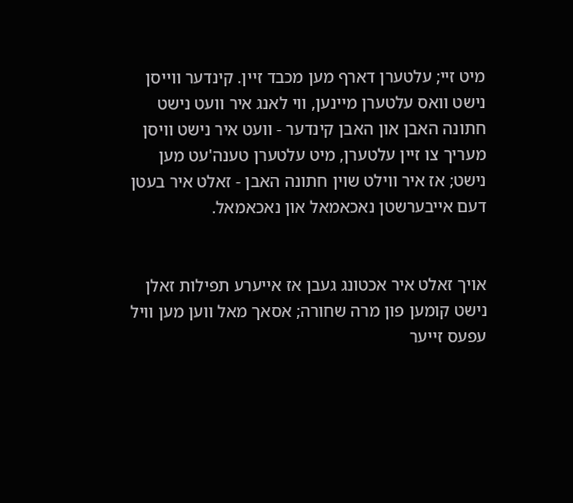מיט זיי; עלטערן דארף מען מכבד זיין. קינדער ווייסן נישט וואס עלטערן מיינען, ווי לאנג איר וועט נישט חתונה האבן און האבן קינדער - וועט איר נישט וויסן מעריך צו זיין עלטערן, מיט עלטערן טענה'עט מען נישט; אז איר ווילט שוין חתונה האבן - זאלט איר בעטן דעם אייבערשטן נאכאמאל און נאכאמאל.


אויך זאלט איר אכטונג געבן אז אייערע תפילות זאלן נישט קומען פון מרה שחורה; אסאך מאל ווען מען וויל עפעס זייער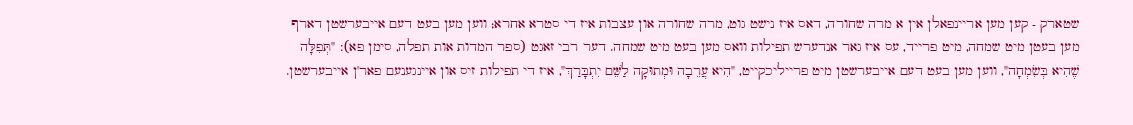שטארק - קען מען אריינפאלן אין א מרה שחורה, דאס איז נישט גוט, מרה שחורה און עצבות איז די סטרא אחרא; ווען מען בעט דעם אייבערשטן דארף מען בעטן מיט שמחה, מיט פרייד, עס איז גאר אנדערש תפילות וואס מען בעט מיט שמחה. דער רבי זאגט (ספר המדות אות תפלה, סימן פא): "תְּפִלָּה שֶׁהִיא בְּשִׂמְחָה", ווען מען בעט דעם אייבערשטן מיט פרייליכקייט, "הִיא עֲרֵבָה וּמְתוּקָה לַשֵּׁם יִתְבָּרַךְ", איז די תפילות זיס און איינגענעם פאר'ן אייבערשטן.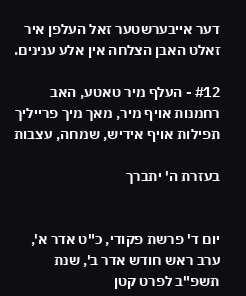דער אייבערשטער זאל העלפן איר זאלט האבן הצלחה אין אלע ענינים.

#12 - העלף מיר טאטע, האב רחמנות אויף מיר, מאך מיך פרייליך
תפילות אויף אידיש, שמחה, עצבות

בעזרת ה' יתברך


יום ד' פרשת פקודי, כ"ט אדר א', ערב ראש חודש אדר ב', שנת תשפ"ב לפרט קטן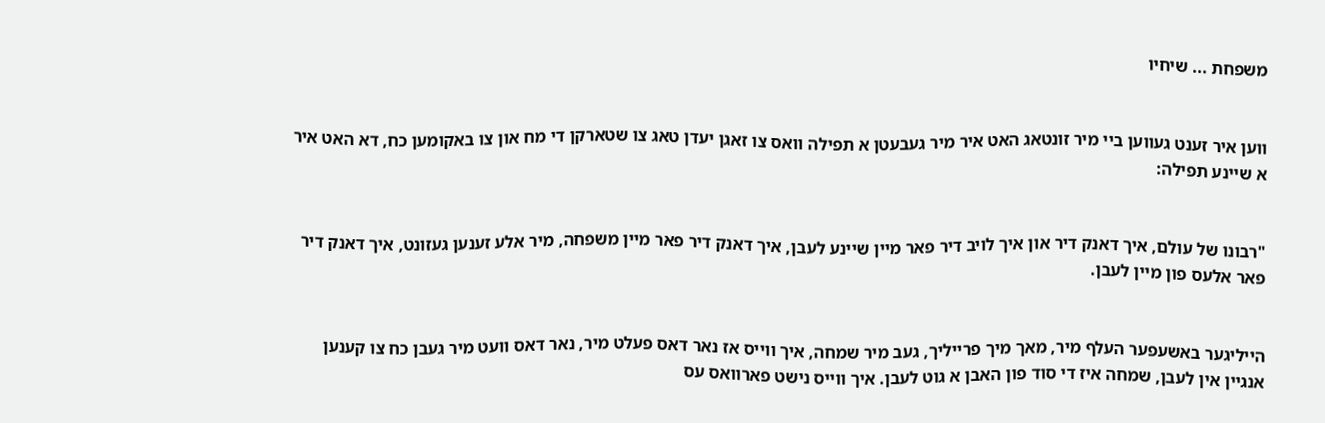משפחת ... שיחיו


ווען איר זענט געווען ביי מיר זונטאג האט איר מיר געבעטן א תפילה וואס צו זאגן יעדן טאג צו שטארקן די מח און צו באקומען כח, דא האט איר א שיינע תפילה:


"רבונו של עולם, איך דאנק דיר און איך לויב דיר פאר מיין שיינע לעבן, איך דאנק דיר פאר מיין משפחה, מיר אלע זענען געזונט, איך דאנק דיר פאר אלעס פון מיין לעבן.


הייליגער באשעפער העלף מיר, מאך מיך פרייליך, געב מיר שמחה, איך ווייס אז נאר דאס פעלט מיר, נאר דאס וועט מיר געבן כח צו קענען אנגיין אין לעבן, שמחה איז די סוד פון האבן א גוט לעבן. איך ווייס נישט פארוואס עס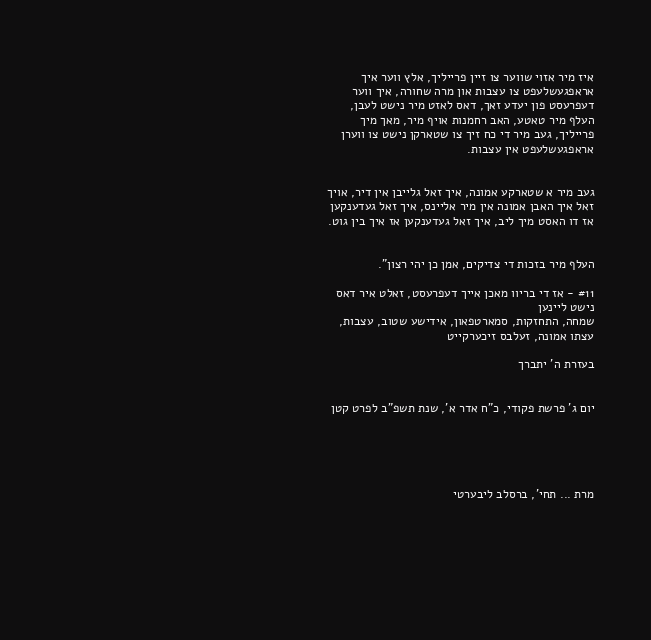איז מיר אזוי שווער צו זיין פרייליך, אלץ ווער איך אראפגעשלעפט צו עצבות און מרה שחורה, איך ווער דעפרעסט פון יעדע זאך, דאס לאזט מיר נישט לעבן, העלף מיר טאטע, האב רחמנות אויף מיר, מאך מיך פרייליך, געב מיר די כח זיך צו שטארקן נישט צו ווערן אראפגעשלעפט אין עצבות.


געב מיר א שטארקע אמונה, איך זאל גלייבן אין דיר, אויך זאל איך האבן אמונה אין מיר אליינס, איך זאל געדענקען אז דו האסט מיך ליב, איך זאל געדענקען אז איך בין גוט.


העלף מיר בזכות די צדיקים, אמן כן יהי רצון".

#11 - אז די בריוו מאכן אייך דעפרעסט, זאלט איר דאס נישט ליינען
שמחה, התחזקות, סמארטפאון, אידישע שטוב, עצבות, עצתו אמונה, זעלבס זיכערקייט

בעזרת ה' יתברך


יום ג' פרשת פקודי, כ"ח אדר א', שנת תשפ"ב לפרט קטן





מרת ... תחי', ברסלב ליבערטי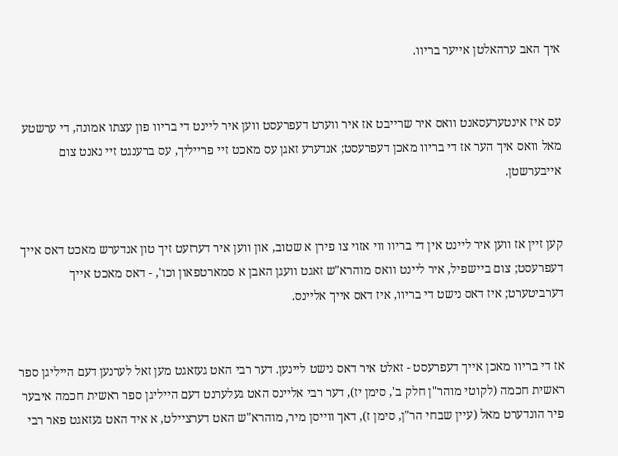איך האב ערהאלטן אייער בריוו.


עס איז אינטערעסאנט וואס איר שרייבט אז איר ווערט דעפרעסט ווען איר ליינט די בריוו פון עצתו אמונה, די ערשטע מאל וואס איך הער אז די בריוו מאכן דעפרעסט; אנדערע זאגן עס מאכט זיי פרייליך, עס ברענגט זיי נאנט צום אייבערשטן.


קען זיין אז ווען איר ליינט אין די בריוו ווי אזוי צו פירן א שטוב, און ווען איר דערזעט זיך טון אנדערש מאכט דאס אייך דעפרעסט; צום ביישפיל, איר ליינט וואס מוהרא"ש זאגט וועגן האבן א סמארטפאון וכו', - דאס מאכט אייך דערביטערט; איז דאס נישט די בריוו, איז דאס אייך אליינס.


אז די בריוו מאכן אייך דעפרעסט - זאלט איר דאס נישט ליינען. דער רבי האט געזאגט מען זאל לערנען דעם הייליגן ספר ראשית חכמה (לקוטי מוהר"ן חלק ב', סימן יז), דער רבי אליינס האט געלערנט דעם הייליגן ספר ראשית חכמה איבער פיר הונדערט מאל (עיין שבחי הר"ן, סימן ז), דאך ווייסן מיר, מוהרא"ש האט דערציילט, א איד האט געזאגט פאר רבי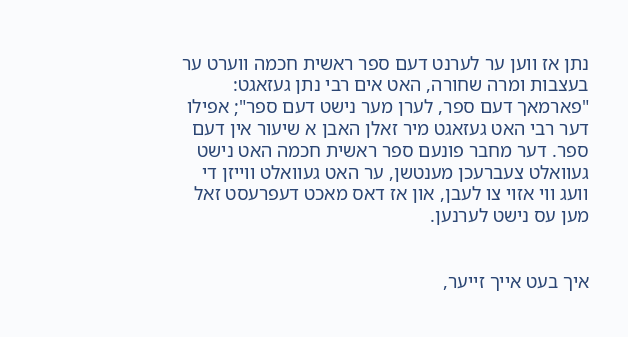נתן אז ווען ער לערנט דעם ספר ראשית חכמה ווערט ער בעצבות ומרה שחורה, האט אים רבי נתן געזאגט: "פארמאך דעם ספר, לערן מער נישט דעם ספר"; אפילו דער רבי האט געזאגט מיר זאלן האבן א שיעור אין דעם ספר. דער מחבר פונעם ספר ראשית חכמה האט נישט געוואלט צעברעכן מענטשן, ער האט געוואלט ווייזן די וועג ווי אזוי צו לעבן, און אז דאס מאכט דעפרעסט זאל מען עס נישט לערנען.


איך בעט אייך זייער,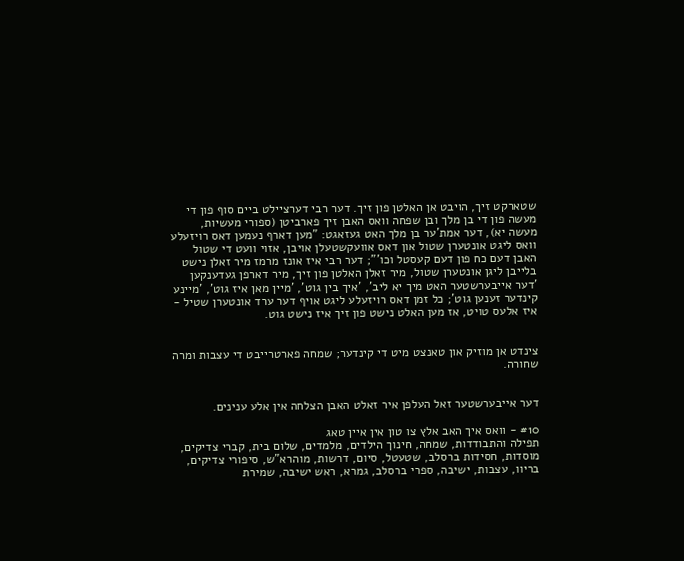שטארקט זיך, הויבט אן האלטן פון זיך. דער רבי דערציילט ביים סוף פון די מעשה פון די בן מלך ובן שפחה וואס האבן זיך פארביטן (ספורי מעשיות, מעשה יא), דער אמת'ער בן מלך האט געזאגט: "מען דארף נעמען דאס רויזעלע וואס ליגט אונטערן שטול און דאס אוועקשטעלן אויבן, אזוי וועט די שטול האבן דעם כח פון דעם קעסטל וכו'"; דער רבי איז אונז מרמז מיר זאלן נישט בלייבן ליגן אונטערן שטול, מיר זאלן האלטן פון זיך, מיר דארפן געדענקען 'דער אייבערשטער האט מיך יא ליב', 'איך בין גוט', 'מיין מאן איז גוט', 'מיינע קינדער זענען גוט'; כל זמן דאס רויזעלע ליגט אויף דער ערד אונטערן שטיל - איז אלעס טויט, אז מען האלט נישט פון זיך איז נישט גוט.


צינדט אן מוזיק און טאנצט מיט די קינדער; שמחה פארטרייבט די עצבות ומרה שחורה.


דער אייבערשטער זאל העלפן איר זאלט האבן הצלחה אין אלע ענינים.

#10 - וואס איך האב אלץ צו טון אין איין טאג
תפילה והתבודדות, שמחה, חינוך הילדים, מלמדים, שלום בית, קברי צדיקים, מוסדות, חסידות ברסלב, שטעטל, סיום, דרשות, מוהרא"ש, סיפורי צדיקים, בריוו, עצבות, ישיבה, ספרי ברסלב, גמרא, ראש ישיבה, שמירת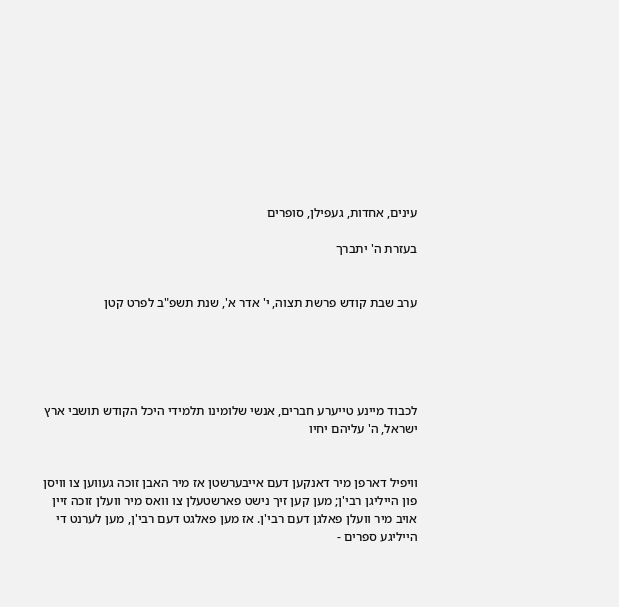עינים, אחדות, געפילן, סופרים

בעזרת ה' יתברך


ערב שבת קודש פרשת תצוה, י' אדר א', שנת תשפ"ב לפרט קטן





לכבוד מיינע טייערע חברים, אנשי שלומינו תלמידי היכל הקודש תושבי ארץ ישראל, ה' עליהם יחיו


וויפיל דארפן מיר דאנקען דעם אייבערשטן אז מיר האבן זוכה געווען צו וויסן פון הייליגן רבי'ן; מען קען זיך נישט פארשטעלן צו וואס מיר וועלן זוכה זיין אויב מיר וועלן פאלגן דעם רבי'ן. אז מען פאלגט דעם רבי'ן, מען לערנט די הייליגע ספרים -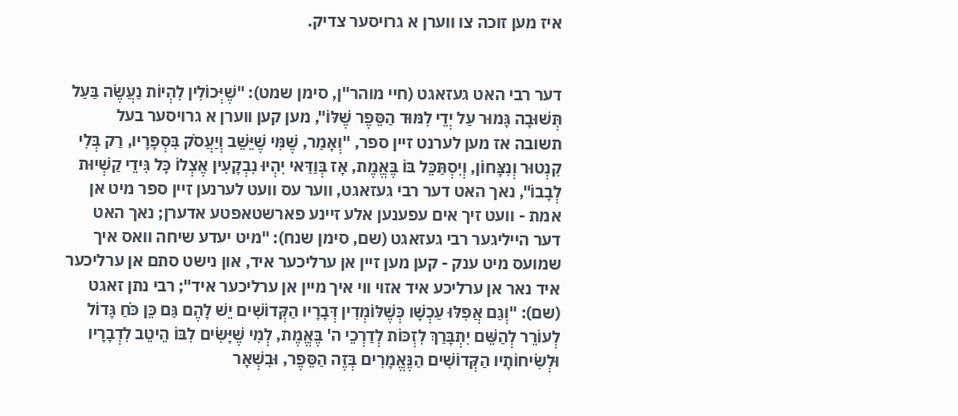איז מען זוכה צו ווערן א גרויסער צדיק.


דער רבי האט געזאגט (חיי מוהר"ן, סימן שמט): "שֶׁיְּכוֹלִין לִהְיוֹת נַעֲשֶׂה בַּעַל תְּשׁוּבָה גָּמוּר עַל יְדֵי לִמּוּד הַסֵּפֶר שֶׁלּוֹ", מען קען ווערן א גרויסער בעל תשובה אז מען לערנט זיין ספר, "וְאָמַר, שֶׁמִּי שֶׁיֵּשֵׁב וְיַעֲסֹק בִּסְפָרָיו, רַק בְּלִי קִנְטוּר וְנִצָּחוֹן, וְיִסְתַּכֵּל בּוֹ בֶּאֱמֶת, אָז בְּוַדַּאי יִהְיוּ נִבְקָעִין אֶצְלוֹ כָּל גִּידֵי קַשְׁיוּת לְבָבוֹ", נאך האט דער רבי געזאגט, ווער עס וועט לערנען זיין ספר מיט אן אמת - וועט זיך אים עפענען אלע זיינע פארשטאפטע אדערן; נאך האט דער הייליגער רבי געזאגט (שם, סימן שנח): "מיט יעדע שיחה וואס איך שמועס מיט ענק - קען מען זיין אן ערליכער איד, און נישט סתם אן ערליכער איד נאר אן ערליכע איד אזוי ווי איך מיין אן ערליכער איד"; רבי נתן זאגט (שם): "וְגַם אֲפִלּוּ עַכְשָׁו כְּשֶׁלּוֹמְדִין דְּבָרָיו הַקְּדוֹשִׁים יֵשׁ לָהֶם גַּם כֵּן כֹּחַ גָּדוֹל לְעוֹרֵר לְהַשֵּׁם יִתְבָּרַךְ לִזְכּוֹת לְדַרְכֵי ה' בֶּאֱמֶת, לְמִי שֶׁיָּשִׂים לִבּוֹ הֵיטֵב לִדְבָרָיו וּלְשִׂיחוֹתָיו הַקְּדוֹשִׁים הַנֶּאֱמָרִים בְּזֶה הַסֵּפֶר, וּבִשְׁאָר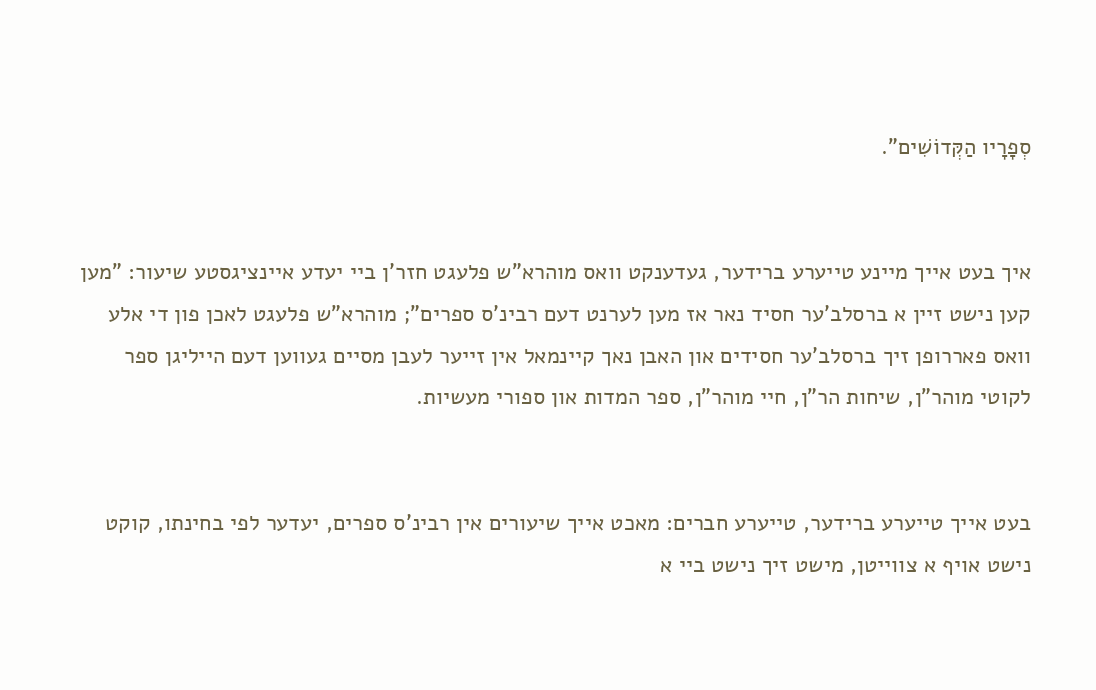סְפָרָיו הַקְּדוֹשִׁים".


איך בעט אייך מיינע טייערע ברידער, געדענקט וואס מוהרא"ש פלעגט חזר'ן ביי יעדע איינציגסטע שיעור: "מען קען נישט זיין א ברסלב'ער חסיד נאר אז מען לערנט דעם רבינ'ס ספרים"; מוהרא"ש פלעגט לאכן פון די אלע וואס פאררופן זיך ברסלב'ער חסידים און האבן נאך קיינמאל אין זייער לעבן מסיים געווען דעם הייליגן ספר לקוטי מוהר"ן, שיחות הר"ן, חיי מוהר"ן, ספר המדות און ספורי מעשיות.


בעט אייך טייערע ברידער, טייערע חברים: מאכט אייך שיעורים אין רבינ'ס ספרים, יעדער לפי בחינתו, קוקט נישט אויף א צווייטן, מישט זיך נישט ביי א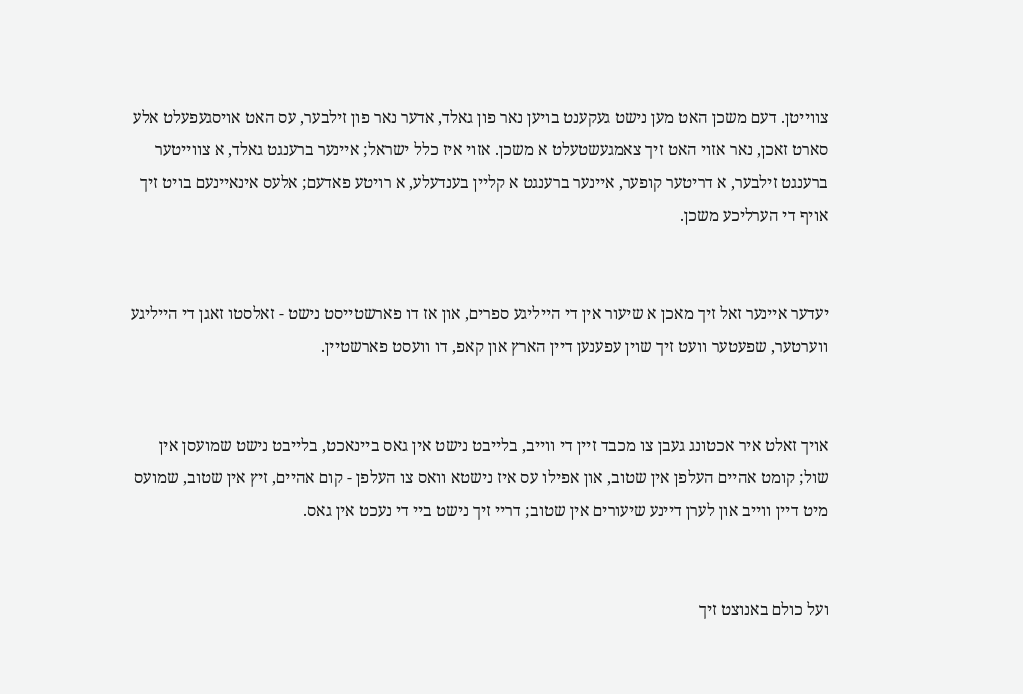צווייטן. דעם משכן האט מען נישט געקענט בויען נאר פון גאלד, אדער נאר פון זילבער, עס האט אויסגעפעלט אלע סארט זאכן, נאר אזוי האט זיך צאמגעשטעלט א משכן. אזוי איז כלל ישראל; איינער ברענגט גאלד, א צווייטער ברענגט זילבער, א דריטער קופער, איינער ברענגט א קליין בענדעלע, א רויטע פאדעם; אלעס אינאיינעם בויט זיך אויף די הערליכע משכן.


יעדער איינער זאל זיך מאכן א שיעור אין די הייליגע ספרים, און אז דו פארשטייסט נישט - זאלסטו זאגן די הייליגע ווערטער, שפעטער וועט זיך שוין עפענען דיין הארץ און קאפ, דו וועסט פארשטיין.


אויך זאלט איר אכטונג געבן צו מכבד זיין די ווייב, בלייבט נישט אין גאס ביינאכט, בלייבט נישט שמועסן אין שול; קומט אהיים העלפן אין שטוב, און אפילו עס איז נישטא וואס צו העלפן - קום אהיים, זיץ אין שטוב, שמועס מיט דיין ווייב און לערן דיינע שיעורים אין שטוב; דריי זיך נישט ביי די נעכט אין גאס.


ועל כולם באנוצט זיך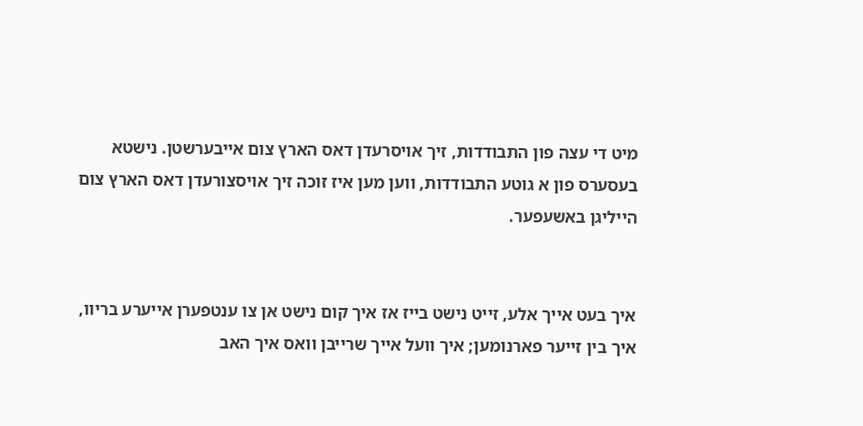מיט די עצה פון התבודדות, זיך אויסרעדן דאס הארץ צום אייבערשטן. נישטא בעסערס פון א גוטע התבודדות, ווען מען איז זוכה זיך אויסצורעדן דאס הארץ צום הייליגן באשעפער.


איך בעט אייך אלע, זייט נישט בייז אז איך קום נישט אן צו ענטפערן אייערע בריוו, איך בין זייער פארנומען; איך וועל אייך שרייבן וואס איך האב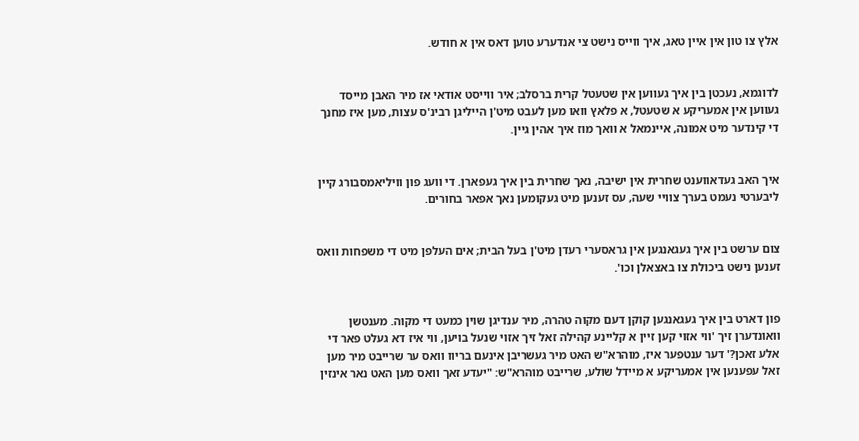אלץ צו טון אין איין טאג, איך ווייס נישט צי אנדערע טוען דאס אין א חודש.


לדוגמא, נעכטן בין איך געווען אין שטעטל קרית ברסלב; איר ווייסט אודאי אז מיר האבן מייסד געווען אין אמעריקע א שטעטל, א פלאץ וואו מען לעבט מיט'ן הייליגן רבינ'ס עצות, מען איז מחנך די קינדער מיט אמונה, איינמאל א וואך מוז איך אהין גיין.


איך האב געדאווענט שחרית אין ישיבה, נאך שחרית בין איך געפארן. די וועג פון וויליאמסבורג קיין ליבערטי נעמט בערך צוויי שעה, עס זענען מיט געקומען נאך אפאר בחורים.


צום ערשט בין איך געגאנגען אין גראסערי רעדן מיט'ן בעל הבית; אים העלפן מיט די משפחות וואס זענען נישט ביכולת צו באצאלן וכו'.


פון דארט בין איך געגאנגען קוקן דעם מקוה טהרה, מיר ענדיגן שוין כמעט די מקוה. מענטשן וואונדערן זיך 'ווי אזוי קען זיין א קליינע קהילה זאל זיך אזוי שנעל בויען, ווי איז דא געלט פאר די אלע זאכן?' דער ענטפער איז, מוהרא"ש האט מיר געשריבן אינעם בריוו וואס ער שרייבט מיר מען זאל עפענען אין אמעריקע א מיידל שולע, שרייבט מוהרא"ש: "יעדע זאך וואס מען האט נאר אינזין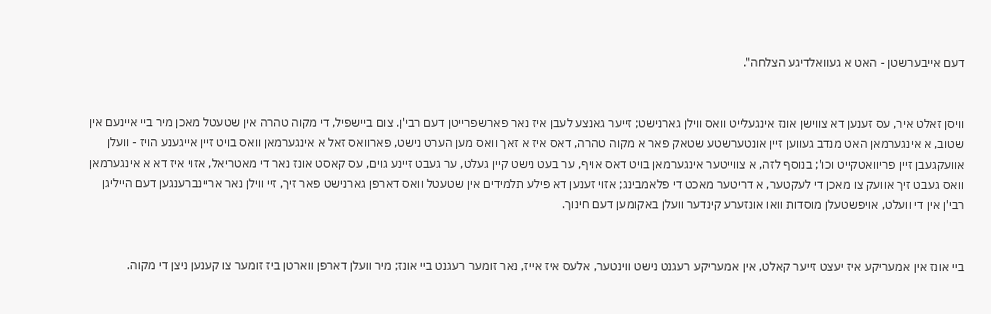דעם אייבערשטן - האט א געוואלדיגע הצלחה".


וויסן זאלט איר, עס זענען דא צווישן אונז אינגעלייט וואס ווילן גארנישט; זייער גאנצע לעבן איז נאר פארשפרייטן דעם רבי'ן. צום ביישפיל, די מקוה טהרה אין שטעטל מאכן מיר ביי איינעם אין שטוב, א אינגערמאן האט מנדב געווען זיין אונטערשטע שטאק פאר א מקוה טהרה, דאס איז א זאך וואס מען הערט נישט, פארוואס זאל א אינגערמאן וואס בויט זיין אייגענע הויז - וועלן אוועקגעבן זיין פריוואטקייט וכו'; בנוסף לזה, א צווייטער אינגערמאן בויט דאס אויף, ער בעט נישט קיין געלט, ער געבט זיינע גוים, עס קאסט אונז נאר די מאטריאל, אזוי איז דא א אינגערמאן וואס געבט זיך אוועק צו מאכן די לעקטער, א דריטער מאכט די פלאמבינג; אזוי זענען דא פילע תלמידים אין שטעטל וואס דארפן גארנישט פאר זיך, זיי ווילן נאר אריינברענגען דעם הייליגן רבי'ן אין די וועלט, אויפשטעלן מוסדות וואו אונזערע קינדער וועלן באקומען דעם חינוך.


ביי אונז אין אמעריקע איז יעצט זייער קאלט, אין אמעריקע רעגנט נישט ווינטער, אלעס איז אייז, נאר זומער רעגנט ביי אונז; מיר וועלן דארפן ווארטן ביז זומער צו קענען ניצן די מקוה.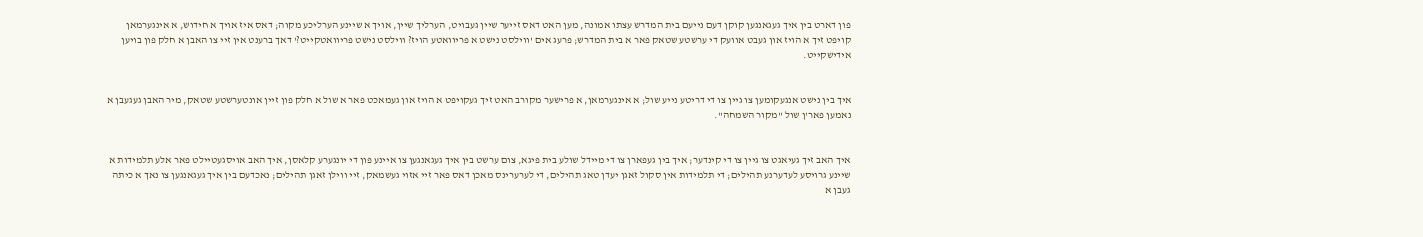פון דארט בין איך געגאנגען קוקן דעם נייעם בית המדרש עצתו אמונה, מען האט דאס זייער שיין געבויט, הערליך שיין, אויך א שיינע הערליכע מקוה; דאס איז אויך א חידוש, א אינגערמאן קויפט זיך א הויז און געבט אוועק די ערשטע שטאק פאר א בית המדרש; פרעג אים 'ווילסט נישט א פריוואטע הויז? ווילסט נישט פריוואטקייט?' דאך ברענט אין זיי צו האבן א חלק פון בויען אידישקייט.


איך בין נישט אנגעקומען צו גיין צו די דריטע נייע שול; א אינגערמאן, א פרישער מקורב האט זיך געקויפט א הויז און געמאכט פאר א שול א חלק פון זיין אונטערשטע שטאק, מיר האבן געגעבן א נאמען פאר'ן שול "מקור השמחה".


איך האב זיך געיאגט צו גיין צו די קינדער; איך בין געפארן צו די מיידל שולע בית פיגא, צום ערשט בין איך געגאנגען צו איינע פון די יונגערע קלאסן, איך האב אויסגעטיילט פאר אלע תלמידות א שיינע גרויסע לעדערנע תהילים; די תלמידות אין סקול זאגן יעדן טאג תהילים, די לערערינס מאכן דאס פאר זיי אזוי געשמאק, זיי ווילן זאגן תהילים; נאכדעם בין איך געגאנגען צו נאך א כיתה געבן א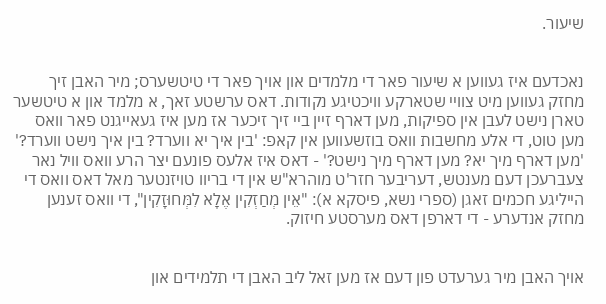שיעור.


נאכדעם איז געווען א שיעור פאר די מלמדים און אויך פאר די טיטשערס; מיר האבן זיך מחזק געווען מיט צוויי שטארקע וויכטיגע נקודות. דאס ערשטע זאך, א מלמד און א טיטשער טארן נישט לעבן אין ספיקות, מען דארף זיין ביי זיך זיכער אז מען איז געאייגנט פאר וואס מען טוט, די אלע מחשבות וואס בוזשעווען אין קאפ: 'בין איך יא ווערד? בין איך נישט ווערד?' 'מען דארף מיך יא? מען דארף מיך נישט?' - דאס איז אלעס פונעם יצר הרע וואס וויל נאר צעברעכן דעם מענטש, דעריבער חזר'ט מוהרא"ש אין די בריוו טויזנטער מאל דאס וואס די הייליגע חכמים זאגן (ספרי נשא, פיסקא א): "אֵין מְחַזְקִין אֶלָא לִמְּחוּזָקִין", די וואס זענען מחזק אנדערע - די דארפן דאס מערסטע חיזוק.


אויך האבן מיר גערעדט פון דעם אז מען זאל ליב האבן די תלמידים און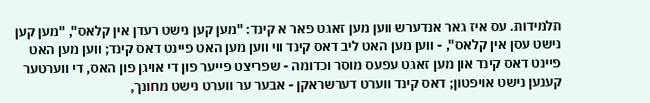תלמידות. עס איז גאר אנדערש ווען מען זאגט פאר א קינד: "מען קען נישט רעדן אין קלאס", "מען קען נישט עסן אין קלאס", - ווען מען האט ליב דאס קינד ווי ווען מען האט פיינט דאס קינד; ווען מען האט פיינט דאס קינד און מען זאגט עפעס מוסר וכדומה - שפריצט פייער פון די אויגן פון האס, די ווערטער קענען נישט אויפטון; דאס קינד ווערט דערשראקן - אבער ער ווערט נישט מחונך,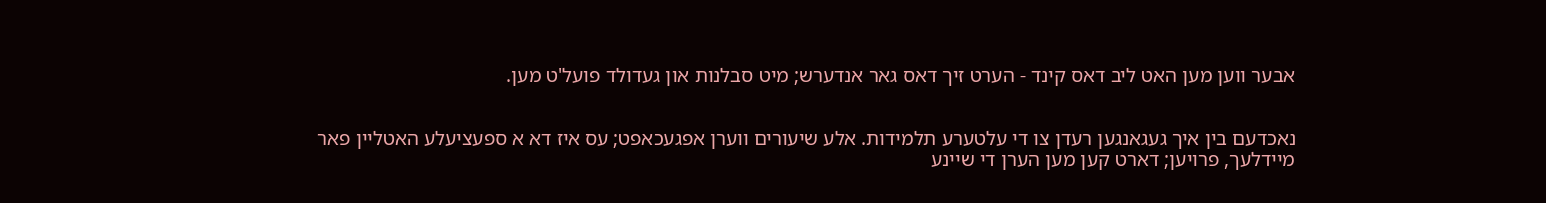אבער ווען מען האט ליב דאס קינד - הערט זיך דאס גאר אנדערש; מיט סבלנות און געדולד פועל'ט מען.


נאכדעם בין איך געגאנגען רעדן צו די עלטערע תלמידות. אלע שיעורים ווערן אפגעכאפט; עס איז דא א ספעציעלע האטליין פאר מיידלעך, פרויען; דארט קען מען הערן די שיינע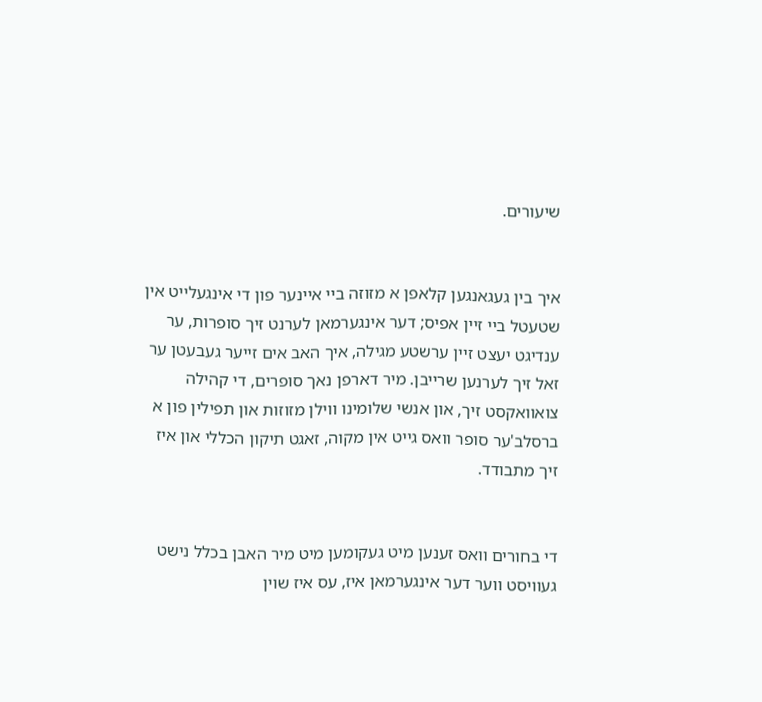שיעורים.


איך בין געגאנגען קלאפן א מזוזה ביי איינער פון די אינגעלייט אין שטעטל ביי זיין אפיס; דער אינגערמאן לערנט זיך סופרות, ער ענדיגט יעצט זיין ערשטע מגילה, איך האב אים זייער געבעטן ער זאל זיך לערנען שרייבן. מיר דארפן נאך סופרים, די קהילה צואוואקסט זיך, און אנשי שלומינו ווילן מזוזות און תפילין פון א ברסלב'ער סופר וואס גייט אין מקוה, זאגט תיקון הכללי און איז זיך מתבודד.


די בחורים וואס זענען מיט געקומען מיט מיר האבן בכלל נישט געוויסט ווער דער אינגערמאן איז, עס איז שוין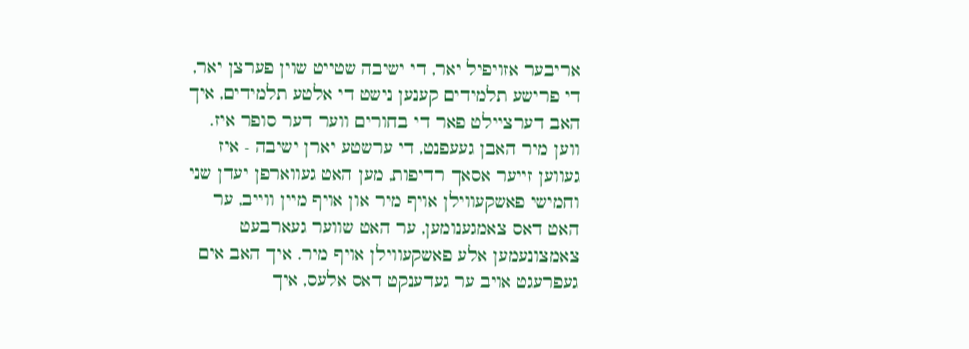אריבער אזויפיל יאר, די ישיבה שטייט שוין פערצן יאר, די פרישע תלמידים קענען נישט די אלטע תלמידים, איך האב דערציילט פאר די בחורים ווער דער סופר איז. ווען מיר האבן געעפנט, די ערשטע יארן ישיבה - איז געווען זייער אסאך רדיפות, מען האט געווארפן יעדן שני וחמישי פאשקעווילן אויף מיר און אויף מיין ווייב, ער האט דאס צאמגענומען, ער האט שווער געארבעט צאמצונעמען אלע פאשקעווילן אויף מיר. איך האב אים געפרעגט אויב ער געדענקט דאס אלעס, איך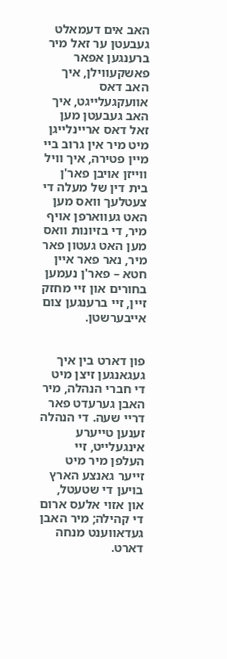האב אים דעמאלט געבעטן ער זאל מיר ברענגען אפאר פאשקעווילן, איך האב דאס אוועקגעלייגט, איך האב געבעטן מען זאל דאס אריינלייגן מיט מיר אין גרוב ביי מיין פטירה, איך וויל ווייזן אויבן פאר'ן בית דין של מעלה די צעטלעך וואס מען האט געווארפן אויף מיר, די בזיונות וואס מען האט געטון פאר מיר, נאר פאר איין חטא – פאר'ן נעמען בחורים און זיי מחזק זיין, זיי ברענגען צום אייבערשטן.


פון דארט בין איך געגאנגען זיצן מיט די חברי הנהלה, מיר האבן גערעדט פאר דריי שעה. די הנהלה זענען טייערע אינגעלייט, זיי העלפן מיר מיט זייער גאנצע הארץ בויען די שטעטל, און אזוי אלעס ארום די קהילה; מיר האבן געדאווענט מנחה דארט.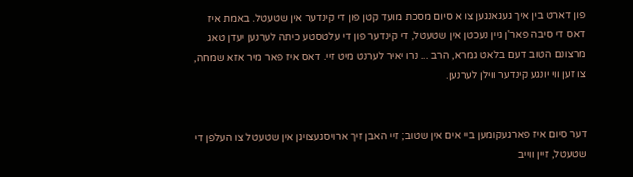פון דארט בין איך געגאנגען צו א סיום מסכת מועד קטן פון די קינדער אין שטעטל. באמת איז דאס די סיבה פאר'ן גיין נעכטן אין שטעטל, די קינדער פון די עלטסטע כיתה לערנען יעדן טאג מרצונם הטוב דעם בלאט גמרא, הרב ... נרו יאיר לערנט מיט זיי. דאס איז פאר מיר אזא שמחה, צו זען ווי יונגע קינדער ווילן לערנען.


דער סיום איז פארגעקומען ביי אים אין שטוב; זיי האבן זיך ארויסגעצויגן אין שטעטל צו העלפן די שטעטל, זיין ווייב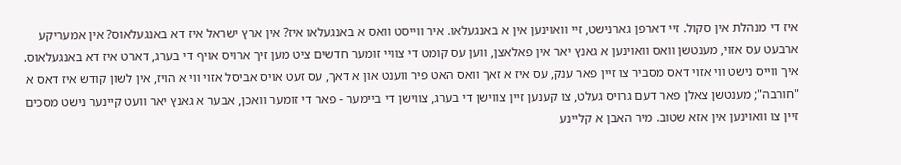איז די מנהלת אין סקול. זיי דארפן גארנישט, זיי וואוינען אין א באנגעלאו. איר ווייסט וואס א באנגעלאו איז? אין ארץ ישראל איז דא באנגעלאוס? אין אמעריקע ארבעט עס אזוי, מענטשן וואס וואוינען א גאנץ יאר אין פאלאצן, ווען עס קומט די צוויי זומער חדשים ציט מען זיך ארויס אויף די בערג, דארט איז דא באנגעלאוס. איך ווייס נישט ווי אזוי דאס מסביר צו זיין פאר ענק, עס איז א זאך וואס האט פיר ווענט און א דאך, עס זעט אויס אביסל אזוי ווי א הויז, אין לשון קודש איז דאס א "חורבה"; מענטשן צאלן פאר דעם גרויס געלט, צו קענען זיין צווישן די בערג, צווישן די ביימער - פאר די זומער וואכן, אבער א גאנץ יאר וועט קיינער נישט מסכים זיין צו וואוינען אין אזא שטוב. מיר האבן א קליינע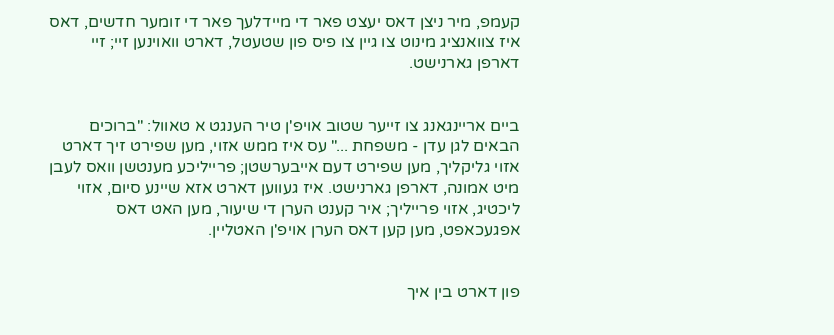קעמפ, מיר ניצן דאס יעצט פאר די מיידלעך פאר די זומער חדשים, דאס איז צוואנציג מינוט צו גיין צו פיס פון שטעטל, דארט וואוינען זיי; זיי דארפן גארנישט.


ביים אריינגאנג צו זייער שטוב אויפ'ן טיר הענגט א טאוול: "ברוכים הבאים לגן עדן - משפחת ..." עס איז ממש אזוי, מען שפירט זיך דארט אזוי גליקליך, מען שפירט דעם אייבערשטן; פרייליכע מענטשן וואס לעבן מיט אמונה, דארפן גארנישט. איז געווען דארט אזא שיינע סיום, אזוי ליכטיג, אזוי פרייליך; איר קענט הערן די שיעור, מען האט דאס אפגעכאפט, מען קען דאס הערן אויפ'ן האטליין.


פון דארט בין איך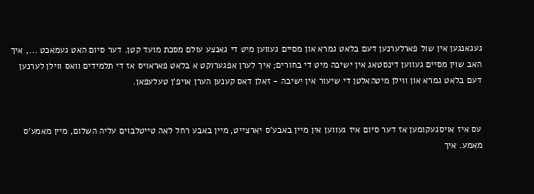געגאנגען אין שול פארלערנען דעם בלאט גמרא און מסיים געווען מיט די גאנצע עולם מסכת מועד קטן. דער סיום האט געמאכט ..., איך האב שוין מסיים געווען דינסטאג אין ישיבה מיט די בחורים; איך לערן אפגערוקט א בלאט פאראויס אז די תלמידים וואס ווילן לערנען דעם בלאט גמרא און ווילן מיטהאלטן די שיעור אין ישיבה - זאלן דאס קענען הערן אויפ'ן טעלעפאן.


עס איז אויסגעקומען אז דער סיום איז געווען אין מיין באבע'ס יארצייט, מיין באבע רחל לאה טייטלבוים עליה השלום, מיין מאמע'ס מאמע. איך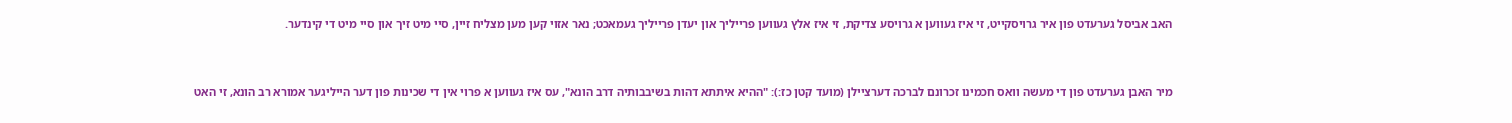האב אביסל גערעדט פון איר גרויסקייט, זי איז געווען א גרויסע צדיקת, זי איז אלץ געווען פרייליך און יעדן פרייליך געמאכט; נאר אזוי קען מען מצליח זיין, סיי מיט זיך און סיי מיט די קינדער.


מיר האבן גערעדט פון די מעשה וואס חכמינו זכרונם לברכה דערציילן (מועד קטן כז:): "ההיא איתתא דהות בשיבבותיה דרב הונא", עס איז געווען א פרוי אין די שכינות פון דער הייליגער אמורא רב הונא, זי האט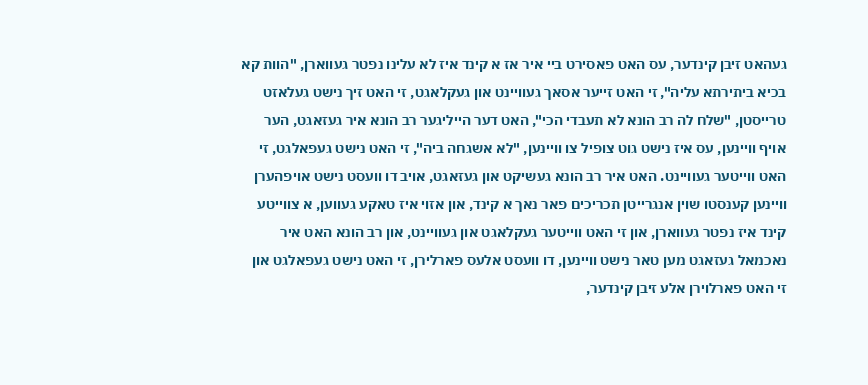געהאט זיבן קינדער, עס האט פאסירט ביי איר אז א קינד איז לא עלינו נפטר געווארן, "הוות קא בכיא ביתירתא עליה", זי האט זייער אסאך געוויינט און געקלאגט, זי האט זיך נישט געלאזט טרייסטן, "שלח לה רב הונא לא תעבדי הכי", האט דער הייליגער רב הונא איר געזאגט, הער אויף וויינען, עס איז נישט גוט צופיל צו וויינען, "לא אשגחה ביה", זי האט נישט געפאלגט, זי האט ווייטער געוויינט. האט איר רב הונא געשיקט און געזאגט, אויב דו וועסט נישט אויפהערן וויינען קענסטו שוין אנגרייטן תכריכים פאר נאך א קינד, און אזוי איז טאקע געווען, א צווייטע קינד איז נפטר געווארן, און זי האט ווייטער געקלאגט און געוויינט, און רב הונא האט איר נאכמאל געזאגט מען טאר נישט וויינען, דו וועסט אלעס פארלירן, זי האט נישט געפאלגט און זי האט פארלוירן אלע זיבן קינדער,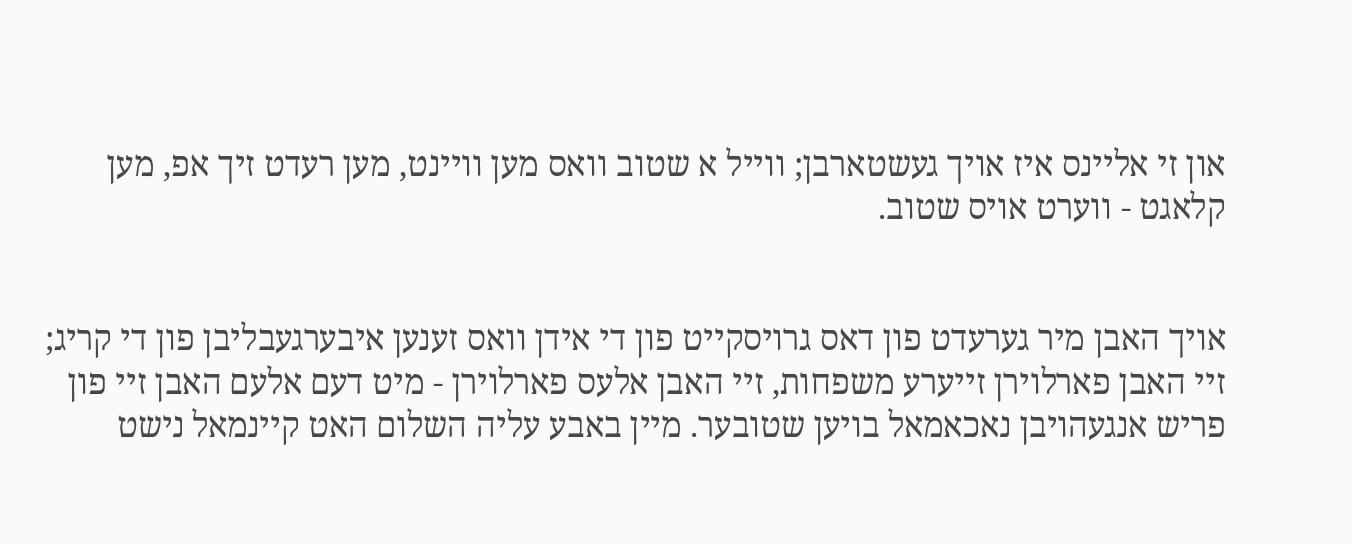און זי אליינס איז אויך געשטארבן; ווייל א שטוב וואס מען וויינט, מען רעדט זיך אפ, מען קלאגט - ווערט אויס שטוב.


אויך האבן מיר גערעדט פון דאס גרויסקייט פון די אידן וואס זענען איבערגעבליבן פון די קריג; זיי האבן פארלוירן זייערע משפחות, זיי האבן אלעס פארלוירן - מיט דעם אלעם האבן זיי פון פריש אנגעהויבן נאכאמאל בויען שטובער. מיין באבע עליה השלום האט קיינמאל נישט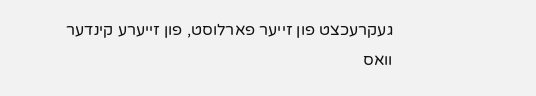געקרעכצט פון זייער פארלוסט, פון זייערע קינדער וואס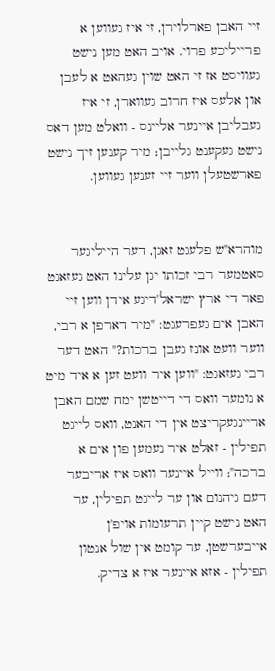זיי האבן פארלוירן, זי איז געווען א פרייליכע פרוי. אויב האט מען נישט געוויסט אז זי האט שוין געהאט א לעבן און אלעס איז חרוב געווארן, זי איז געבליבן איינער אליינס - וואלט מען דאס נישט געקענט גלייבן; מיר קענען זיך נישט פארשטעלן ווער זיי זענען געווען.


מוהרא"ש פלעגט זאגן, דער הייליגער סאטמער רבי זכותו יגן עלינו האט געזאגט פאר די ארץ ישראל'דיגע אידן ווען זיי האבן אים געפרעגט: "מיר דארפן א רבי, ווער וועט אונז געבן ברכות?" האט דער רבי געזאגט: "ווען איר וועט זען א איד מיט א נומער וואס די דייטשן ימח שמם האבן אריינגעקריצט אין די האנט, וואס לייגט תפילין - זאלט איר נעמען פון אים א ברכה"; ווייל איינער וואס איז אריבער דעם גיהנום און ער לייגט תפילין, ער האט נישט קיין תרעומות אויפ'ן אייבערשטן, ער קומט אין שול אנטון תפילין - אזא איינער איז א צדיק.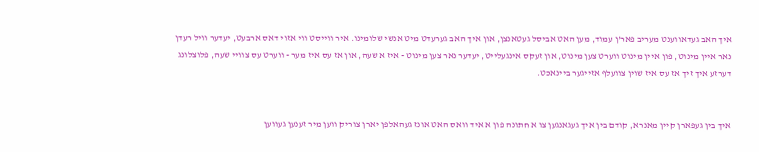איך האב געדאווענט מעריב פאר'ן עמוד, מען האט אביסל געטאנצן, און איך האב גערעדט מיט אנשי שלומינו. איר ווייסט ווי אזוי דאס ארבעט, יעדער וויל רעדן נאר איין מינוט, פון איין מינוט ווערט צען מינוט, און זעקס אינגעלייט, יעדער נאר צען מינוט - איז א שעה, און אז עס איז מער - ווערט עס צוויי שעה, פלוצלונג דערזע איך זיך אז עס איז שוין צוועלף אזייגער ביינאכט.


איך בין געפארן קיין מאנרא, קודם בין איך געגאנגען צו א חתונה פון א איד וואס האט אונז געהאלפן יארן צוריק ווען מיר זענען געווען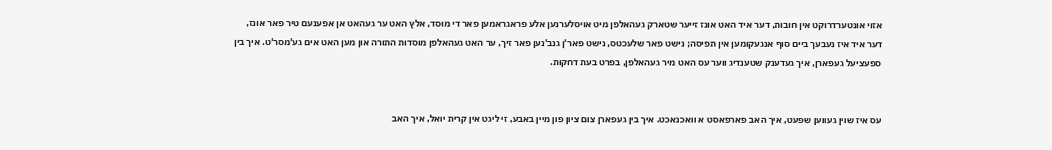אזוי אונטערדרוקט אין חובות, דער איד האט אונז זייער שטארק געהאלפן מיט אויסלערנען אלע פראגראמען פאר די מוסד, אלץ האט ער געהאט אן אפענעם טיר פאר אונז, דער איד איז נעבעך ביים סוף אנגעקומען אין תפיסה; נישט פאר שלעכטס, נישט פאר'ן גנב'נען פאר זיך, ער האט געהאלפן מוסדות התורה און מען האט אים גע'מסר'ט. איך בין ספעציעל געפארן, איך געדענק שטענדיג ווער עס האט מיר געהאלפן, בפרט בעת דחקות.


עס איז שוין געווען שפעט, איך האב פארפאסט א וואכנאכט. איך בין געפארן צום ציון פון מיין באבע, זי ליגט אין קרית יואל, איך האב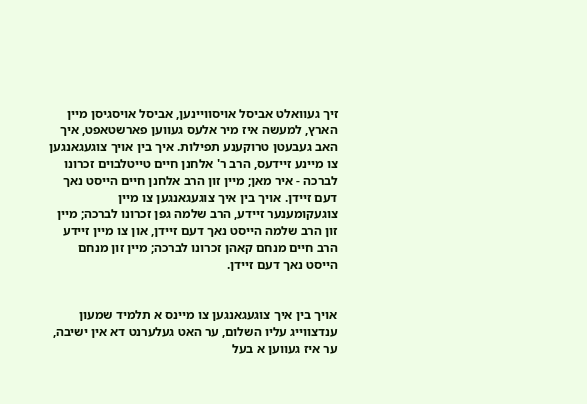זיך געוואלט אביסל אויסוויינען, אביסל אויסגיסן מיין הארץ, למעשה איז מיר אלעס געווען פארשטאפט, איך האב געבעטן טרוקענע תפילות. איך בין אויך צוגעגאנגען צו מיינע זיידעס, הרב ר' אלחנן חיים טייטלבוים זכרונו לברכה - איר מאן; מיין זון הרב אלחנן חיים הייסט נאך דעם זיידן. אויך בין איך צוגעגאנגען צו מיין צוגעקומענער זיידע, הרב שלמה גפן זכרונו לברכה; מיין זון הרב שלמה הייסט נאך דעם זיידן, און צו מיין זיידע הרב חיים מנחם קאהן זכרונו לברכה; מיין זון מנחם הייסט נאך דעם זיידן.


אויך בין איך צוגעגאנגען צו מיינס א תלמיד שמעון ענדצווייג עליו השלום, ער האט געלערנט דא אין ישיבה, ער איז געווען א בעל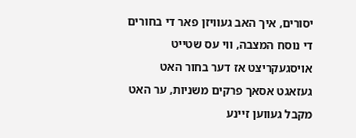יסורים, איך האב געוויזן פאר די בחורים די נוסח המצבה, ווי עס שטייט אויסגעקריצט אז דער בחור האט געזאגט אסאך פרקים משניות, ער האט מקבל געווען זיינע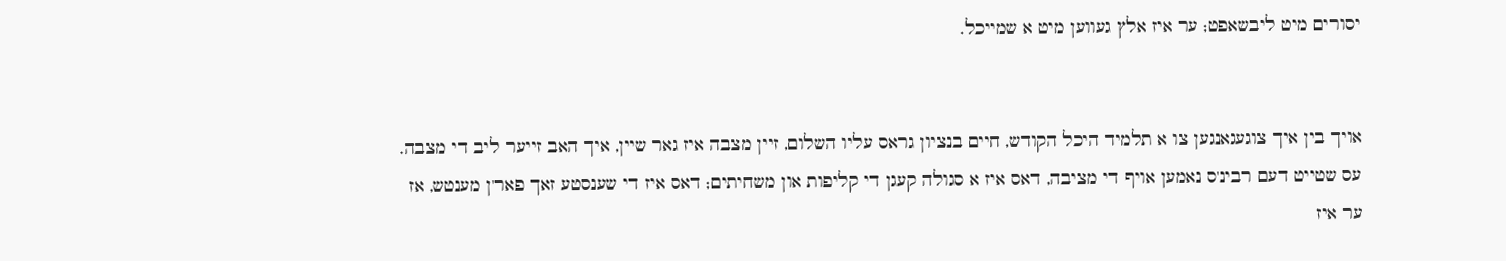יסורים מיט ליבשאפט; ער איז אלץ געווען מיט א שמייכל.


אויך בין איך צוגעגאנגען צו א תלמיד היכל הקודש, חיים בנציון גראס עליו השלום, זיין מצבה איז גאר שיין, איך האב זייער ליב די מצבה. עס שטייט דעם רבינ'ס נאמען אויף די מציבה, דאס איז א סגולה קעגן די קליפות און משחיתים; דאס איז די שענסטע זאך פאר'ן מענטש, אז ער איז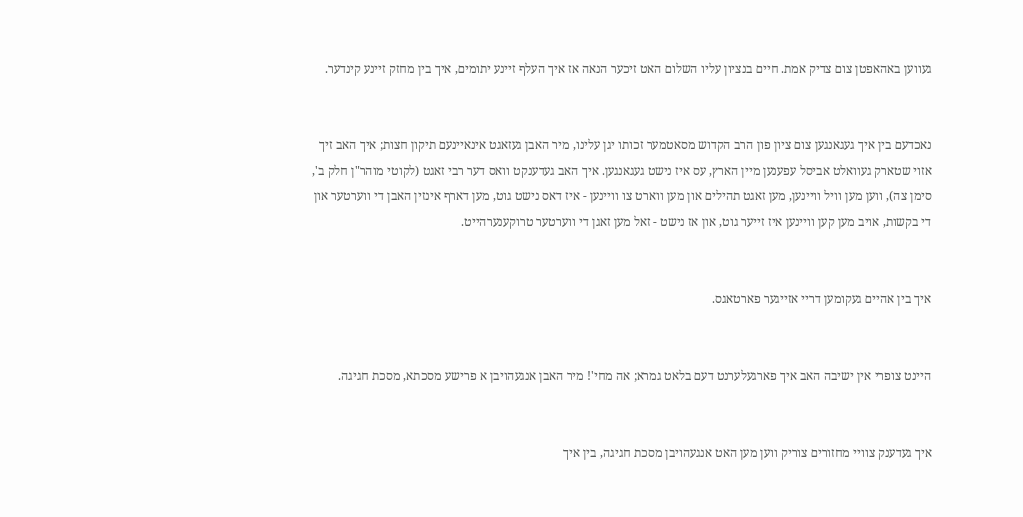געווען באהאפטן צום צדיק אמת. חיים בנציון עליו השלום האט זיכער הנאה אז איך העלף זיינע יתומים, איך בין מחזק זיינע קינדער.


נאכדעם בין איך געגאנגען צום ציון פון הרב הקדוש מסאטמער זכותו יגן עלינו, מיר האבן געזאגט אינאיינעם תיקון חצות; איך האב זיך אזוי שטארק געוואלט אביסל עפענען מיין הארץ, עס איז נישט געגאנגען. איך האב געדענקט וואס דער רבי זאגט (לקוטי מוהר"ן חלק ב', סימן צה), ווען מען וויל וויינען, מען זאגט תהילים און מען ווארט צו וויינען - איז דאס נישט גוט, מען דארף אינזין האבן די ווערטער און די בקשות, אויב מען קען וויינען איז זייער גוט, און אז נישט - זאל מען זאגן די ווערטער טרוקענערהייט.


איך בין אהיים געקומען דריי אזייגער פארטאגס.


היינט צופרי אין ישיבה האב איך פארגעלערנט דעם בלאט גמרא; אה מחי'! מיר האבן אנגעהויבן א פרישע מסכתא, מסכת חגיגה.


איך געדענק צוויי מחזורים צוריק ווען מען האט אנגעהויבן מסכת חגיגה, בין איך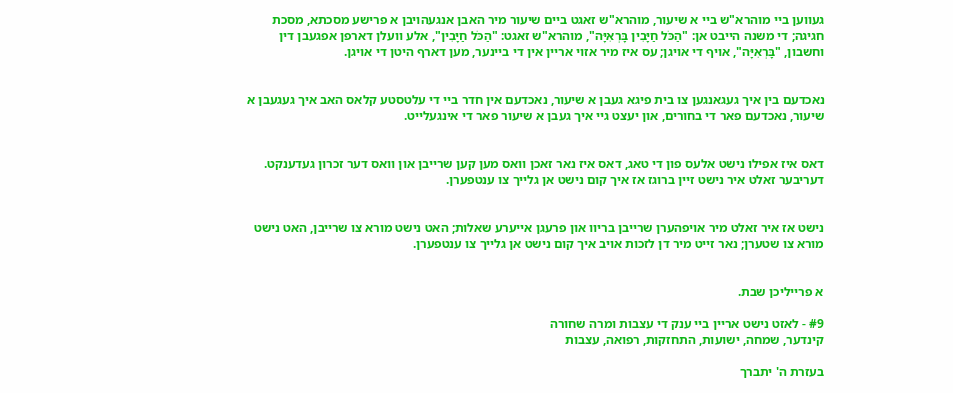געווען ביי מוהרא"ש ביי א שיעור, מוהרא"ש זאגט ביים שיעור מיר האבן אנגעהויבן א פרישע מסכתא, מסכת חגיגה; די משנה הייבט אן: "הַכֹּל חַיָּבִין בָּרְאִיָּה", מוהרא"ש זאגט: "הַכֹּל חַיָּבִין", אלע וועלן דארפן אפגעבן דין וחשבון, "בָּרְאִיָּה", אויף די אויגן; עס איז מיר אזוי אריין אין די ביינער, מען דארף היטן די אויגן.


נאכדעם בין איך געגאנגען צו בית פיגא געבן א שיעור, נאכדעם אין חדר ביי די עלטסטע קלאס האב איך געגעבן א שיעור, נאכדעם פאר די בחורים, און יעצט גיי איך געבן א שיעור פאר די אינגעלייט.


דאס איז אפילו נישט אלעס פון די טאג, דאס איז נאר זאכן וואס מען קען שרייבן און וואס דער זכרון געדענקט. דעריבער זאלט איר נישט זיין ברוגז אז איך קום נישט אן גלייך צו ענטפערן.


נישט אז איר זאלט מיר אויפהערן שרייבן בריוו און פרעגן אייערע שאלות; האט נישט מורא צו שרייבן, האט נישט מורא צו שטערן; נאר זייט מיר דן לזכות אויב איך קום נישט אן גלייך צו ענטפערן.


א פרייליכן שבת.

#9 - לאזט נישט אריין ביי ענק די עצבות ומרה שחורה
קינדער, שמחה, ישועות, התחזקות, רפואה, עצבות

בעזרת ה' יתברך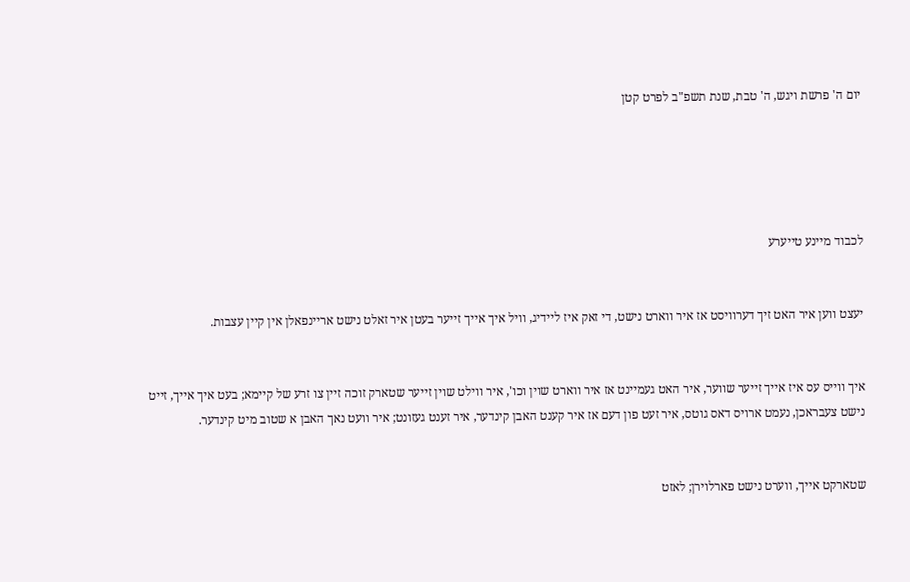יום ה' פרשת ויגש, ה' טבת, שנת תשפ"ב לפרט קטן





לכבוד מיינע טייערע


יעצט ווען איר האט זיך דערוויסט אז איר ווארט נישט, די זאק איז ליידיג, וויל איך אייך זייער בעטן איר זאלט נישט אריינפאלן אין קיין עצבות.


איך ווייס עס איז אייך זייער שווער, איר האט געמיינט אז איר ווארט שוין וכו', איר ווילט שוין זייער שטארק זוכה זיין צו זרע של קיימא; בעט איך אייך, זייט נישט צעבראכן, נעמט ארויס דאס גוטס, איר זעט פון דעם אז איר קענט האבן קינדער, איר זענט געזונט; איר וועט נאך האבן א שטוב מיט קינדער.


שטארקט אייך, ווערט נישט פארלוירן; לאזט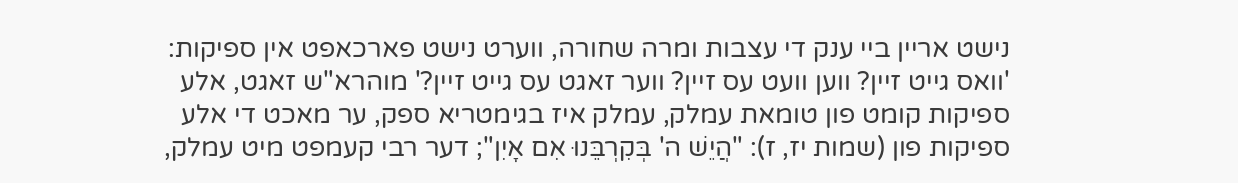נישט אריין ביי ענק די עצבות ומרה שחורה, ווערט נישט פארכאפט אין ספיקות: 'וואס גייט זיין? ווען וועט עס זיין? ווער זאגט עס גייט זיין?' מוהרא"ש זאגט, אלע ספיקות קומט פון טומאת עמלק, עמלק איז בגימטריא ספק, ער מאכט די אלע ספיקות פון (שמות יז, ז): "הֲיֵשׁ ה' בְּקִרְבֵּנוּ אִם אָיִן"; דער רבי קעמפט מיט עמלק,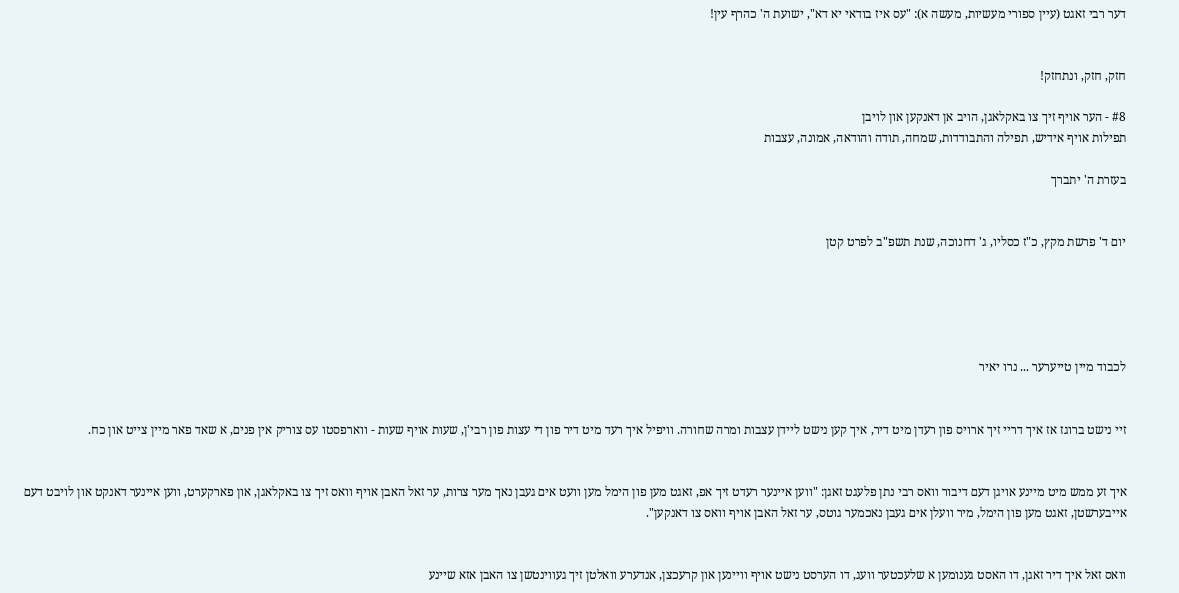דער רבי זאגט (עיין ספורי מעשיות, מעשה א): "עס איז בודאי יא דא", ישועת ה' כהרף עין!


חזק, חזק, ונתחזק!

#8 - הער אויף זיך צו באקלאגן, הויב אן דאנקען און לויבן
תפילות אויף אידיש, תפילה והתבודדות, שמחה, תודה והודאה, אמונה, עצבות

בעזרת ה' יתברך


יום ד' פרשת מקץ, כ"ז כסליו, ג' דחנוכה, שנת תשפ"ב לפרט קטן





לכבוד מיין טייערער ... נרו יאיר


זיי נישט ברוגז אז איך דריי זיך ארויס פון רעדן מיט דיר, איך קען נישט ליידן עצבות ומרה שחורה. וויפיל איך רעד מיט דיר פון די עצות פון רבי'ן, שעות אויף שעות - ווארפסטו עס צוריק אין פנים, א שאד פאר מיין צייט און כח.


איך זע ממש מיט מיינע אויגן דעם דיבור וואס רבי נתן פלעגט זאגן: "ווען איינער רעדט זיך אפ, זאגט מען פון הימל מען וועט אים געבן נאך מער צרות, ער זאל האבן אויף וואס זיך צו באקלאגן, און פארקערט, ווען איינער דאנקט און לויבט דעם אייבערשטן, זאגט מען פון הימל, מיר וועלן אים געבן נאכמער גוטס, ער זאל האבן אויף וואס צו דאנקען".


וואס זאל איך דיר זאגן, דו האסט גענומען א שלעכטער וועג, דו הערסט נישט אויף וויינען און קרעכצן, אנדערע וואלטן זיך געווינטשן צו האבן אזא שיינע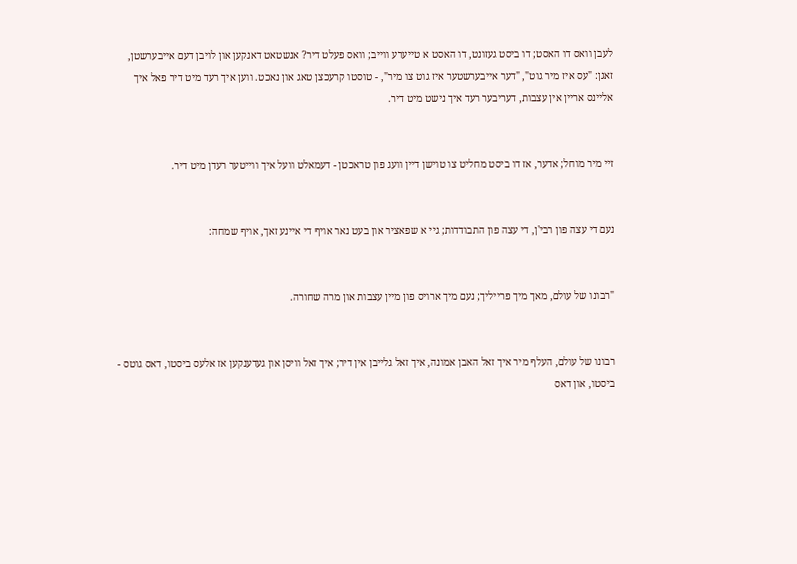לעבן וואס דו האסט; דו ביסט געזונט, דו האסט א טייערע ווייב; וואס פעלט דיר? אנשטאט דאנקען און לויבן דעם אייבערשטן, זאגן: "עס איז מיר גוט", "דער אייבערשטער איז גוט צו מיר", - טוסטו קרעכצן טאג און נאכט. ווען איך רעד מיט דיר פאל איך אליינס אריין אין עצבות, דעריבער רעד איך נישט מיט דיר.


זיי מיר מוחל; אדער, אז דו ביסט מחליט צו טוישן דיין וועג פון טראכטן - דעמאלט וועל איך ווייטער רעדן מיט דיר.


נעם די עצה פון רבי'ן, די עצה פון התבודדות; גיי א שפאציר און בעט נאר אויף די איינע זאך, אויף שמחה:


"רבונו של עולם, מאך מיך פרייליך; נעם מיך ארויס פון מיין עצבות און מרה שחורה.


רבונו של עולם, העלף מיר איך זאל האבן אמונה, איך זאל גלייבן אין דיר; איך זאל וויסן און געדענקען אז אלעס ביסטו, דאס גוטס - ביסטו, און דאס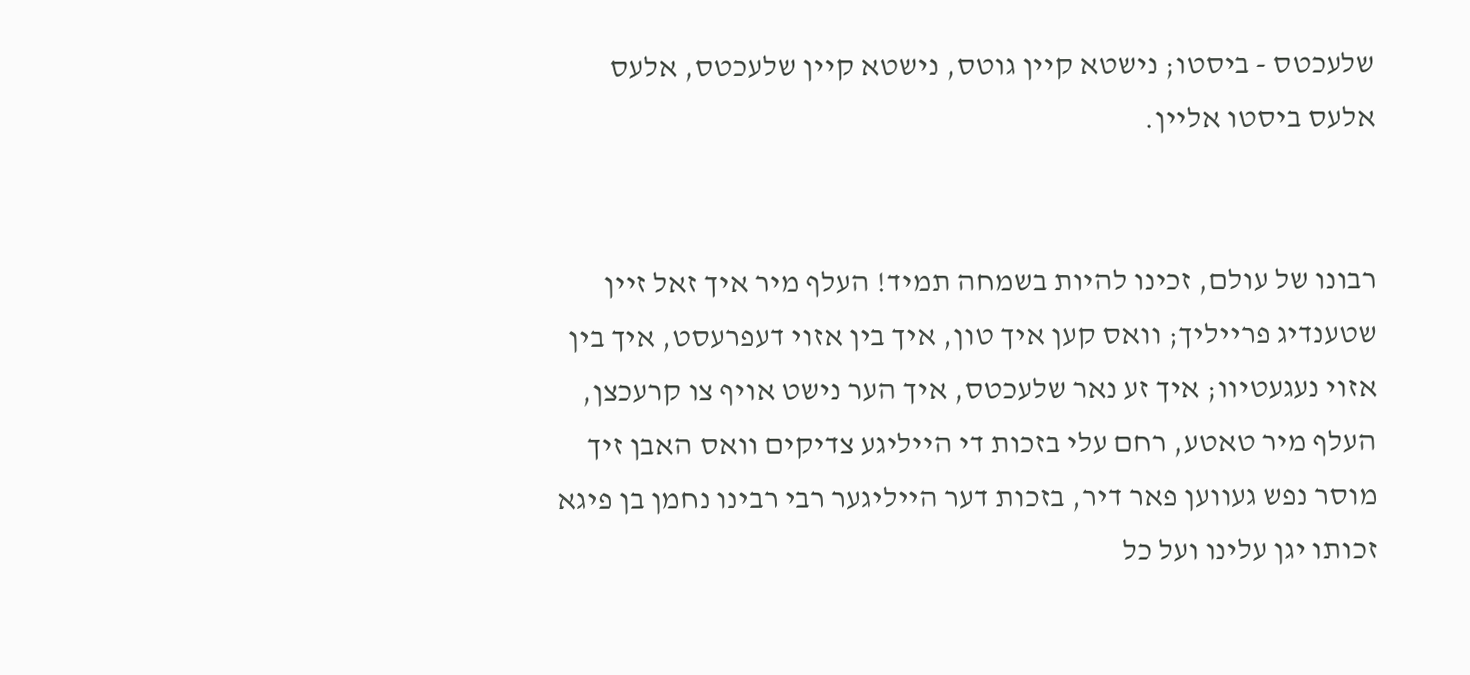שלעכטס - ביסטו; נישטא קיין גוטס, נישטא קיין שלעכטס, אלעס אלעס ביסטו אליין.


רבונו של עולם, זכינו להיות בשמחה תמיד! העלף מיר איך זאל זיין שטענדיג פרייליך; וואס קען איך טון, איך בין אזוי דעפרעסט, איך בין אזוי נעגעטיוו; איך זע נאר שלעכטס, איך הער נישט אויף צו קרעכצן, העלף מיר טאטע, רחם עלי בזכות די הייליגע צדיקים וואס האבן זיך מוסר נפש געווען פאר דיר, בזכות דער הייליגער רבי רבינו נחמן בן פיגא זכותו יגן עלינו ועל כל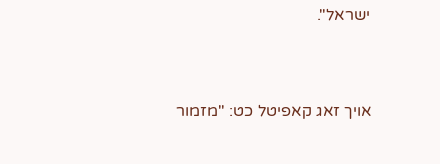ישראל".


אויך זאג קאפיטל כט: "מזמור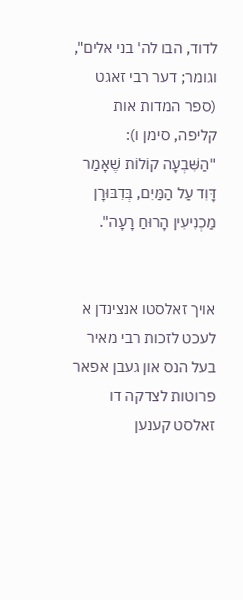לדוד, הבו לה' בני אלים", וגומר; דער רבי זאגט (ספר המדות אות קליפה, סימן ו): "הַשִּׁבְעָה קוֹלוֹת שֶׁאָמַר דָּוִד עַל הַמַּיִם, בְּדִבּוּרָן מַכְנִיעִין הָרוּחַ רָעָה".


אויך זאלסטו אנצינדן א לעכט לזכות רבי מאיר בעל הנס און געבן אפאר פרוטות לצדקה דו זאלסט קענען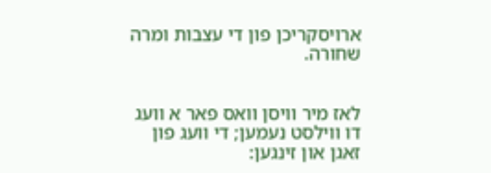ארויסקריכן פון די עצבות ומרה שחורה.


לאז מיר וויסן וואס פאר א וועג דו ווילסט נעמען; די וועג פון זאגן און זינגען: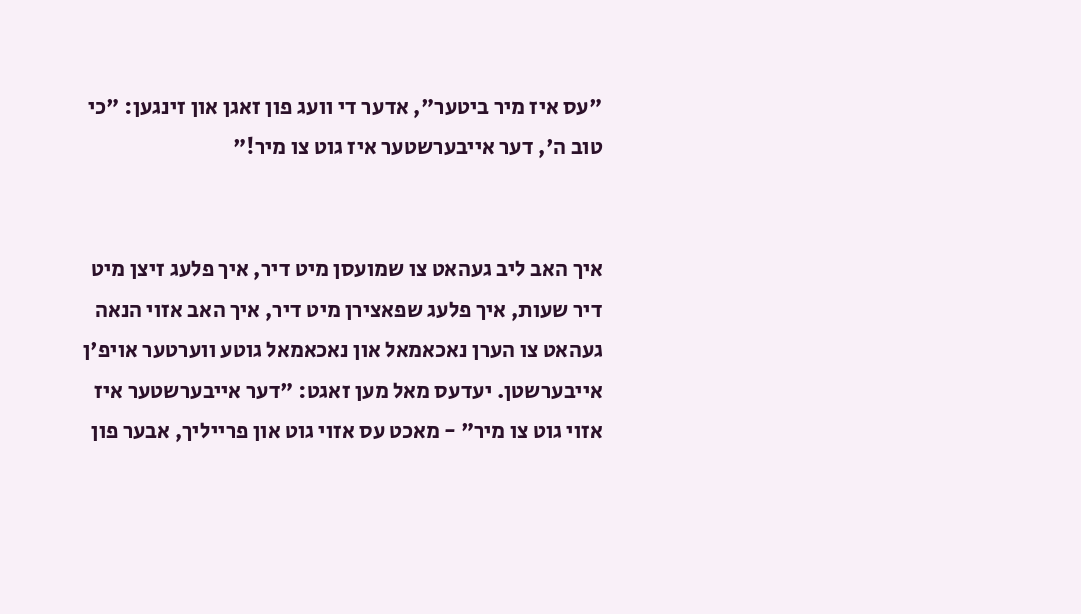"עס איז מיר ביטער", אדער די וועג פון זאגן און זינגען: "כי טוב ה', דער אייבערשטער איז גוט צו מיר!"


איך האב ליב געהאט צו שמועסן מיט דיר, איך פלעג זיצן מיט דיר שעות, איך פלעג שפאצירן מיט דיר, איך האב אזוי הנאה געהאט צו הערן נאכאמאל און נאכאמאל גוטע ווערטער אויפ'ן אייבערשטן. יעדעס מאל מען זאגט: "דער אייבערשטער איז אזוי גוט צו מיר" - מאכט עס אזוי גוט און פרייליך, אבער פון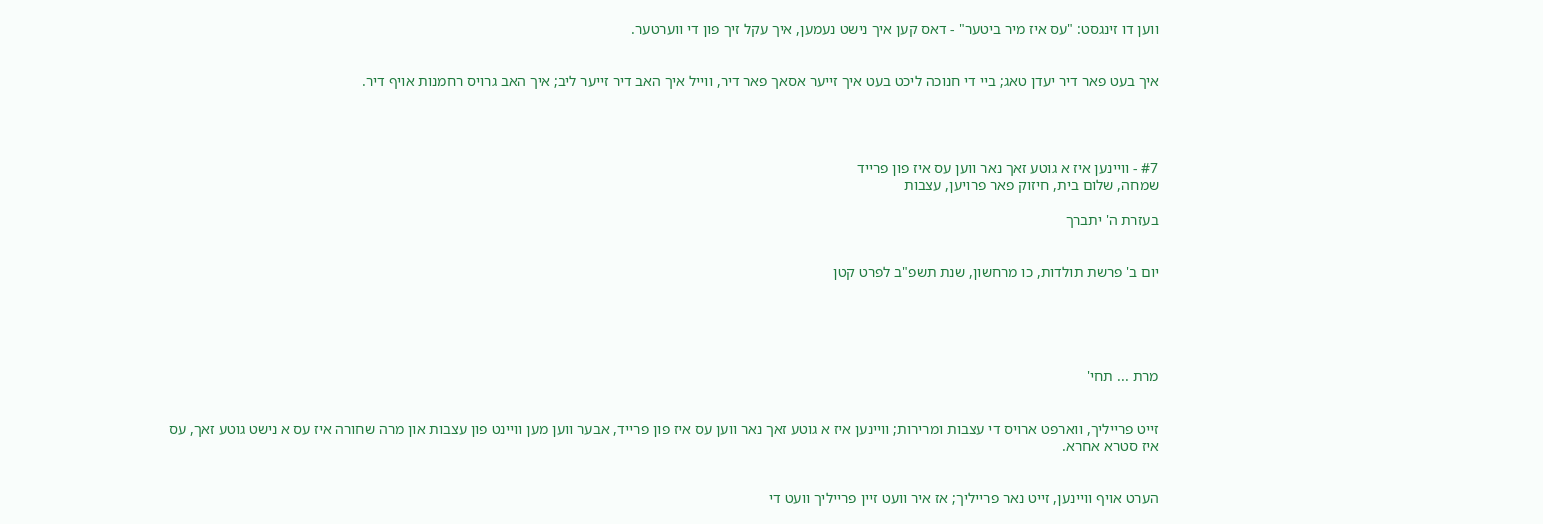ווען דו זינגסט: "עס איז מיר ביטער" - דאס קען איך נישט נעמען, איך עקל זיך פון די ווערטער.


איך בעט פאר דיר יעדן טאג; ביי די חנוכה ליכט בעט איך זייער אסאך פאר דיר, ווייל איך האב דיר זייער ליב; איך האב גרויס רחמנות אויף דיר.




#7 - וויינען איז א גוטע זאך נאר ווען עס איז פון פרייד
שמחה, שלום בית, חיזוק פאר פרויען, עצבות

בעזרת ה' יתברך


יום ב' פרשת תולדות, כו מרחשון, שנת תשפ"ב לפרט קטן





מרת ... תחי'


זייט פרייליך, ווארפט ארויס די עצבות ומרירות; וויינען איז א גוטע זאך נאר ווען עס איז פון פרייד, אבער ווען מען וויינט פון עצבות און מרה שחורה איז עס א נישט גוטע זאך, עס איז סטרא אחרא.


הערט אויף וויינען, זייט נאר פרייליך; אז איר וועט זיין פרייליך וועט די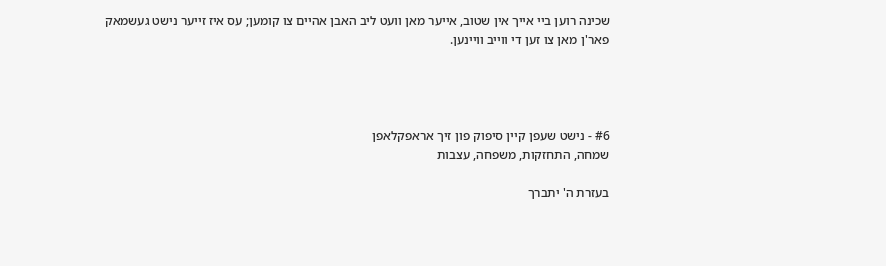שכינה רוען ביי אייך אין שטוב, אייער מאן וועט ליב האבן אהיים צו קומען; עס איז זייער נישט געשמאק פאר'ן מאן צו זען די ווייב וויינען.




#6 - נישט שעפן קיין סיפוק פון זיך אראפקלאפן
שמחה, התחזקות, משפחה, עצבות

בעזרת ה' יתברך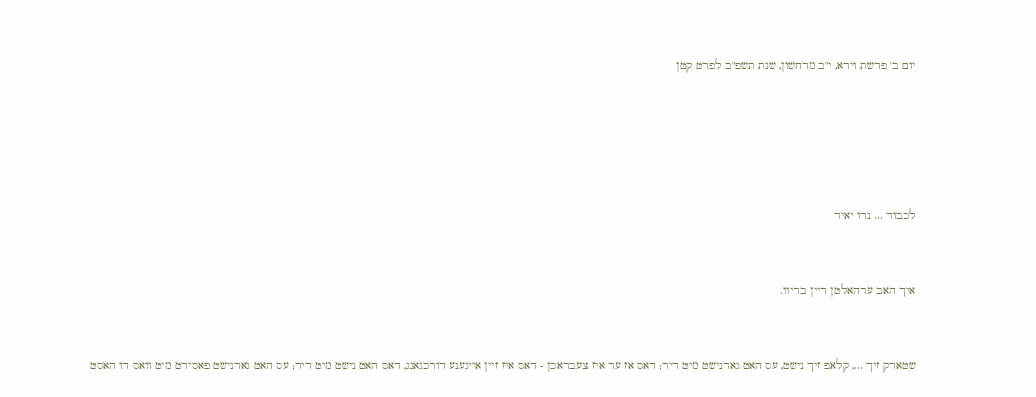יום ב' פרשת וירא, י"ב מרחשון, שנת תשפ"ב לפרט קטן





לכבוד ... נרו יאיר


איך האב ערהאלטן דיין בריוו.


שטארק זיך ..., קלאפ זיך נישט, עס האט גארנישט מיט דיר; דאס אז ער איז צעבראכן - דאס איז זיין אייגענע דורכגאנג, דאס האט נישט מיט דיר; עס האט גארנישט פאסירט מיט וואס דו האסט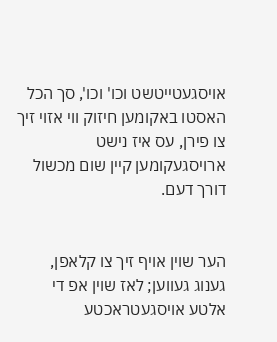אויסגעטייטשט וכו' וכו', סך הכל האסטו באקומען חיזוק ווי אזוי זיך צו פירן, עס איז נישט ארויסגעקומען קיין שום מכשול דורך דעם.


הער שוין אויף זיך צו קלאפן, גענוג געווען; לאז שוין אפ די אלטע אויסגעטראכטע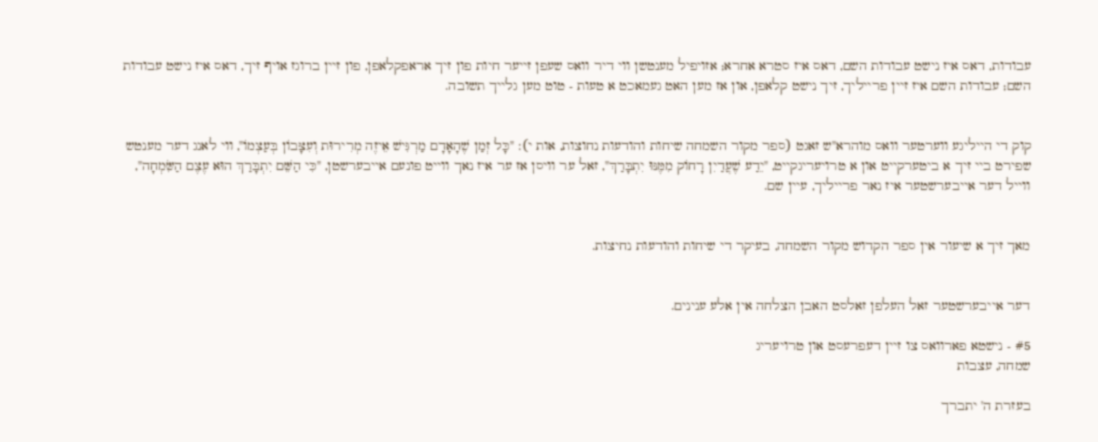עבודות, דאס איז נישט עבודות השם, דאס איז סטרא אחרא; אזויפיל מענטשן ווי דיר וואס שעפן זייער חיות פון זיך אראפקלאפן, פון זיין ברוגז אויף זיך, דאס איז נישט עבודות השם; עבודות השם איז זיין פרייליך, זיך נישט קלאפן, און אז מען האט געמאכט א טעות - טוט מען גלייך תשובה.


קוק די הייליגע ווערטער וואס מוהרא"ש זאגט (ספר מקור השמחה שיחות והודעות נחוצות, אות י): "כָּל זְמַן שֶׁהָאָדָם מַרְגִּישׁ אֵיזֶה מְרִירוּת וְעִצָּבוֹן בְּעַצְמוֹ", ווי לאנג דער מענטש שפירט ביי זיך א ביטערקייט און א טרויעריגקייט, "יֵדַע שֶׁעֲדַיִן רָחוֹק מִמֶּנּוּ יִתְבָּרַךְ", זאל ער וויסן אז ער איז נאך ווייט פונעם אייבערשטן, "כִּי הַשֵּׁם יִתְבָּרַךְ הוּא עֶצֶם הַשִּׂמְחָה", ווייל דער אייבערשטער איז נאר פרייליך, עיין שם.


מאך זיך א שיעור אין ספר הקדוש מקור השמחה, בעיקר די שיחות והודעות נחיצות.


דער אייבערשטער זאל העלפן זאלסט האבן הצלחה אין אלע ענינים.

#5 - נישטא פארוואס צו זיין דעפרעסט און טרויעריג
שמחה, עצבות

בעזרת ה' יתברך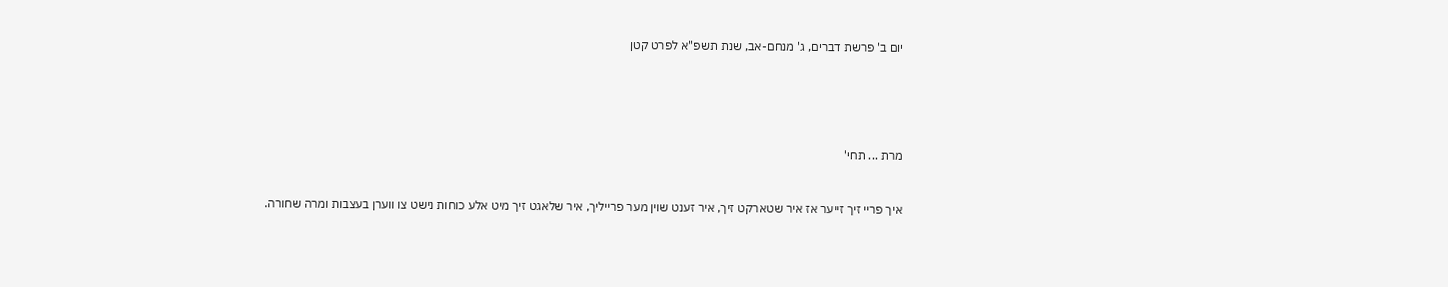יום ב' פרשת דברים, ג' מנחם-אב, שנת תשפ"א לפרט קטן





מרת ... תחי'


איך פריי זיך זייער אז איר שטארקט זיך, איר זענט שוין מער פרייליך, איר שלאגט זיך מיט אלע כוחות נישט צו ווערן בעצבות ומרה שחורה.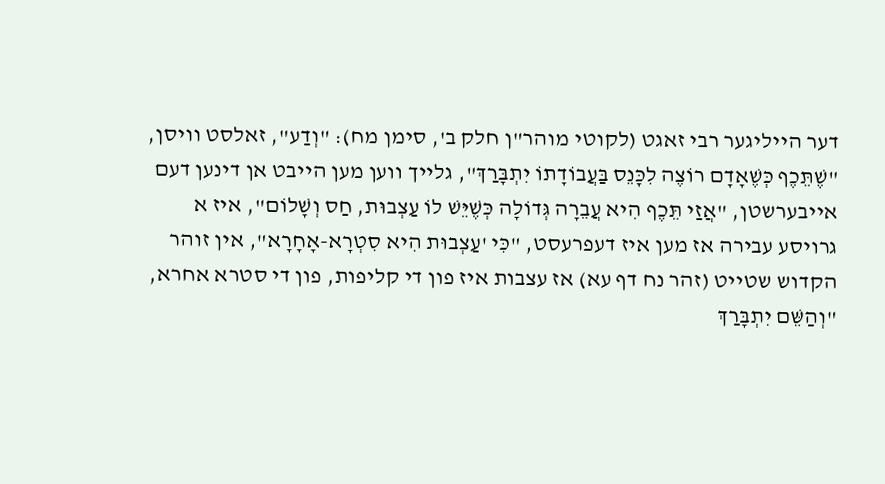דער הייליגער רבי זאגט (לקוטי מוהר"ן חלק ב', סימן מח): "וְדַע", זאלסט וויסן, "שֶׁתֵּכֶף כְּשֶׁאָדָם רוֹצֶה לִכָּנֵס בַּעֲבוֹדָתוֹ יִתְבָּרַךְ", גלייך ווען מען הייבט אן דינען דעם אייבערשטן, "אֲזַי תֵּכֶף הִיא עֲבֵרָה גְּדוֹלָה כְּשֶׁיֵּשׁ לוֹ עַצְבוּת, חַס וְשָׁלוֹם", איז א גרויסע עבירה אז מען איז דעפרעסט, "כִּי 'עַצְבוּת הִיא סִטְרָא-אָחָרָא", אין זוהר הקדוש שטייט (זהר נח דף עא) אז עצבות איז פון די קליפות, פון די סטרא אחרא, "וְהַשֵּׁם יִתְבָּרַךְ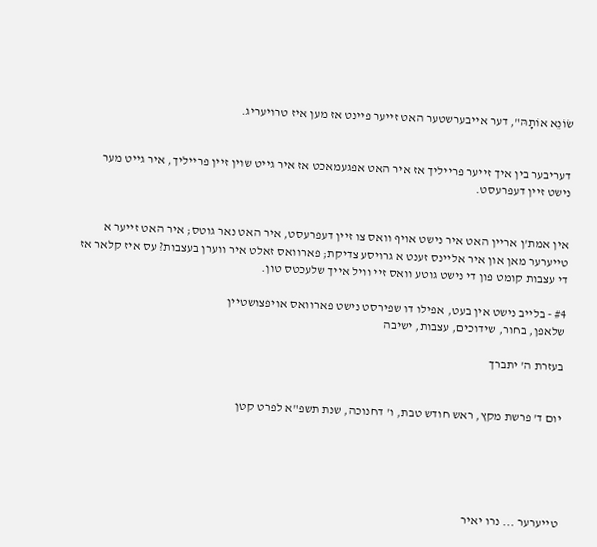שׂוֹנֵא אוֹתָהּ", דער אייבערשטער האט זייער פיינט אז מען איז טרויעריג.


דעריבער בין איך זייער פרייליך אז איר האט אפגעמאכט אז איר גייט שוין זיין פרייליך, איר גייט מער נישט זיין דעפרעסט.


אין אמת'ן אריין האט איר נישט אויף וואס צו זיין דעפרעסט, איר האט נאר גוטס; איר האט זייער א טייערער מאן און איר אליינס זענט א גרויסע צדיקת; פארוואס זאלט איר ווערן בעצבות? עס איז קלאר אז די עצבות קומט פון די נישט גוטע וואס זיי וויל אייך שלעכטס טון.

#4 - בלייב נישט אין בעט, אפילו דו שפירסט נישט פארוואס אויפצושטיין
שלאפן, בחור, שידוכים, עצבות, ישיבה

בעזרת ה' יתברך


יום ד' פרשת מקץ, ראש חודש טבת, ו' דחנוכה, שנת תשפ"א לפרט קטן





טייערער ... נרו יאיר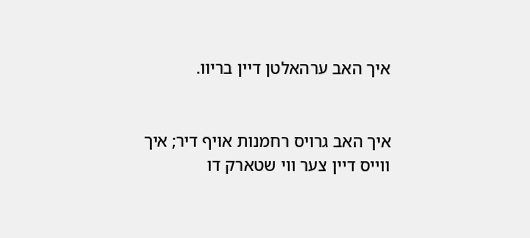איך האב ערהאלטן דיין בריוו.


איך האב גרויס רחמנות אויף דיר; איך ווייס דיין צער ווי שטארק דו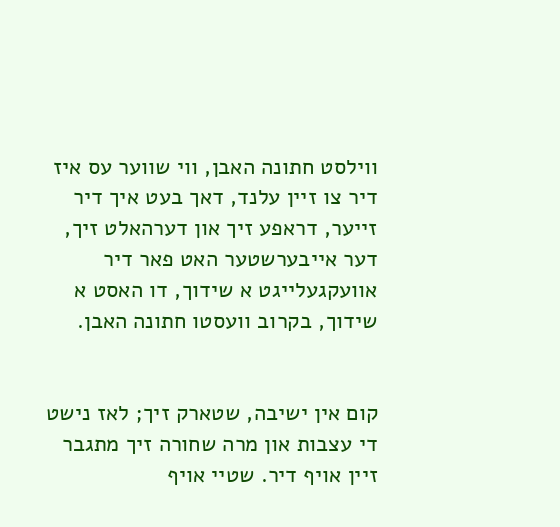ווילסט חתונה האבן, ווי שווער עס איז דיר צו זיין עלנד, דאך בעט איך דיר זייער, דראפע זיך און דערהאלט זיך, דער אייבערשטער האט פאר דיר אוועקגעלייגט א שידוך, דו האסט א שידוך, בקרוב וועסטו חתונה האבן.


קום אין ישיבה, שטארק זיך; לאז נישט די עצבות און מרה שחורה זיך מתגבר זיין אויף דיר. שטיי אויף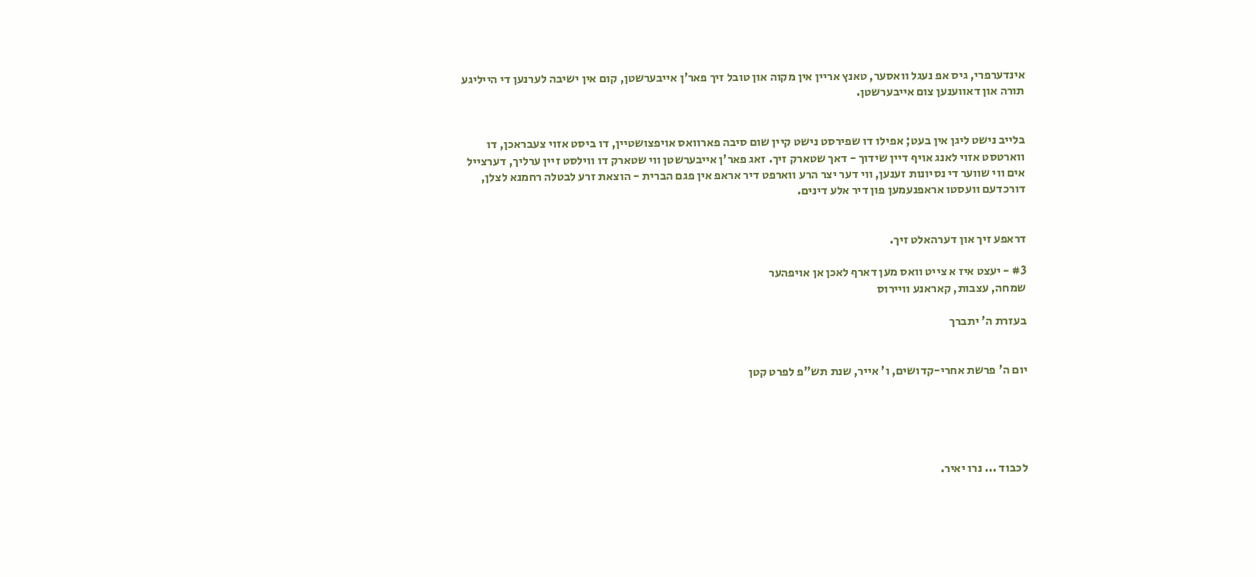אינדערפרי, גיס אפ נעגל וואסער, טאנץ אריין אין מקוה און טובל זיך פאר'ן אייבערשטן, קום אין ישיבה לערנען די הייליגע תורה און דאווענען צום אייבערשטן.


בלייב נישט ליגן אין בעט; אפילו דו שפירסט נישט קיין שום סיבה פארוואס אויפצושטיין, דו ביסט אזוי צעבראכן, דו ווארטסט אזוי לאנג אויף דיין שידוך - דאך שטארק זיך. זאג פאר'ן אייבערשטן ווי שטארק דו ווילסט זיין ערליך, דערצייל אים ווי שווער די נסיונות זענען, ווי דער יצר הרע ווארפט דיר אראפ אין פגם הברית - הוצאת זרע לבטלה רחמנא לצלן, דורכדעם וועסטו אראפנעמען פון דיר אלע דינים.


דראפע זיך און דערהאלט זיך.

#3 - יעצט איז א צייט וואס מען דארף לאכן אן אויפהער
שמחה, עצבות, קאראנע וויירוס

בעזרת ה' יתברך


יום ה' פרשת אחרי-קדושים, ו' אייר, שנת תש"פ לפרט קטן





לכבוד ... נרו יאיר.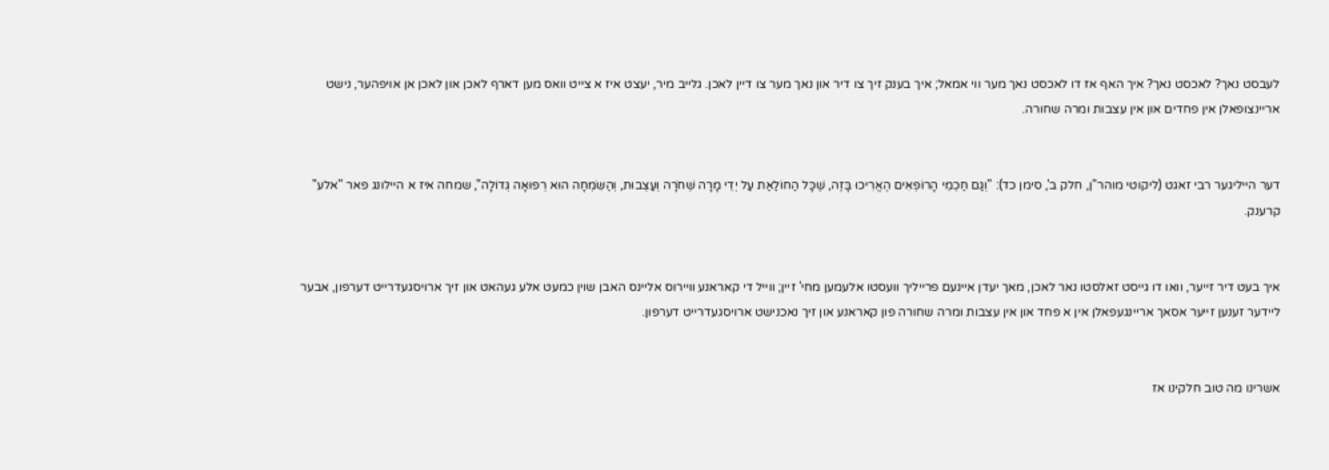לעבסט נאך? לאכסט נאך? איך האף אז דו לאכסט נאך מער ווי אמאל; איך בענק זיך צו דיר און נאך מער צו דיין לאכן. גלייב מיר, יעצט איז א צייט וואס מען דארף לאכן און לאכן אן אויפהער, נישט אריינצופאלן אין פחדים און אין עצבות ומרה שחורה.


דער הייליגער רבי זאגט (ליקוטי מוהר"ן, חלק ב', סימן כד): "וְגַם חַכְמֵי הָרוֹפְאִים הֶאֱרִיכוּ בָּזֶה, שֶׁכָּל הַחוֹלַאַת עַל יְדֵי מָרָה שְׁחֹרָה וְעַצְבוּת, וְהַשִֹּמְחָה הוּא רְפוּאָה גְּדוֹלָה", שמחה איז א היילונג פאר "אלע" קרענק.


איך בעט דיר זייער, וואו דו גייסט זאלסטו נאר לאכן, מאך יעדן איינעם פרייליך וועסטו אלעמען מחי' זיין; ווייל די קאראנע וויירוס אליינס האבן שוין כמעט אלע געהאט און זיך ארויסגעדרייט דערפון, אבער ליידער זענען זייער אסאך אריינגעפאלן אין א פחד און אין עצבות ומרה שחורה פון קאראנע און זיך נאכנישט ארויסגעדרייט דערפון.


אשרינו מה טוב חלקינו אז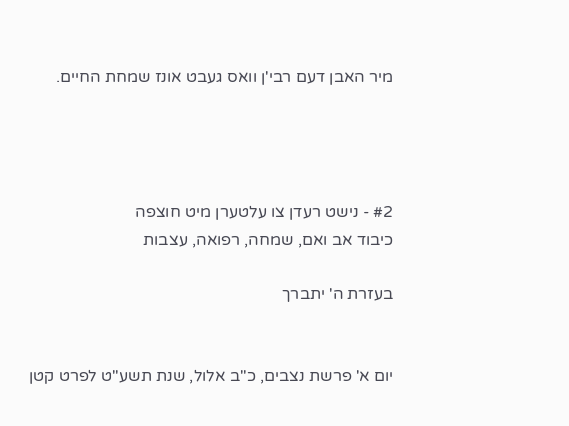מיר האבן דעם רבי'ן וואס געבט אונז שמחת החיים.




#2 - נישט רעדן צו עלטערן מיט חוצפה
כיבוד אב ואם, שמחה, רפואה, עצבות

בעזרת ה' יתברך


יום א' פרשת נצבים, כ"ב אלול, שנת תשע"ט לפרט קטן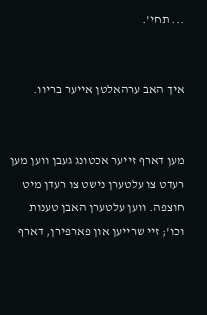... תחי'.


איך האב ערהאלטן אייער בריוו.


מען דארף זייער אכטונג געבן ווען מען רעדט צו עלטערן נישט צו רעדן מיט חוצפה. ווען עלטערן האבן טענות וכו'; זיי שרייען און פארפירן, דארף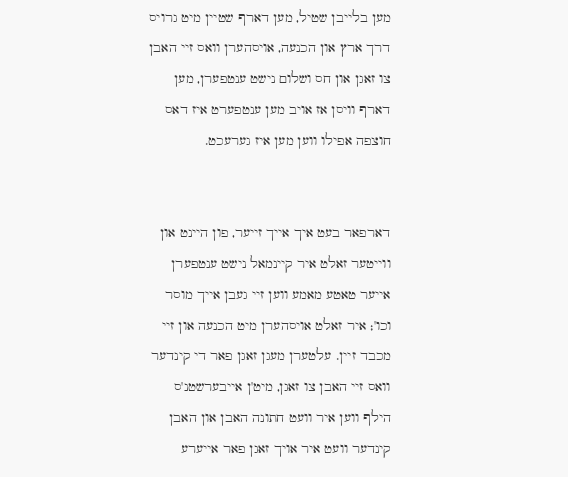מען בלייבן שטיל, מען דארף שטיין מיט גרויס דרך ארץ און הכנעה, אויסהערן וואס זיי האבן צו זאגן און חס ושלום נישט ענטפערן, מען דארף וויסן אז אויב מען ענטפערט איז דאס חוצפה אפילו ווען מען איז גערעכט.


דארפאר בעט איך אייך זייער, פון היינט און ווייטער זאלט איר קיינמאל נישט ענטפערן אייער טאטע מאמע ווען זיי געבן אייך מוסר וכו'; איר זאלט אויסהערן מיט הכנעה און זיי מכבד זיין. עלטערן מעגן זאגן פאר די קינדער וואס זיי האבן צו זאגן, מיט'ן אייבערשטנ'ס הילף ווען איר וועט חתונה האבן און האבן קינדער וועט איר אויך זאגן פאר אייערע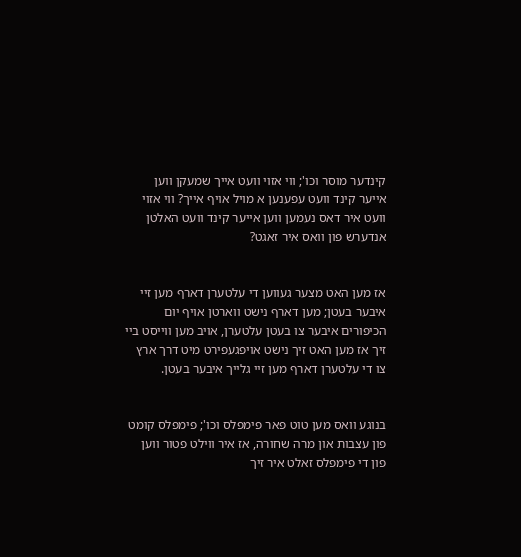קינדער מוסר וכו'; ווי אזוי וועט אייך שמעקן ווען אייער קינד וועט עפענען א מויל אויף אייך? ווי אזוי וועט איר דאס נעמען ווען אייער קינד וועט האלטן אנדערש פון וואס איר זאגט?


אז מען האט מצער געווען די עלטערן דארף מען זיי איבער בעטן; מען דארף נישט ווארטן אויף יום הכיפורים איבער צו בעטן עלטערן, אויב מען ווייסט ביי זיך אז מען האט זיך נישט אויפגעפירט מיט דרך ארץ צו די עלטערן דארף מען זיי גלייך איבער בעטן.


בנוגע וואס מען טוט פאר פימפלס וכו'; פימפלס קומט פון עצבות און מרה שחורה, אז איר ווילט פטור ווען פון די פימפלס זאלט איר זיך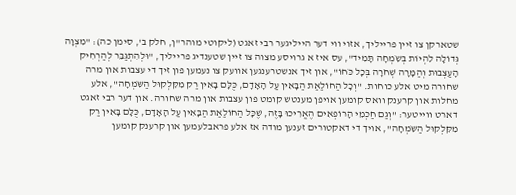שטארקן צו זיין פרייליך, אזוי ווי דער הייליגער רבי זאגט (ליקוטי מוהר"ן, חלק ב', סימן כה): "מִצְוָה גְּדוֹלָה לִהְיוֹת בְּשִֹמְחָה תָּמִיד", עס איז א גרויסע מצוה צו זיין שטענדיג פרייליך, "וּלְהִתְגַּבֵּר לְהַרְחִיק הָעַצְבוּת וְהַמָּרָה שְׁחֹרָה בְּכָל כֹּחוֹ", און זיך אנשטרענגען אוועק צו נעמען פון זיך די עצבות און מרה שחורה מיט אלע כוחות. "וְכָל הַחוֹלַאַת הַבָּאִין עַל הָאָדָם, כֻּלָּם בָּאִין רַק מִקִּלְקוּל הַשִֹּמְחָה", אלע מחלות און קרענק וואס קומען אויפן מענטש קומט פון עצבות און מרה שחורה. און דער רבי זאגט דארט ווייטער: "וְגַם חַכְמֵי הָרוֹפְאִים הֶאֱרִיכוּ בָּזֶה, שֶׁכָּל הַחוֹלַאַת הַבָּאִין עַל הָאָדָם, כֻּלָּם בָּאִין רַק מִקִּלְקוּל הַשִֹּמְחָה", אויך די דאקטורים זענען מודה אז אלע פראבלעמען און קרענק קומען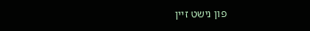פון נישט זיין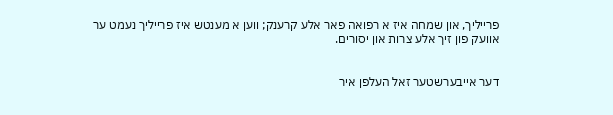פרייליך, און שמחה איז א רפואה פאר אלע קרענק; ווען א מענטש איז פרייליך נעמט ער אוועק פון זיך אלע צרות און יסורים.


דער אייבערשטער זאל העלפן איר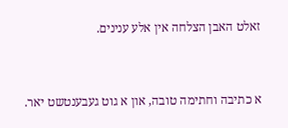זאלט האבן הצלחה אין אלע ענינים.


א כתיבה וחתימה טובה, און א גוט געבענטשט יאר.